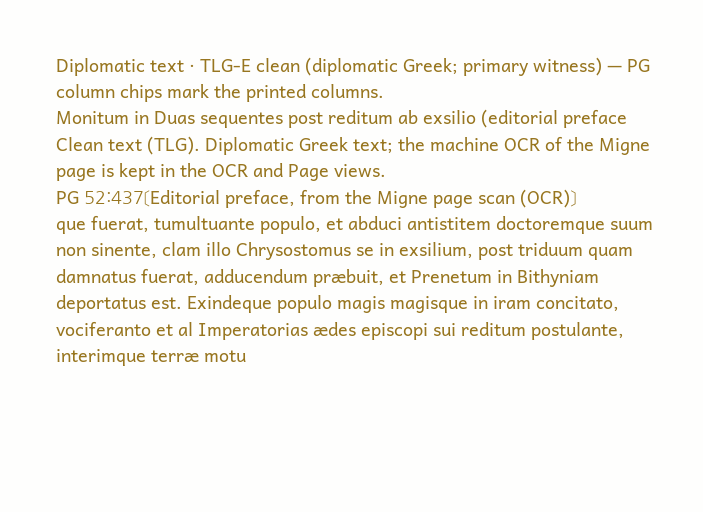Diplomatic text · TLG-E clean (diplomatic Greek; primary witness) — PG column chips mark the printed columns.
Monitum in Duas sequentes post reditum ab exsilio (editorial preface
Clean text (TLG). Diplomatic Greek text; the machine OCR of the Migne page is kept in the OCR and Page views.
PG 52:437〔Editorial preface, from the Migne page scan (OCR)〕
que fuerat, tumultuante populo, et abduci antistitem doctoremque suum non sinente, clam illo Chrysostomus se in exsilium, post triduum quam damnatus fuerat, adducendum præbuit, et Prenetum in Bithyniam deportatus est. Exindeque populo magis magisque in iram concitato, vociferanto et al Imperatorias ædes episcopi sui reditum postulante, interimque terræ motu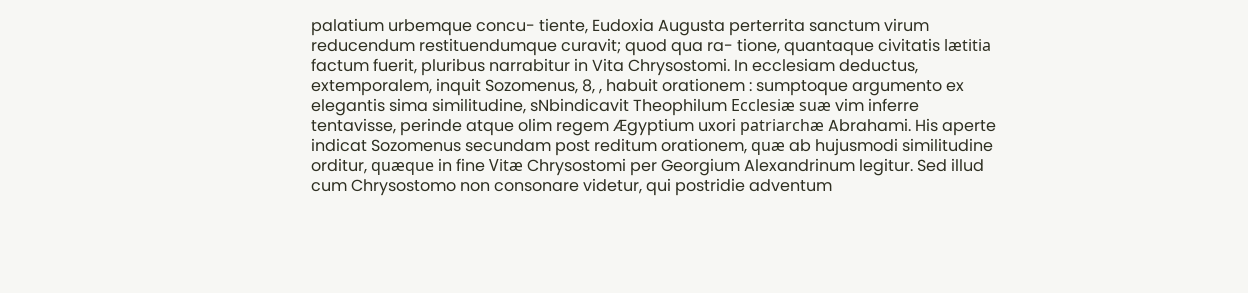palatium urbemque concu- tiente, Eudoxia Augusta perterrita sanctum virum reducendum restituendumque curavit; quod qua ra- tione, quantaque civitatis lætitia factum fuerit, pluribus narrabitur in Vita Chrysostomi. In ecclesiam deductus, extemporalem, inquit Sozomenus, 8, , habuit orationem : sumptoque argumento ex elegantis sima similitudine, sNbindicavit Theophilum Ecclesiæ suæ vim inferre tentavisse, perinde atque olim regem Ægyptium uxori patriarchæ Abrahami. His aperte indicat Sozomenus secundam post reditum orationem, quæ ab hujusmodi similitudine orditur, quæque in fine Vitæ Chrysostomi per Georgium Alexandrinum legitur. Sed illud cum Chrysostomo non consonare videtur, qui postridie adventum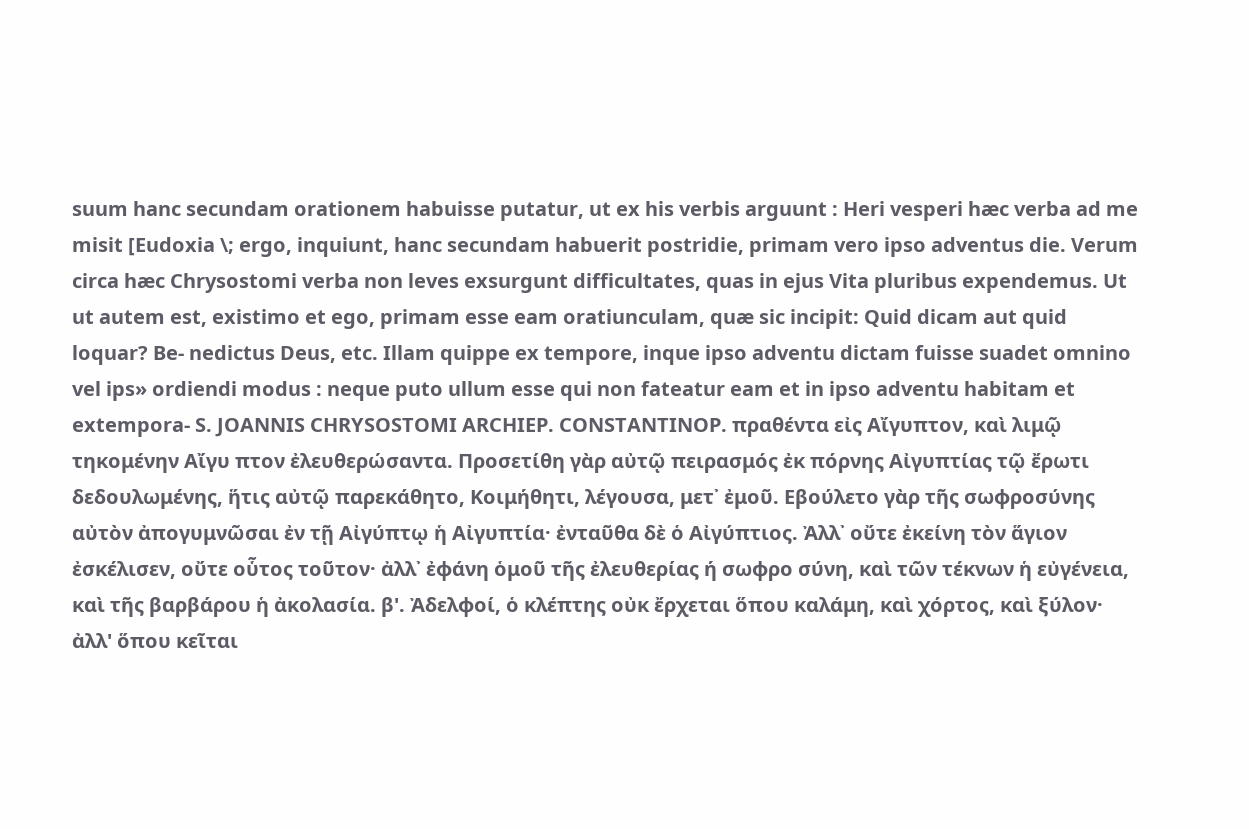suum hanc secundam orationem habuisse putatur, ut ex his verbis arguunt : Heri vesperi hæc verba ad me misit [Eudoxia \; ergo, inquiunt, hanc secundam habuerit postridie, primam vero ipso adventus die. Verum circa hæc Chrysostomi verba non leves exsurgunt difficultates, quas in ejus Vita pluribus expendemus. Ut ut autem est, existimo et ego, primam esse eam oratiunculam, quæ sic incipit: Quid dicam aut quid loquar? Be- nedictus Deus, etc. Illam quippe ex tempore, inque ipso adventu dictam fuisse suadet omnino vel ips» ordiendi modus : neque puto ullum esse qui non fateatur eam et in ipso adventu habitam et extempora- S. JOANNIS CHRYSOSTOMI ARCHIEP. CONSTANTINOP. πραθέντα εἰς Αἴγυπτον, καὶ λιμῷ τηκομένην Αἴγυ πτον ἐλευθερώσαντα. Προσετίθη γὰρ αὐτῷ πειρασμός ἐκ πόρνης Αἰγυπτίας τῷ ἔρωτι δεδουλωμένης, ἥτις αὐτῷ παρεκάθητο, Κοιμήθητι, λέγουσα, μετ᾿ ἐμοῦ. Εβούλετο γὰρ τῆς σωφροσύνης αὐτὸν ἀπογυμνῶσαι ἐν τῇ Αἰγύπτῳ ἡ Αἰγυπτία· ἐνταῦθα δὲ ὁ Αἰγύπτιος. Ἀλλ᾽ οὔτε ἐκείνη τὸν ἅγιον ἐσκέλισεν, οὔτε οὗτος τοῦτον· ἀλλ᾽ ἐφάνη ὁμοῦ τῆς ἐλευθερίας ή σωφρο σύνη, καὶ τῶν τέκνων ἡ εὐγένεια, καὶ τῆς βαρβάρου ἡ ἀκολασία. β'. Ἀδελφοί, ὁ κλέπτης οὐκ ἔρχεται ὅπου καλάμη, καὶ χόρτος, καὶ ξύλον· ἀλλ' ὅπου κεῖται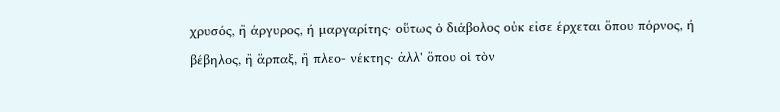χρυσός, ἢ άργυρος, ή μαργαρίτης· οὕτως ὁ διάβολος οὐκ εἰσε έρχεται ὅπου πόρνος, ή βέβηλος, ἢ ἅρπαξ, ἢ πλεο- νέκτης· ἀλλ' ὅπου οἱ τὸν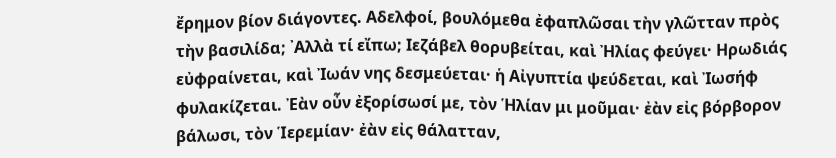ἔρημον βίον διάγοντες. Αδελφοί, βουλόμεθα ἐφαπλῶσαι τὴν γλῶτταν πρὸς τὴν βασιλίδα; ᾿Αλλὰ τί εἴπω; Ιεζάβελ θορυβείται, καὶ Ἠλίας φεύγει· Ηρωδιάς εὐφραίνεται, καὶ Ἰωάν νης δεσμεύεται· ἡ Αἰγυπτία ψεύδεται, καὶ Ἰωσήφ φυλακίζεται. Ἐὰν οὖν ἐξορίσωσί με, τὸν Ἡλίαν μι μοῦμαι· ἐὰν εἰς βόρβορον βάλωσι, τὸν Ἱερεμίαν· ἐὰν εἰς θάλατταν,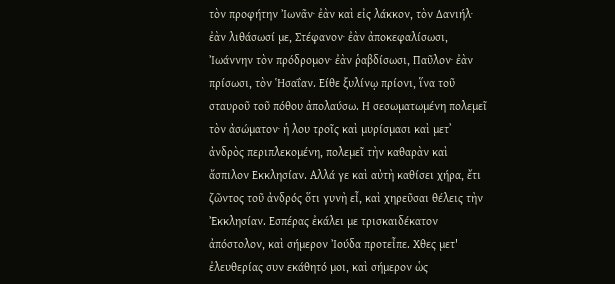τὸν προφήτην Ἰωνᾶν· ἐὰν καὶ εἰς λάκκον, τὸν Δανιήλ· ἐὰν λιθάσωσί με, Στέφανον· ἐὰν ἀποκεφαλίσωσι, Ἰωάννην τὸν πρόδρομον· ἐὰν ῥαβδίσωσι, Παῦλον· ἐὰν πρίσωσι, τὸν Ἡσαΐαν. Είθε ξυλίνῳ πρίονι, ἵνα τοῦ σταυροῦ τοῦ πόθου ἀπολαύσω. Η σεσωματωμένη πολεμεῖ τὸν ἀσώματον· ἡ λου τροῖς καὶ μυρίσμασι καὶ μετ᾿ ἀνδρὸς περιπλεκομένη, πολεμεῖ τὴν καθαρὰν καὶ ἄσπιλον Εκκλησίαν. Αλλά γε καὶ αὐτὴ καθίσει χήρα, ἔτι ζῶντος τοῦ ἀνδρός ὅτι γυνὴ εἶ, καὶ χηρεῦσαι θέλεις τὴν Ἐκκλησίαν. Εσπέρας ἐκάλει με τρισκαιδέκατον ἀπόστολον, καὶ σήμερον Ἰούδα προτεἶπε. Χθες μετ' ἐλευθερίας συν εκάθητό μοι, καὶ σήμερον ὡς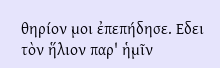θηρίον μοι ἐπεπήδησε. Εδει τὸν ἥλιον παρ' ἡμῖν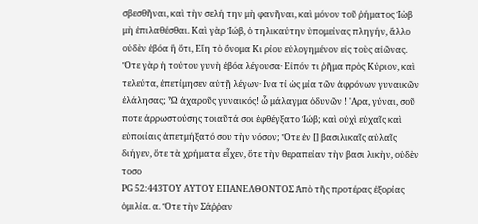σβεσθῆναι, καὶ τὴν σελή την μὴ φανῆναι, καὶ μόνον τοῦ ῥήματος Ἰὼβ μὴ ἐπιλαθέσθαι. Καὶ γὰρ Ἰώβ, ὁ τηλικαύτην ὑπομείνας πληγήν, ἄλλο οὐδὲν ἐβόα ἢ ὅτι, Εἴη τὸ ὄνομα Κι ρίου εὐλογημένον εἰς τοὺς αἰῶνας. Ὅτε γὰρ ἡ τούτου γυνὴ ἐβόα λέγουσα· Εἰπόν τι ῥῆμα πρὸς Κύριον, καὶ τελεύτα, ἐπετίμησεν αὐτῇ λέγων· Ινα τί ὡς μία τῶν ἀφρόνων γυναικῶν ἐλάλησας; Ὦ ἀχαροῦς γυναικός! ὦ μάλαγμα ὀδυνῶν ! 'Αρα, γύναι, σοῦ ποτε άρρωστούσης τοιαῦτά σοι ἐφθέγξατο Ἰώβ; καὶ οὐχὶ εὐχαῖς καὶ εὐποιίαις ἀπετμήξατό σου τὴν νόσον; Ὅτε ἐν [] βασιλικαῖς αὐλαῖς διήγεν, ὅτε τὰ χρήματα εἶχεν, ὅτε τὴν θεραπείαν τὴν βασι λικὴν, οὐδὲν τοσο
PG 52:443ΤΟΥ ΑΥΤΟΥ ΕΠΑΝΕΛΘΟΝΤΟΣ Ἀπὸ τῆς προτέρας ἐξορίας ὁμιλία. α. Ὅτε τὴν Σάῤῥαν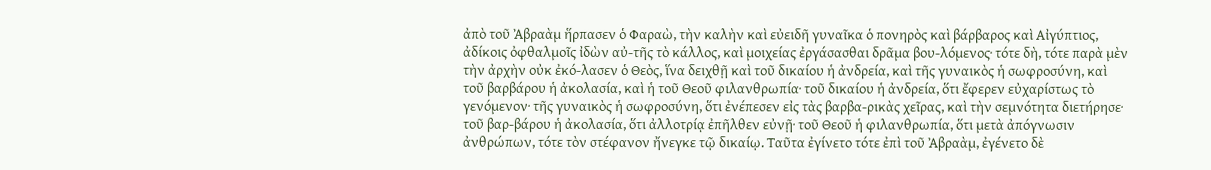ἀπὸ τοῦ Ἀβραὰμ ἥρπασεν ὁ Φαραὼ, τὴν καλὴν καὶ εὐειδῆ γυναῖκα ὁ πονηρὸς καὶ βάρβαρος καὶ Αἰγύπτιος, ἀδίκοις ὀφθαλμοῖς ἰδὼν αὐ-τῆς τὸ κάλλος, καὶ μοιχείας ἐργάσασθαι δρᾶμα βου-λόμενος· τότε δὴ, τότε παρὰ μὲν τὴν ἀρχὴν οὐκ ἐκό-λασεν ὁ Θεὸς, ἵνα δειχθῇ καὶ τοῦ δικαίου ἡ ἀνδρεία, καὶ τῆς γυναικὸς ἡ σωφροσύνη, καὶ τοῦ βαρβάρου ἡ ἀκολασία, καὶ ἡ τοῦ Θεοῦ φιλανθρωπία· τοῦ δικαίου ἡ ἀνδρεία, ὅτι ἔφερεν εὐχαρίστως τὸ γενόμενον· τῆς γυναικὸς ἡ σωφροσύνη, ὅτι ἐνέπεσεν εἰς τὰς βαρβα-ρικὰς χεῖρας, καὶ τὴν σεμνότητα διετήρησε· τοῦ βαρ-βάρου ἡ ἀκολασία, ὅτι ἀλλοτρίᾳ ἐπῆλθεν εὐνῇ· τοῦ Θεοῦ ἡ φιλανθρωπία, ὅτι μετὰ ἀπόγνωσιν ἀνθρώπων, τότε τὸν στέφανον ἤνεγκε τῷ δικαίῳ. Ταῦτα ἐγίνετο τότε ἐπὶ τοῦ Ἀβραὰμ, ἐγένετο δὲ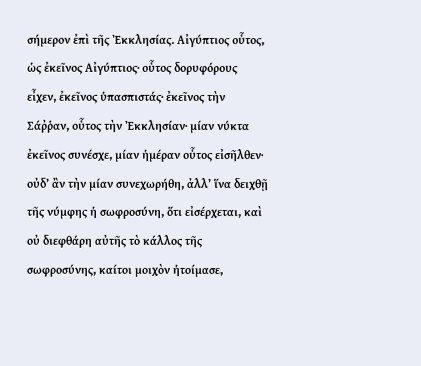σήμερον ἐπὶ τῆς Ἐκκλησίας. Αἰγύπτιος οὗτος, ὡς ἐκεῖνος Αἰγύπτιος· οὗτος δορυφόρους εἶχεν, ἐκεῖνος ὑπασπιστάς· ἐκεῖνος τὴν Σάῤῥαν, οὗτος τὴν Ἐκκλησίαν· μίαν νύκτα ἐκεῖνος συνέσχε, μίαν ἡμέραν οὗτος εἰσῆλθεν· οὐδ’ ἂν τὴν μίαν συνεχωρήθη, ἀλλ’ ἵνα δειχθῇ τῆς νύμφης ἡ σωφροσύνη, ὅτι εἰσέρχεται, καὶ οὐ διεφθάρη αὐτῆς τὸ κάλλος τῆς σωφροσύνης, καίτοι μοιχὸν ἡτοίμασε,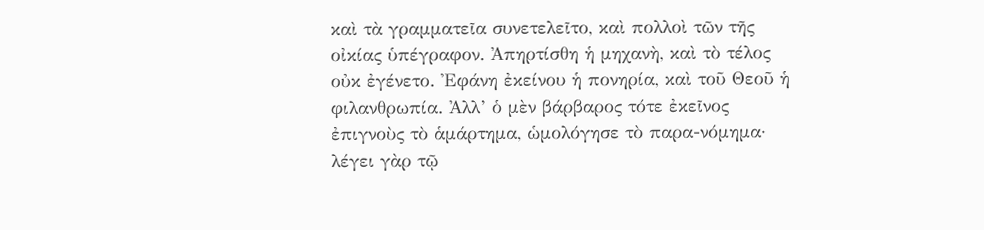καὶ τὰ γραμματεῖα συνετελεῖτο, καὶ πολλοὶ τῶν τῆς οἰκίας ὑπέγραφον. Ἀπηρτίσθη ἡ μηχανὴ, καὶ τὸ τέλος οὐκ ἐγένετο. Ἐφάνη ἐκείνου ἡ πονηρία, καὶ τοῦ Θεοῦ ἡ φιλανθρωπία. Ἀλλ’ ὁ μὲν βάρβαρος τότε ἐκεῖνος ἐπιγνοὺς τὸ ἁμάρτημα, ὡμολόγησε τὸ παρα-νόμημα· λέγει γὰρ τῷ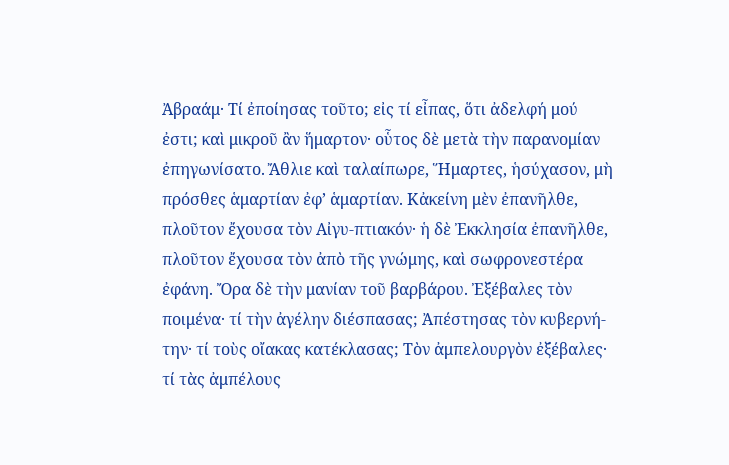Ἀβραάμ· Τί ἐποίησας τοῦτο; εἰς τί εἶπας, ὅτι ἀδελφή μού ἐστι; καὶ μικροῦ ἂν ἥμαρτον· οὗτος δὲ μετὰ τὴν παρανομίαν ἐπηγωνίσατο. Ἄθλιε καὶ ταλαίπωρε, Ἥμαρτες, ἡσύχασον, μὴ πρόσθες ἁμαρτίαν ἐφ’ ἁμαρτίαν. Κἀκείνη μὲν ἐπανῆλθε, πλοῦτον ἔχουσα τὸν Αἰγυ-πτιακόν· ἡ δὲ Ἐκκλησία ἐπανῆλθε, πλοῦτον ἔχουσα τὸν ἀπὸ τῆς γνώμης, καὶ σωφρονεστέρα ἐφάνη. Ὄρα δὲ τὴν μανίαν τοῦ βαρβάρου. Ἐξέβαλες τὸν ποιμένα· τί τὴν ἀγέλην διέσπασας; Ἀπέστησας τὸν κυβερνή-την· τί τοὺς οἴακας κατέκλασας; Τὸν ἀμπελουργὸν ἐξέβαλες· τί τὰς ἀμπέλους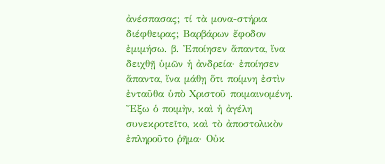ἀνέσπασας; τί τὰ μονα-στήρια διέφθειρας; Βαρβάρων ἔφοδον ἐμιμήσω. β. Ἐποίησεν ἅπαντα, ἵνα δειχθῇ ὑμῶν ἡ ἀνδρεία· ἐποίησεν ἅπαντα, ἵνα μάθῃ ὅτι ποίμνη ἐστὶν ἐνταῦθα ὑπὸ Χριστοῦ ποιμαινομένη. Ἔξω ὁ ποιμὴν, καὶ ἡ ἀγέλη συνεκροτεῖτο, καὶ τὸ ἀποστολικὸν ἐπληροῦτο ῥῆμα· Οὐκ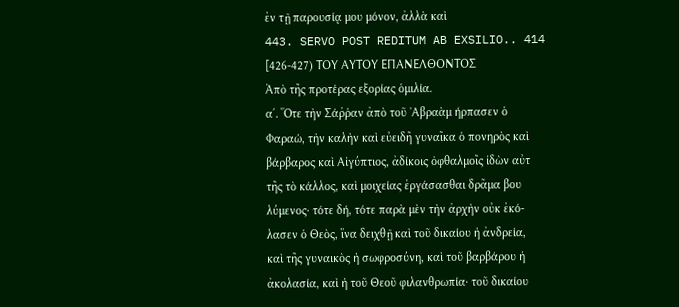ἐν τῇ παρουσίᾳ μου μόνον, ἀλλὰ καὶ
443. SERVO POST REDITUM AB EXSILIO.. 414
[426-427) ΤΟΥ ΑΥΤΟΥ ΕΠΑΝΕΛΘΟΝΤΟΣ
Ἀπὸ τῆς προτέρας εξορίας ὁμιλία.
α΄. Ὅτε τὴν Σάῤῥαν ἀπὸ τοῦ ᾽Αβραὰμ ήρπασεν ὁ
Φαραώ, τὴν καλὴν καὶ εὐειδῆ γυναῖκα ὁ πονηρὸς καὶ
βάρβαρος καὶ Αἰγύπτιος, ἀδίκοις ὀφθαλμοῖς ἰδὼν αὐτ
τῆς τὸ κάλλος, καὶ μοιχείας ἐργάσασθαι δρᾶμα βου
λύμενος· τότε δή, τότε παρὰ μὲν τὴν ἀρχὴν οὐκ ἐκό-
λασεν ὁ Θεὸς, ἵνα δειχθῇ καὶ τοῦ δικαίου ἡ ἀνδρεία,
καὶ τῆς γυναικὸς ἡ σωφροσύνη, καὶ τοῦ βαρβάρου ἡ
ἀκολασία, καὶ ἡ τοῦ Θεοῦ φιλανθρωπία· τοῦ δικαίου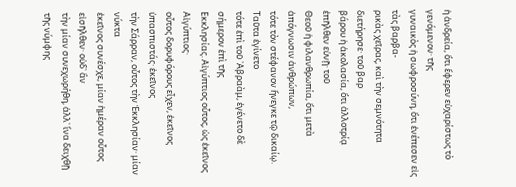ἡ ἀνδρεία, ὅτι ἔφερεν εὐχαρίστως τὸ γενόμενον· τῆς
γυναικὸς ἡ σωφροσύνη, ὅτι ἐνέπεσεν εἰς τὰς βαρβα-
ρικὰς χεῖρας, καὶ τὴν σεμνότητα διετήρησε· τοῦ βαρ
βάρου ἡ ἀκολασία, ὅτι ἀλλοτρίᾳ ἐπῆλθεν εὐνῇ· τοῦ
Θεοῦ ἡ φιλανθρωπία, ὅτι μετὰ ἀπόγνωσιν ἀνθρώπων,
τότε τὸν στέφανον ἤνεγκε τῷ δικαίῳ. Ταῦτα ἐγίνετο
τότε ἐπὶ τοῦ ᾿Αβραὰμ, ἐγένετο δὲ σήμερον ἐπὶ τῆς
Εκκλησίας. Αἰγύπτιος οὗτος, ὡς ἐκεῖνος Αἰγύπτιος·
οὗτος δορυφόρους εἶχεν, ἐκεῖνος ὑπασπιστάς· ἐκεῖνος
τὴν Σάρραν, οὗτος τὴν Ἐκκλησίαν· μίαν νύκτα
ἐκεῖνος συνέσχε, μίαν ἡμέραν οὗτος εἰσῆλθεν· οὐδ᾽ ἂν
τὴν μίαν συνεχωρήθη, ἀλλ᾽ ἵνα δειχθῇ τῆς νύμφης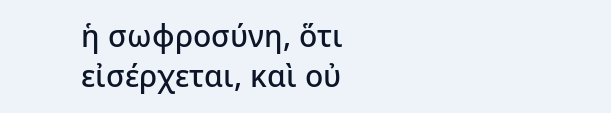ἡ σωφροσύνη, ὅτι εἰσέρχεται, καὶ οὐ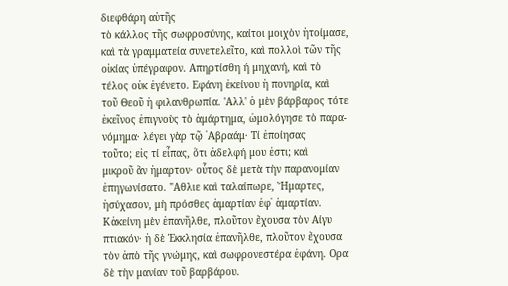διεφθάρη αὐτῆς
τὸ κάλλος τῆς σωφροσύνης, καίτοι μοιχὸν ἡτοίμασε,
καὶ τὰ γραμματεία συνετελεῖτο, καὶ πολλοὶ τῶν τῆς
οἰκίας ὑπέγραφον. Απηρτίσθη ή μηχανή, καὶ τὸ
τέλος οὐκ ἐγένετο. Εφάνη ἐκείνου ἡ πονηρία, καὶ
τοῦ Θεοῦ ἡ φιλανθρωπία. 'Αλλ' ὁ μὲν βάρβαρος τότε
ἐκεῖνος ἐπιγνοὺς τὸ ἁμάρτημα, ὡμολόγησε τὸ παρα-
νόμημα· λέγει γὰρ τῷ ᾿Αβραάμ· Τί ἐποίησας
τοῦτο; εἰς τί εἶπας, ὅτι ἀδελφή μου ἐστι; καὶ
μικροῦ ἂν ἡμαρτον· οὗτος δὲ μετὰ τὴν παρανομίαν
ἐπηγωνίσατο. "Αθλιε καὶ ταλαίπωρε, Ἥμαρτες,
ἡσύχασον, μὴ πρόσθες ἁμαρτίαν ἐφ᾽ ἁμαρτίαν.
Κἀκείνη μὲν ἐπανῆλθε, πλοῦτον ἔχουσα τὸν Αίγυ
πτιακόν· ἡ δὲ Ἐκκλησία ἐπανῆλθε, πλοῦτον ἔχουσα
τὸν ἀπὸ τῆς γνώμης, καὶ σωφρονεστέρα ἐφάνη. Ορα
δὲ τὴν μανίαν τοῦ βαρβάρου.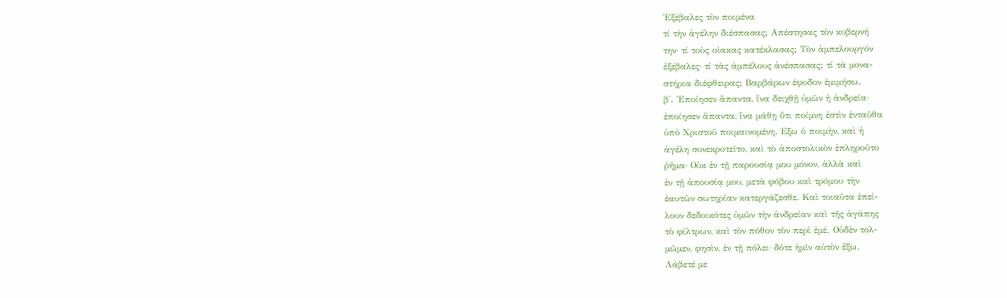Ἐξέβαλες τὸν ποιμένα
τί τὴν ἀγέλην διέσπασας; Απέστησας τὸν κυβερνή
την· τί τοὺς οἰακας κατέκλασας; Τὸν ἀμπελουργόν
ἐξέβαλες· τί τὰς ἀμπέλους ἀνέσπασας; τί τὰ μονα-
στήρια διέφθειρας; Βαρβάρων έφοδον ἐμιμήσω.
β'. Ἐποίησεν ἅπαντα, ἵνα δειχθῇ ὑμῶν ἡ ἀνδρεία·
ἐποίησεν ἅπαντα, ἵνα μάθῃ ὅτι ποίμνη ἐστὶν ἐνταῦθα
ὑπὸ Χριστοῦ ποιμαινομένη. Εξω ὁ ποιμὴν, καὶ ἡ
ἀγέλη συνεκροτεῖτο, καὶ τὸ ἀποστολικὸν ἐπληροῦτο
ῥῆμα· Οὐκ ἐν τῇ παρουσίᾳ μου μόνον, ἀλλὰ καὶ
ἐν τῇ ἀπουσίᾳ μου, μετὰ φόβου καὶ τρόμου τὴν
ἑαυτῶν σωτηρίαν κατεργάζεσθε. Καὶ τοιαῦτα ἐπεί-
λουν δεδοικότες ὑμῶν τὴν ἀνδρείαν καὶ τῆς ἀγάπης
τὸ φίλτρων, καὶ τὸν πόθον τὸν περὶ ἐμέ. Οὐδὲν τολ-
μῶμεν, φησὶν, ἐν τῇ πόλει· δότε ἡμῖν αὐτὸν ἔξω.
Λάβετέ με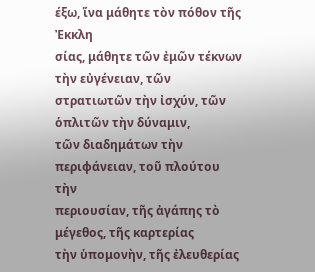έξω, ἵνα μάθητε τὸν πόθον τῆς Ἐκκλη
σίας, μάθητε τῶν ἐμῶν τέκνων τὴν εὐγένειαν, τῶν
στρατιωτῶν τὴν ἰσχύν, τῶν ὁπλιτῶν τὴν δύναμιν,
τῶν διαδημάτων τὴν περιφάνειαν, τοῦ πλούτου τὴν
περιουσίαν, τῆς ἀγάπης τὸ μέγεθος, τῆς καρτερίας
τὴν ὑπομονὴν, τῆς ἐλευθερίας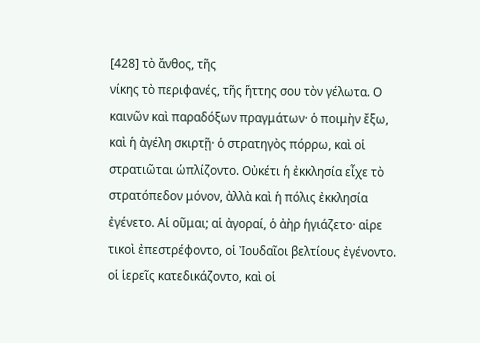[428] τὸ ἄνθος, τῆς
νίκης τὸ περιφανές, τῆς ἥττης σου τὸν γέλωτα. Ο
καινῶν καὶ παραδόξων πραγμάτων· ὁ ποιμὴν ἔξω,
καὶ ἡ ἀγέλη σκιρτῇ· ὁ στρατηγὸς πόρρω, καὶ οἱ
στρατιῶται ὡπλίζοντο. Οὐκέτι ἡ ἐκκλησία εἶχε τὸ
στρατόπεδον μόνον, ἀλλὰ καὶ ἡ πόλις ἐκκλησία
ἐγένετο. Αἱ οῦμαι; αἱ ἀγοραί, ὁ ἀὴρ ἡγιάζετο· αἱρε
τικοὶ ἐπεστρέφοντο, οἱ Ἰουδαῖοι βελτίους ἐγένοντο.
οἱ ἱερεῖς κατεδικάζοντο, καὶ οἱ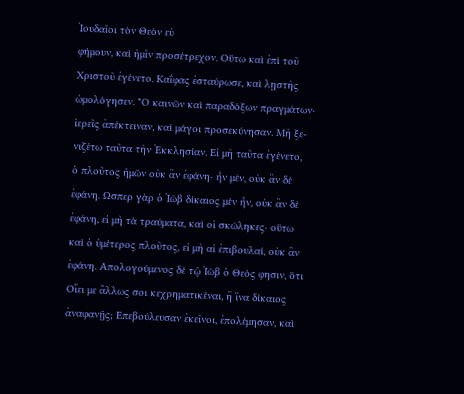Ἰουδαῖοι τὸν Θεὸν εὐ
φήμουν, καὶ ἡμῖν προσέτρεχον. Οὕτω καὶ ἐπὶ τοῦ
Χριστοῦ ἐγένετο. Καΐφας ἐσταύρωσε, καὶ λῃστὴς
ὡμολόγησεν. "Ο καινῶν καὶ παραδόξων πραγμάτων·
ἱερεῖς ἀπέκτειναν, καὶ μάγοι προσεκύνησαν. Μὴ ξε-
νιζέτω ταῦτα τὴν Ἐκκλησίαν. Εἰ μὴ ταῦτα ἐγένετο,
ὁ πλοῦτος ἡμῶν οὐκ ἂν ἐφάνη· ἦν μὲν, οὐκ ἂν δὲ
ἐφάνη. Ωσπερ γὰρ ὁ Ἰὼβ δίκαιος μὲν ἦν, οὐκ ἂν δὲ
ἐφάνη, εἰ μὴ τὰ τραύματα, καὶ οἱ σκώληκες· οὕτω
καὶ ὁ ὑμέτερος πλοῦτος, εἰ μὴ αἱ ἐπιβουλαί, οὐκ ἂν
ἐφάνη. Απολογούμενος δὲ τῷ Ἰὼβ ὁ Θεός φησιν, ὅτι
Οἴει με ἄλλως σοι κεχρηματικέναι, ἢ ἵνα δίκαιος
ἀναφανῇς; Επεβούλευσαν ἐκεῖνοι, ἐπολέμησαν, καὶ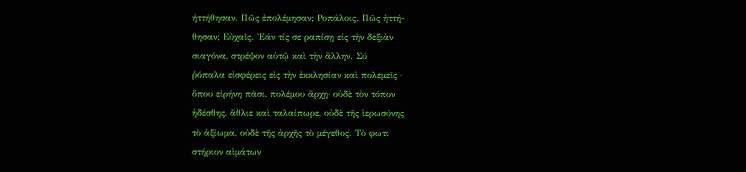ήττήθησαν. Πῶς ἐπολέμησαν; Ροπάλοις. Πῶς ἡττή-
θησαν; Εὐχαῖς. Ἐάν τίς σε ραπίσῃ εἰς τὴν δεξιὰν
σιαγόνα, στρέψον αὐτῷ καὶ τὴν ἄλλην. Σύ
ῥόπαλα εἰσφέρεις εἰς τὴν ἐκκλησίαν καὶ πολεμεῖς ·
ὅπου εἰρήνη πᾶσι, πολέμου ἄρχῃ· οὐδὲ τὸν τόπον
ἡδέσθης, ἄθλιε καὶ ταλαίπωρε, οὐδὲ τῆς ἱερωσύνης
τὸ ἀξίωμα, οὐδὲ τῆς ἀρχῆς τὸ μέγεθος. Τὸ φωτι
στήριον αἱμάτων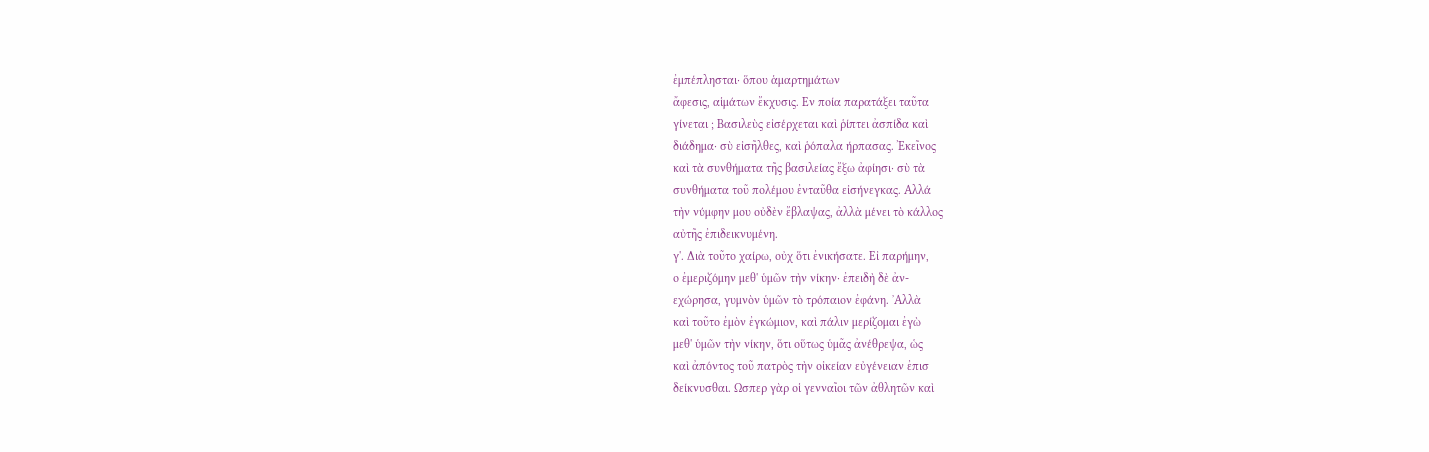ἐμπέπλησται· ὅπου ἁμαρτημάτων
ἄφεσις, αἱμάτων ἔκχυσις. Εν ποία παρατάξει ταῦτα
γίνεται ; Βασιλεὺς εἰσέρχεται καὶ ῥίπτει ἀσπίδα καὶ
διάδημα· σὺ εἰσῆλθες, καὶ ῥόπαλα ήρπασας. Ἐκεῖνος
καὶ τὰ συνθήματα τῆς βασιλείας ἔξω ἀφίησι· σὺ τὰ
συνθήματα τοῦ πολέμου ἐνταῦθα εἰσήνεγκας. Αλλά
τὴν νύμφην μου οὐδὲν ἔβλαψας, ἀλλὰ μένει τὸ κάλλος
αὐτῆς ἐπιδεικνυμένη.
γ'. Διὰ τοῦτο χαίρω, οὐχ ὅτι ἐνικήσατε. Εἰ παρήμην,
ο ἐμεριζόμην μεθ' ὑμῶν τὴν νίκην· ἐπειδὴ δὲ ἀν-
εχώρησα, γυμνὸν ὑμῶν τὸ τρόπαιον ἐφάνη. ᾿Αλλὰ
καὶ τοῦτο ἐμὸν ἐγκώμιον, καὶ πάλιν μερίζομαι ἐγὼ
μεθ' ὑμῶν τὴν νίκην, ὅτι οὕτως ὑμᾶς ἀνέθρεψα, ὡς
καὶ ἀπόντος τοῦ πατρὸς τὴν οἰκείαν εὐγένειαν ἐπισ
δείκνυσθαι. Ωσπερ γὰρ οἱ γενναῖοι τῶν ἀθλητῶν καὶ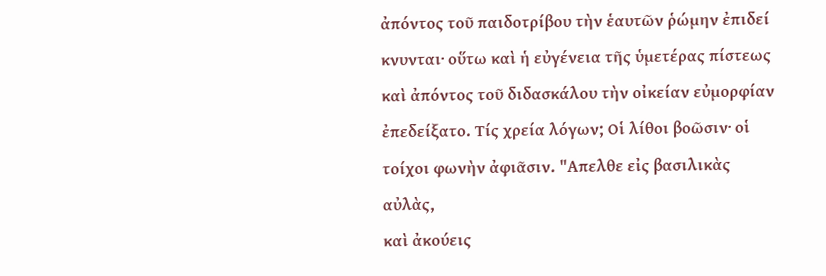ἀπόντος τοῦ παιδοτρίβου τὴν ἑαυτῶν ῥώμην ἐπιδεί
κνυνται· οὕτω καὶ ἡ εὐγένεια τῆς ὑμετέρας πίστεως
καὶ ἀπόντος τοῦ διδασκάλου τὴν οἰκείαν εὐμορφίαν
ἐπεδείξατο. Τίς χρεία λόγων; Οἱ λίθοι βοῶσιν· οἱ
τοίχοι φωνὴν ἀφιᾶσιν. "Απελθε εἰς βασιλικὰς αὐλὰς,
καὶ ἀκούεις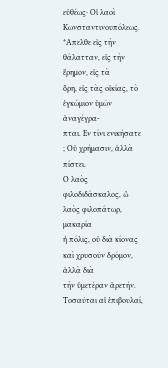εὐθέως· Οἱ λαοὶ Κωνσταντινουπόλεως.
*Απελθε εἰς τὴν θάλατταν, εἰς τὴν ἔρημον, εἰς τὰ
ὄρη, εἰς τὰς οἰκίας, τὸ ἐγκώμιον ὑμῶν ἀναγέγρα-
πται. Εν τίνι ενικήσατε ; Οὐ χρήμασιν, ἀλλὰ πίστει.
Ο λαὸς φιλοδιδάσκαλος, ὦ λαὸς φιλοπάτωρ, μακαρία
ἡ πόλις, οὐ διὰ κίονας καὶ χρυσοῦν δρόμον, ἀλλὰ διὰ
τὴν ὑμετέραν ἀρετήν. Τοσαῦται αἱ ἐπιβουλαί,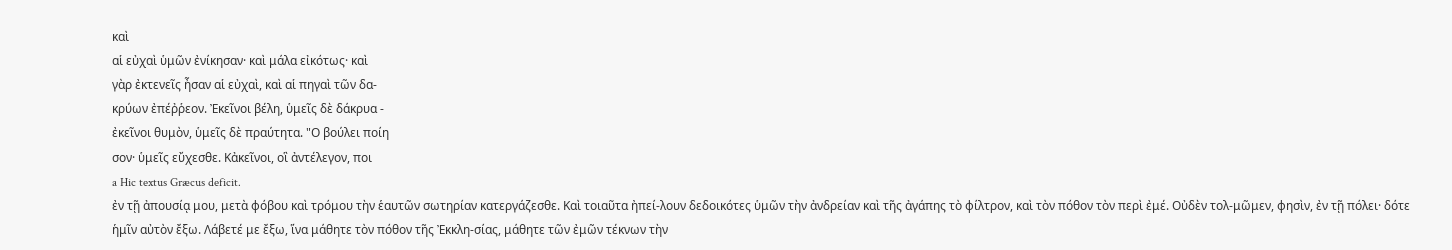καὶ
αἱ εὐχαὶ ὑμῶν ἐνίκησαν· καὶ μάλα εἰκότως· καὶ
γὰρ ἐκτενεῖς ἦσαν αἱ εὐχαὶ, καὶ αἱ πηγαὶ τῶν δα-
κρύων ἐπέῤῥεον. Ἐκεῖνοι βέλη, ὑμεῖς δὲ δάκρυα -
ἐκεῖνοι θυμὸν, ὑμεῖς δὲ πραύτητα. "Ο βούλει ποίη
σον· ὑμεῖς εὔχεσθε. Κἀκεῖνοι, οἳ ἀντέλεγον, ποι
a Hic textus Græcus deficit.
ἐν τῇ ἀπουσίᾳ μου, μετὰ φόβου καὶ τρόμου τὴν ἑαυτῶν σωτηρίαν κατεργάζεσθε. Καὶ τοιαῦτα ἠπεί-λουν δεδοικότες ὑμῶν τὴν ἀνδρείαν καὶ τῆς ἀγάπης τὸ φίλτρον, καὶ τὸν πόθον τὸν περὶ ἐμέ. Οὐδὲν τολ-μῶμεν, φησὶν, ἐν τῇ πόλει· δότε ἡμῖν αὐτὸν ἔξω. Λάβετέ με ἔξω, ἵνα μάθητε τὸν πόθον τῆς Ἐκκλη-σίας, μάθητε τῶν ἐμῶν τέκνων τὴν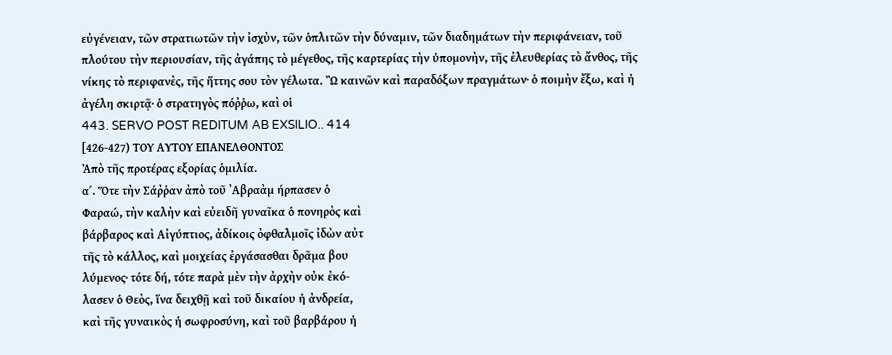εὐγένειαν, τῶν στρατιωτῶν τὴν ἰσχὺν, τῶν ὁπλιτῶν τὴν δύναμιν, τῶν διαδημάτων τὴν περιφάνειαν, τοῦ πλούτου τὴν περιουσίαν, τῆς ἀγάπης τὸ μέγεθος, τῆς καρτερίας τὴν ὑπομονὴν, τῆς ἐλευθερίας τὸ ἄνθος, τῆς νίκης τὸ περιφανὲς, τῆς ἥττης σου τὸν γέλωτα. Ὢ καινῶν καὶ παραδόξων πραγμάτων· ὁ ποιμὴν ἔξω, καὶ ἡ ἀγέλη σκιρτᾷ· ὁ στρατηγὸς πόῤῥω, καὶ οἱ
443. SERVO POST REDITUM AB EXSILIO.. 414
[426-427) ΤΟΥ ΑΥΤΟΥ ΕΠΑΝΕΛΘΟΝΤΟΣ
Ἀπὸ τῆς προτέρας εξορίας ὁμιλία.
α΄. Ὅτε τὴν Σάῤῥαν ἀπὸ τοῦ ᾽Αβραὰμ ήρπασεν ὁ
Φαραώ, τὴν καλὴν καὶ εὐειδῆ γυναῖκα ὁ πονηρὸς καὶ
βάρβαρος καὶ Αἰγύπτιος, ἀδίκοις ὀφθαλμοῖς ἰδὼν αὐτ
τῆς τὸ κάλλος, καὶ μοιχείας ἐργάσασθαι δρᾶμα βου
λύμενος· τότε δή, τότε παρὰ μὲν τὴν ἀρχὴν οὐκ ἐκό-
λασεν ὁ Θεὸς, ἵνα δειχθῇ καὶ τοῦ δικαίου ἡ ἀνδρεία,
καὶ τῆς γυναικὸς ἡ σωφροσύνη, καὶ τοῦ βαρβάρου ἡ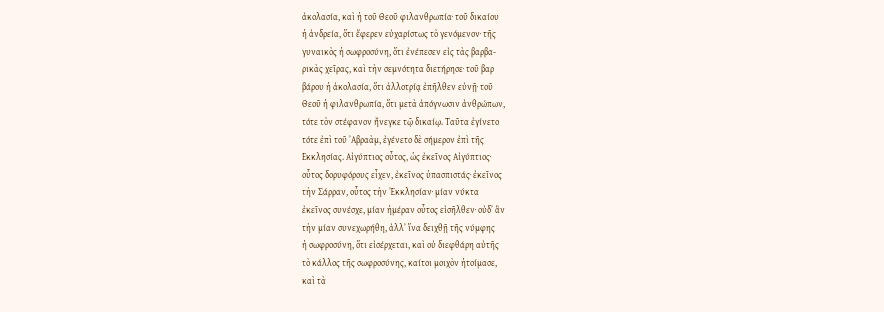ἀκολασία, καὶ ἡ τοῦ Θεοῦ φιλανθρωπία· τοῦ δικαίου
ἡ ἀνδρεία, ὅτι ἔφερεν εὐχαρίστως τὸ γενόμενον· τῆς
γυναικὸς ἡ σωφροσύνη, ὅτι ἐνέπεσεν εἰς τὰς βαρβα-
ρικὰς χεῖρας, καὶ τὴν σεμνότητα διετήρησε· τοῦ βαρ
βάρου ἡ ἀκολασία, ὅτι ἀλλοτρίᾳ ἐπῆλθεν εὐνῇ· τοῦ
Θεοῦ ἡ φιλανθρωπία, ὅτι μετὰ ἀπόγνωσιν ἀνθρώπων,
τότε τὸν στέφανον ἤνεγκε τῷ δικαίῳ. Ταῦτα ἐγίνετο
τότε ἐπὶ τοῦ ᾿Αβραὰμ, ἐγένετο δὲ σήμερον ἐπὶ τῆς
Εκκλησίας. Αἰγύπτιος οὗτος, ὡς ἐκεῖνος Αἰγύπτιος·
οὗτος δορυφόρους εἶχεν, ἐκεῖνος ὑπασπιστάς· ἐκεῖνος
τὴν Σάρραν, οὗτος τὴν Ἐκκλησίαν· μίαν νύκτα
ἐκεῖνος συνέσχε, μίαν ἡμέραν οὗτος εἰσῆλθεν· οὐδ᾽ ἂν
τὴν μίαν συνεχωρήθη, ἀλλ᾽ ἵνα δειχθῇ τῆς νύμφης
ἡ σωφροσύνη, ὅτι εἰσέρχεται, καὶ οὐ διεφθάρη αὐτῆς
τὸ κάλλος τῆς σωφροσύνης, καίτοι μοιχὸν ἡτοίμασε,
καὶ τὰ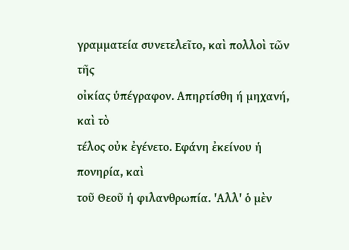γραμματεία συνετελεῖτο, καὶ πολλοὶ τῶν τῆς
οἰκίας ὑπέγραφον. Απηρτίσθη ή μηχανή, καὶ τὸ
τέλος οὐκ ἐγένετο. Εφάνη ἐκείνου ἡ πονηρία, καὶ
τοῦ Θεοῦ ἡ φιλανθρωπία. 'Αλλ' ὁ μὲν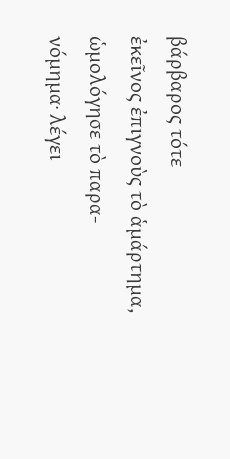βάρβαρος τότε
ἐκεῖνος ἐπιγνοὺς τὸ ἁμάρτημα, ὡμολόγησε τὸ παρα-
νόμημα· λέγει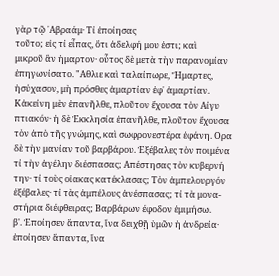γὰρ τῷ ᾿Αβραάμ· Τί ἐποίησας
τοῦτο; εἰς τί εἶπας, ὅτι ἀδελφή μου ἐστι; καὶ
μικροῦ ἂν ἡμαρτον· οὗτος δὲ μετὰ τὴν παρανομίαν
ἐπηγωνίσατο. "Αθλιε καὶ ταλαίπωρε, Ἥμαρτες,
ἡσύχασον, μὴ πρόσθες ἁμαρτίαν ἐφ᾽ ἁμαρτίαν.
Κἀκείνη μὲν ἐπανῆλθε, πλοῦτον ἔχουσα τὸν Αίγυ
πτιακόν· ἡ δὲ Ἐκκλησία ἐπανῆλθε, πλοῦτον ἔχουσα
τὸν ἀπὸ τῆς γνώμης, καὶ σωφρονεστέρα ἐφάνη. Ορα
δὲ τὴν μανίαν τοῦ βαρβάρου. Ἐξέβαλες τὸν ποιμένα
τί τὴν ἀγέλην διέσπασας; Απέστησας τὸν κυβερνή
την· τί τοὺς οἰακας κατέκλασας; Τὸν ἀμπελουργόν
ἐξέβαλες· τί τὰς ἀμπέλους ἀνέσπασας; τί τὰ μονα-
στήρια διέφθειρας; Βαρβάρων έφοδον ἐμιμήσω.
β'. Ἐποίησεν ἅπαντα, ἵνα δειχθῇ ὑμῶν ἡ ἀνδρεία·
ἐποίησεν ἅπαντα, ἵνα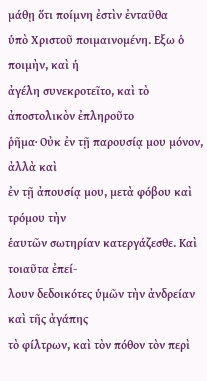μάθῃ ὅτι ποίμνη ἐστὶν ἐνταῦθα
ὑπὸ Χριστοῦ ποιμαινομένη. Εξω ὁ ποιμὴν, καὶ ἡ
ἀγέλη συνεκροτεῖτο, καὶ τὸ ἀποστολικὸν ἐπληροῦτο
ῥῆμα· Οὐκ ἐν τῇ παρουσίᾳ μου μόνον, ἀλλὰ καὶ
ἐν τῇ ἀπουσίᾳ μου, μετὰ φόβου καὶ τρόμου τὴν
ἑαυτῶν σωτηρίαν κατεργάζεσθε. Καὶ τοιαῦτα ἐπεί-
λουν δεδοικότες ὑμῶν τὴν ἀνδρείαν καὶ τῆς ἀγάπης
τὸ φίλτρων, καὶ τὸν πόθον τὸν περὶ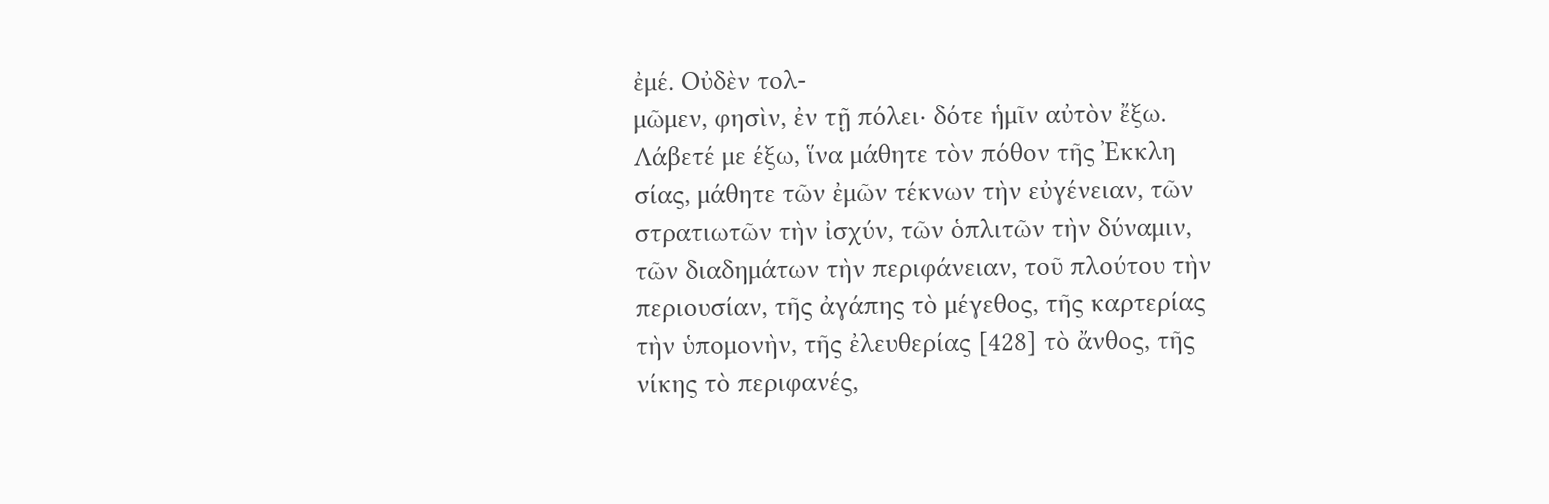ἐμέ. Οὐδὲν τολ-
μῶμεν, φησὶν, ἐν τῇ πόλει· δότε ἡμῖν αὐτὸν ἔξω.
Λάβετέ με έξω, ἵνα μάθητε τὸν πόθον τῆς Ἐκκλη
σίας, μάθητε τῶν ἐμῶν τέκνων τὴν εὐγένειαν, τῶν
στρατιωτῶν τὴν ἰσχύν, τῶν ὁπλιτῶν τὴν δύναμιν,
τῶν διαδημάτων τὴν περιφάνειαν, τοῦ πλούτου τὴν
περιουσίαν, τῆς ἀγάπης τὸ μέγεθος, τῆς καρτερίας
τὴν ὑπομονὴν, τῆς ἐλευθερίας [428] τὸ ἄνθος, τῆς
νίκης τὸ περιφανές,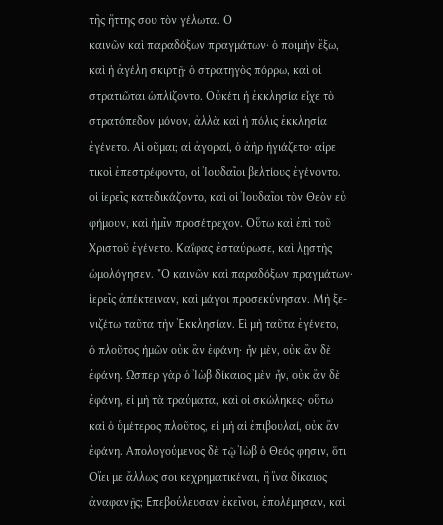τῆς ἥττης σου τὸν γέλωτα. Ο
καινῶν καὶ παραδόξων πραγμάτων· ὁ ποιμὴν ἔξω,
καὶ ἡ ἀγέλη σκιρτῇ· ὁ στρατηγὸς πόρρω, καὶ οἱ
στρατιῶται ὡπλίζοντο. Οὐκέτι ἡ ἐκκλησία εἶχε τὸ
στρατόπεδον μόνον, ἀλλὰ καὶ ἡ πόλις ἐκκλησία
ἐγένετο. Αἱ οῦμαι; αἱ ἀγοραί, ὁ ἀὴρ ἡγιάζετο· αἱρε
τικοὶ ἐπεστρέφοντο, οἱ Ἰουδαῖοι βελτίους ἐγένοντο.
οἱ ἱερεῖς κατεδικάζοντο, καὶ οἱ Ἰουδαῖοι τὸν Θεὸν εὐ
φήμουν, καὶ ἡμῖν προσέτρεχον. Οὕτω καὶ ἐπὶ τοῦ
Χριστοῦ ἐγένετο. Καΐφας ἐσταύρωσε, καὶ λῃστὴς
ὡμολόγησεν. "Ο καινῶν καὶ παραδόξων πραγμάτων·
ἱερεῖς ἀπέκτειναν, καὶ μάγοι προσεκύνησαν. Μὴ ξε-
νιζέτω ταῦτα τὴν Ἐκκλησίαν. Εἰ μὴ ταῦτα ἐγένετο,
ὁ πλοῦτος ἡμῶν οὐκ ἂν ἐφάνη· ἦν μὲν, οὐκ ἂν δὲ
ἐφάνη. Ωσπερ γὰρ ὁ Ἰὼβ δίκαιος μὲν ἦν, οὐκ ἂν δὲ
ἐφάνη, εἰ μὴ τὰ τραύματα, καὶ οἱ σκώληκες· οὕτω
καὶ ὁ ὑμέτερος πλοῦτος, εἰ μὴ αἱ ἐπιβουλαί, οὐκ ἂν
ἐφάνη. Απολογούμενος δὲ τῷ Ἰὼβ ὁ Θεός φησιν, ὅτι
Οἴει με ἄλλως σοι κεχρηματικέναι, ἢ ἵνα δίκαιος
ἀναφανῇς; Επεβούλευσαν ἐκεῖνοι, ἐπολέμησαν, καὶ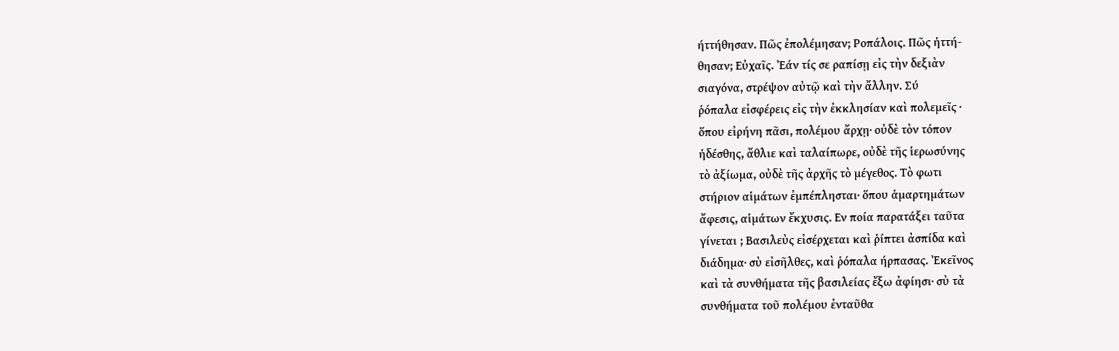ήττήθησαν. Πῶς ἐπολέμησαν; Ροπάλοις. Πῶς ἡττή-
θησαν; Εὐχαῖς. Ἐάν τίς σε ραπίσῃ εἰς τὴν δεξιὰν
σιαγόνα, στρέψον αὐτῷ καὶ τὴν ἄλλην. Σύ
ῥόπαλα εἰσφέρεις εἰς τὴν ἐκκλησίαν καὶ πολεμεῖς ·
ὅπου εἰρήνη πᾶσι, πολέμου ἄρχῃ· οὐδὲ τὸν τόπον
ἡδέσθης, ἄθλιε καὶ ταλαίπωρε, οὐδὲ τῆς ἱερωσύνης
τὸ ἀξίωμα, οὐδὲ τῆς ἀρχῆς τὸ μέγεθος. Τὸ φωτι
στήριον αἱμάτων ἐμπέπλησται· ὅπου ἁμαρτημάτων
ἄφεσις, αἱμάτων ἔκχυσις. Εν ποία παρατάξει ταῦτα
γίνεται ; Βασιλεὺς εἰσέρχεται καὶ ῥίπτει ἀσπίδα καὶ
διάδημα· σὺ εἰσῆλθες, καὶ ῥόπαλα ήρπασας. Ἐκεῖνος
καὶ τὰ συνθήματα τῆς βασιλείας ἔξω ἀφίησι· σὺ τὰ
συνθήματα τοῦ πολέμου ἐνταῦθα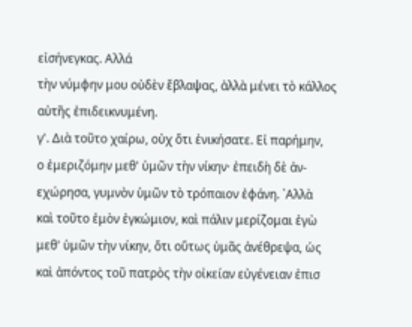εἰσήνεγκας. Αλλά
τὴν νύμφην μου οὐδὲν ἔβλαψας, ἀλλὰ μένει τὸ κάλλος
αὐτῆς ἐπιδεικνυμένη.
γ'. Διὰ τοῦτο χαίρω, οὐχ ὅτι ἐνικήσατε. Εἰ παρήμην,
ο ἐμεριζόμην μεθ' ὑμῶν τὴν νίκην· ἐπειδὴ δὲ ἀν-
εχώρησα, γυμνὸν ὑμῶν τὸ τρόπαιον ἐφάνη. ᾿Αλλὰ
καὶ τοῦτο ἐμὸν ἐγκώμιον, καὶ πάλιν μερίζομαι ἐγὼ
μεθ' ὑμῶν τὴν νίκην, ὅτι οὕτως ὑμᾶς ἀνέθρεψα, ὡς
καὶ ἀπόντος τοῦ πατρὸς τὴν οἰκείαν εὐγένειαν ἐπισ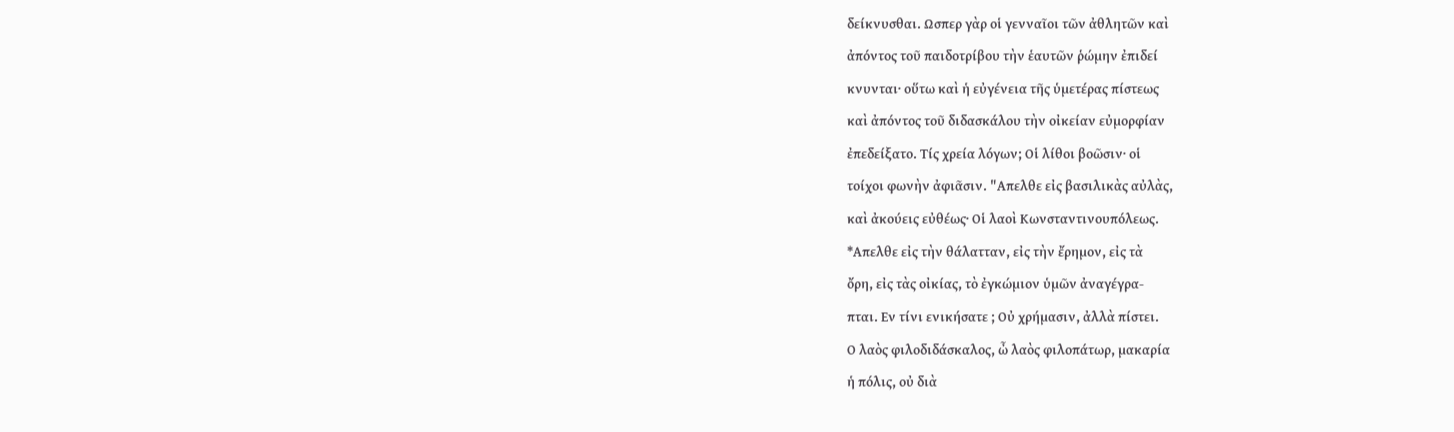δείκνυσθαι. Ωσπερ γὰρ οἱ γενναῖοι τῶν ἀθλητῶν καὶ
ἀπόντος τοῦ παιδοτρίβου τὴν ἑαυτῶν ῥώμην ἐπιδεί
κνυνται· οὕτω καὶ ἡ εὐγένεια τῆς ὑμετέρας πίστεως
καὶ ἀπόντος τοῦ διδασκάλου τὴν οἰκείαν εὐμορφίαν
ἐπεδείξατο. Τίς χρεία λόγων; Οἱ λίθοι βοῶσιν· οἱ
τοίχοι φωνὴν ἀφιᾶσιν. "Απελθε εἰς βασιλικὰς αὐλὰς,
καὶ ἀκούεις εὐθέως· Οἱ λαοὶ Κωνσταντινουπόλεως.
*Απελθε εἰς τὴν θάλατταν, εἰς τὴν ἔρημον, εἰς τὰ
ὄρη, εἰς τὰς οἰκίας, τὸ ἐγκώμιον ὑμῶν ἀναγέγρα-
πται. Εν τίνι ενικήσατε ; Οὐ χρήμασιν, ἀλλὰ πίστει.
Ο λαὸς φιλοδιδάσκαλος, ὦ λαὸς φιλοπάτωρ, μακαρία
ἡ πόλις, οὐ διὰ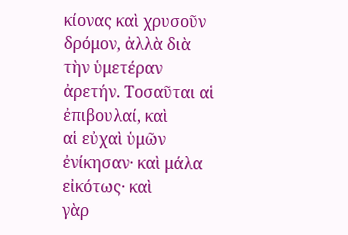κίονας καὶ χρυσοῦν δρόμον, ἀλλὰ διὰ
τὴν ὑμετέραν ἀρετήν. Τοσαῦται αἱ ἐπιβουλαί, καὶ
αἱ εὐχαὶ ὑμῶν ἐνίκησαν· καὶ μάλα εἰκότως· καὶ
γὰρ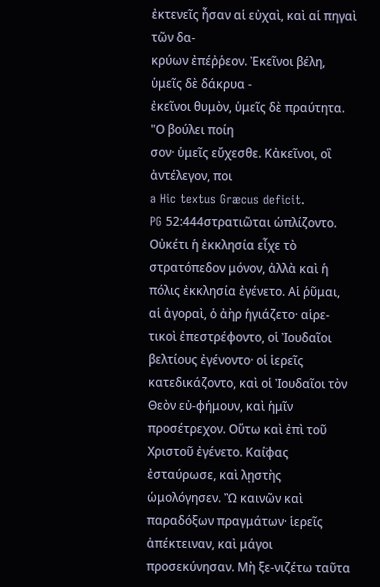ἐκτενεῖς ἦσαν αἱ εὐχαὶ, καὶ αἱ πηγαὶ τῶν δα-
κρύων ἐπέῤῥεον. Ἐκεῖνοι βέλη, ὑμεῖς δὲ δάκρυα -
ἐκεῖνοι θυμὸν, ὑμεῖς δὲ πραύτητα. "Ο βούλει ποίη
σον· ὑμεῖς εὔχεσθε. Κἀκεῖνοι, οἳ ἀντέλεγον, ποι
a Hic textus Græcus deficit.
PG 52:444στρατιῶται ὡπλίζοντο. Οὐκέτι ἡ ἐκκλησία εἶχε τὸ στρατόπεδον μόνον, ἀλλὰ καὶ ἡ πόλις ἐκκλησία ἐγένετο. Αἱ ῥῦμαι, αἱ ἀγοραὶ, ὁ ἀὴρ ἡγιάζετο· αἱρε-τικοὶ ἐπεστρέφοντο, οἱ Ἰουδαῖοι βελτίους ἐγένοντο· οἱ ἱερεῖς κατεδικάζοντο, καὶ οἱ Ἰουδαῖοι τὸν Θεὸν εὐ-φήμουν, καὶ ἡμῖν προσέτρεχον. Οὕτω καὶ ἐπὶ τοῦ Χριστοῦ ἐγένετο. Καί̈φας ἐσταύρωσε, καὶ λῃστὴς ὡμολόγησεν. Ὢ καινῶν καὶ παραδόξων πραγμάτων· ἱερεῖς ἀπέκτειναν, καὶ μάγοι προσεκύνησαν. Μὴ ξε-νιζέτω ταῦτα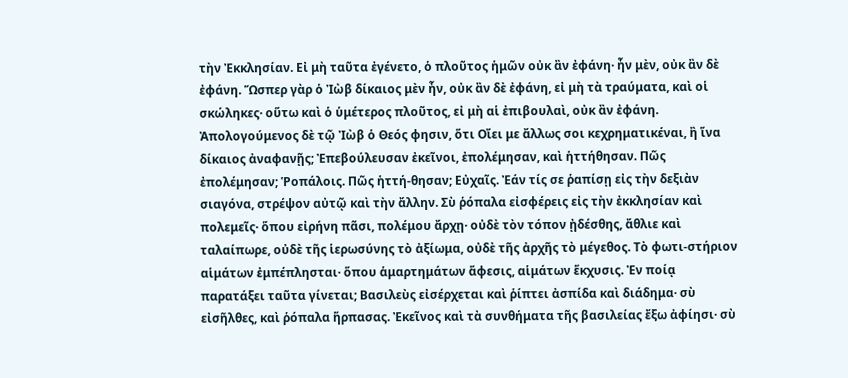τὴν Ἐκκλησίαν. Εἰ μὴ ταῦτα ἐγένετο, ὁ πλοῦτος ἡμῶν οὐκ ἂν ἐφάνη· ἦν μὲν, οὐκ ἂν δὲ ἐφάνη. Ὥσπερ γὰρ ὁ Ἰὼβ δίκαιος μὲν ἦν, οὐκ ἂν δὲ ἐφάνη, εἰ μὴ τὰ τραύματα, καὶ οἱ σκώληκες· οὕτω καὶ ὁ ὑμέτερος πλοῦτος, εἰ μὴ αἱ ἐπιβουλαὶ, οὐκ ἂν ἐφάνη. Ἀπολογούμενος δὲ τῷ Ἰὼβ ὁ Θεός φησιν, ὅτι Οἴει με ἄλλως σοι κεχρηματικέναι, ἢ ἵνα δίκαιος ἀναφανῇς; Ἐπεβούλευσαν ἐκεῖνοι, ἐπολέμησαν, καὶ ἡττήθησαν. Πῶς ἐπολέμησαν; Ῥοπάλοις. Πῶς ἡττή-θησαν; Εὐχαῖς. Ἐάν τίς σε ῥαπίσῃ εἰς τὴν δεξιὰν σιαγόνα, στρέψον αὐτῷ καὶ τὴν ἄλλην. Σὺ ῥόπαλα εἰσφέρεις εἰς τὴν ἐκκλησίαν καὶ πολεμεῖς· ὅπου εἰρήνη πᾶσι, πολέμου ἄρχῃ· οὐδὲ τὸν τόπον ᾐδέσθης, ἄθλιε καὶ ταλαίπωρε, οὐδὲ τῆς ἱερωσύνης τὸ ἀξίωμα, οὐδὲ τῆς ἀρχῆς τὸ μέγεθος. Τὸ φωτι-στήριον αἱμάτων ἐμπέπλησται· ὅπου ἁμαρτημάτων ἅφεσις, αἱμάτων ἕκχυσις. Ἐν ποίᾳ παρατάξει ταῦτα γίνεται; Βασιλεὺς εἰσέρχεται καὶ ῥίπτει ἀσπίδα καὶ διάδημα· σὺ εἰσῆλθες, καὶ ῥόπαλα ἥρπασας. Ἐκεῖνος καὶ τὰ συνθήματα τῆς βασιλείας ἔξω ἀφίησι· σὺ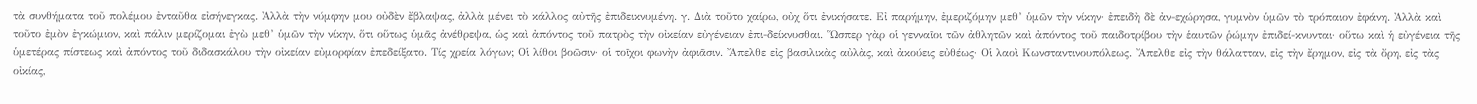τὰ συνθήματα τοῦ πολέμου ἐνταῦθα εἰσήνεγκας. Ἀλλὰ τὴν νύμφην μου οὐδὲν ἔβλαψας, ἀλλὰ μένει τὸ κάλλος αὐτῆς ἐπιδεικνυμένη. γ. Διὰ τοῦτο χαίρω, οὐχ ὅτι ἐνικήσατε. Εἰ παρήμην, ἐμεριζόμην μεθ’ ὑμῶν τὴν νίκην· ἐπειδὴ δὲ ἀν-εχώρησα, γυμνὸν ὑμῶν τὸ τρόπαιον ἐφάνη. Ἀλλὰ καὶ τοῦτο ἐμὸν ἐγκώμιον, καὶ πάλιν μερίζομαι ἐγὼ μεθ’ ὑμῶν τὴν νίκην, ὅτι οὕτως ὑμᾶς ἀνέθρεψα, ὡς καὶ ἀπόντος τοῦ πατρὸς τὴν οἰκείαν εὐγένειαν ἐπι-δείκνυσθαι. Ὥσπερ γὰρ οἱ γενναῖοι τῶν ἀθλητῶν καὶ ἀπόντος τοῦ παιδοτρίβου τὴν ἑαυτῶν ῥώμην ἐπιδεί-κνυνται· οὕτω καὶ ἡ εὐγένεια τῆς ὑμετέρας πίστεως καὶ ἀπόντος τοῦ διδασκάλου τὴν οἰκείαν εὐμορφίαν ἐπεδείξατο. Τίς χρεία λόγων; Οἱ λίθοι βοῶσιν· οἱ τοῖχοι φωνὴν ἀφιᾶσιν. Ἄπελθε εἰς βασιλικὰς αὐλὰς, καὶ ἀκούεις εὐθέως· Οἱ λαοὶ Κωνσταντινουπόλεως. Ἄπελθε εἰς τὴν θάλατταν, εἰς τὴν ἔρημον, εἰς τὰ ὄρη, εἰς τὰς οἰκίας,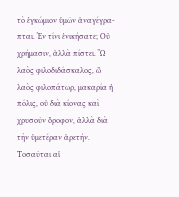τὸ ἐγκώμιον ὑμῶν ἀναγέγρα-πται. Ἐν τίνι ἐνικήσατε; Οὐ χρήμασιν, ἀλλὰ πίστει. Ὢ λαὸς φιλοδιδάσκαλος, ὢ λαὸς φιλοπάτωρ, μακαρία ἡ πόλις, οὐ διὰ κίονας καὶ χρυσοῦν ὄροφον, ἀλλὰ διὰ τὴν ὑμετέραν ἀρετήν. Τοσαῦται αἱ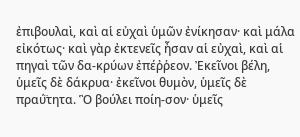ἐπιβουλαὶ, καὶ αἱ εὐχαὶ ὑμῶν ἐνίκησαν· καὶ μάλα εἰκότως· καὶ γὰρ ἐκτενεῖς ἦσαν αἱ εὐχαὶ, καὶ αἱ πηγαὶ τῶν δα-κρύων ἐπέῤῥεον. Ἐκεῖνοι βέλη, ὑμεῖς δὲ δάκρυα· ἐκεῖνοι θυμὸν, ὑμεῖς δὲ πραύ̈τητα. Ὃ βούλει ποίη-σον· ὑμεῖς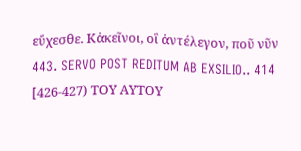εὔχεσθε. Κἀκεῖνοι, οἳ ἀντέλεγον, ποῦ νῦν
443. SERVO POST REDITUM AB EXSILIO.. 414
[426-427) ΤΟΥ ΑΥΤΟΥ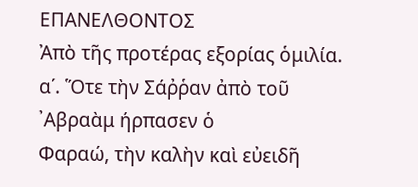ΕΠΑΝΕΛΘΟΝΤΟΣ
Ἀπὸ τῆς προτέρας εξορίας ὁμιλία.
α΄. Ὅτε τὴν Σάῤῥαν ἀπὸ τοῦ ᾽Αβραὰμ ήρπασεν ὁ
Φαραώ, τὴν καλὴν καὶ εὐειδῆ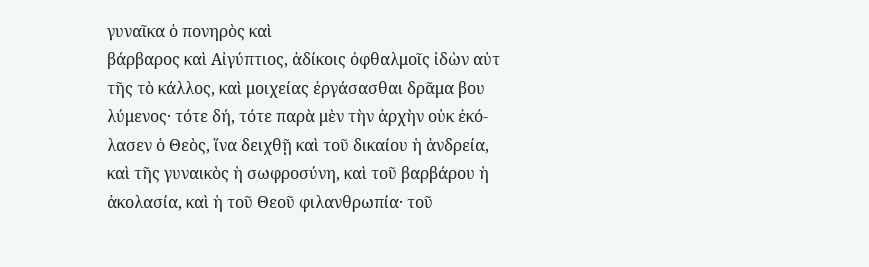γυναῖκα ὁ πονηρὸς καὶ
βάρβαρος καὶ Αἰγύπτιος, ἀδίκοις ὀφθαλμοῖς ἰδὼν αὐτ
τῆς τὸ κάλλος, καὶ μοιχείας ἐργάσασθαι δρᾶμα βου
λύμενος· τότε δή, τότε παρὰ μὲν τὴν ἀρχὴν οὐκ ἐκό-
λασεν ὁ Θεὸς, ἵνα δειχθῇ καὶ τοῦ δικαίου ἡ ἀνδρεία,
καὶ τῆς γυναικὸς ἡ σωφροσύνη, καὶ τοῦ βαρβάρου ἡ
ἀκολασία, καὶ ἡ τοῦ Θεοῦ φιλανθρωπία· τοῦ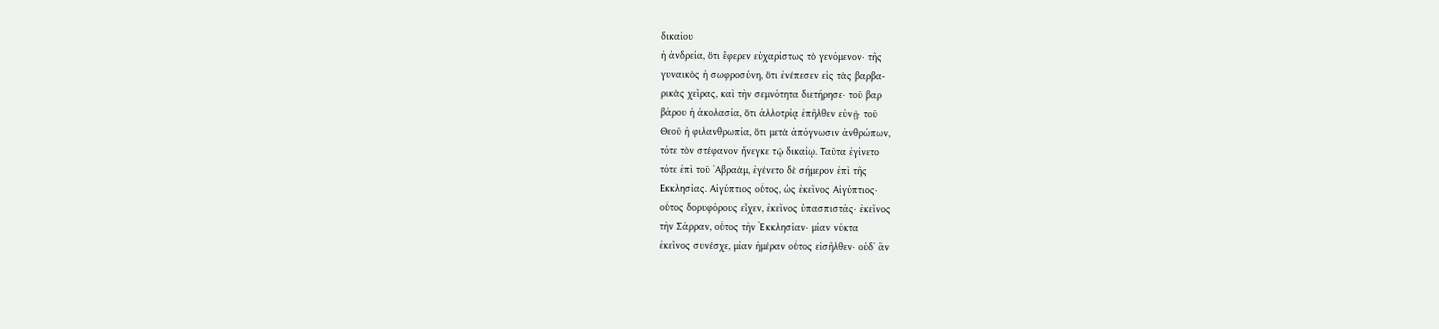δικαίου
ἡ ἀνδρεία, ὅτι ἔφερεν εὐχαρίστως τὸ γενόμενον· τῆς
γυναικὸς ἡ σωφροσύνη, ὅτι ἐνέπεσεν εἰς τὰς βαρβα-
ρικὰς χεῖρας, καὶ τὴν σεμνότητα διετήρησε· τοῦ βαρ
βάρου ἡ ἀκολασία, ὅτι ἀλλοτρίᾳ ἐπῆλθεν εὐνῇ· τοῦ
Θεοῦ ἡ φιλανθρωπία, ὅτι μετὰ ἀπόγνωσιν ἀνθρώπων,
τότε τὸν στέφανον ἤνεγκε τῷ δικαίῳ. Ταῦτα ἐγίνετο
τότε ἐπὶ τοῦ ᾿Αβραὰμ, ἐγένετο δὲ σήμερον ἐπὶ τῆς
Εκκλησίας. Αἰγύπτιος οὗτος, ὡς ἐκεῖνος Αἰγύπτιος·
οὗτος δορυφόρους εἶχεν, ἐκεῖνος ὑπασπιστάς· ἐκεῖνος
τὴν Σάρραν, οὗτος τὴν Ἐκκλησίαν· μίαν νύκτα
ἐκεῖνος συνέσχε, μίαν ἡμέραν οὗτος εἰσῆλθεν· οὐδ᾽ ἂν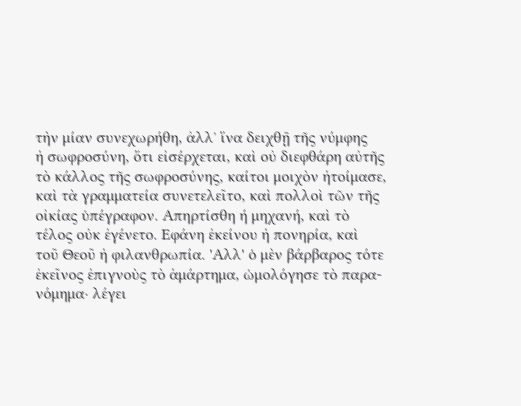τὴν μίαν συνεχωρήθη, ἀλλ᾽ ἵνα δειχθῇ τῆς νύμφης
ἡ σωφροσύνη, ὅτι εἰσέρχεται, καὶ οὐ διεφθάρη αὐτῆς
τὸ κάλλος τῆς σωφροσύνης, καίτοι μοιχὸν ἡτοίμασε,
καὶ τὰ γραμματεία συνετελεῖτο, καὶ πολλοὶ τῶν τῆς
οἰκίας ὑπέγραφον. Απηρτίσθη ή μηχανή, καὶ τὸ
τέλος οὐκ ἐγένετο. Εφάνη ἐκείνου ἡ πονηρία, καὶ
τοῦ Θεοῦ ἡ φιλανθρωπία. 'Αλλ' ὁ μὲν βάρβαρος τότε
ἐκεῖνος ἐπιγνοὺς τὸ ἁμάρτημα, ὡμολόγησε τὸ παρα-
νόμημα· λέγει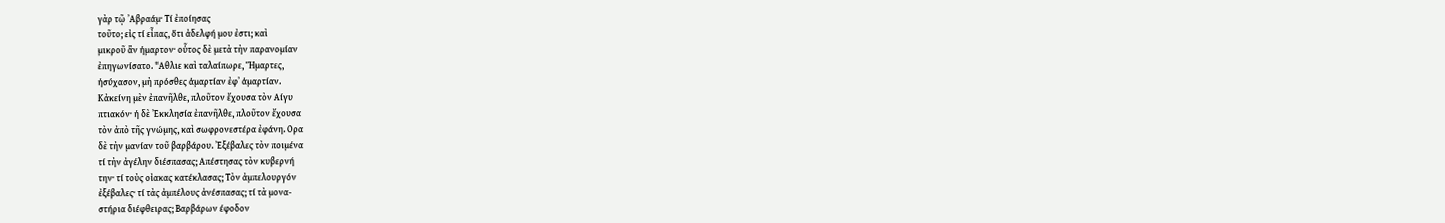γὰρ τῷ ᾿Αβραάμ· Τί ἐποίησας
τοῦτο; εἰς τί εἶπας, ὅτι ἀδελφή μου ἐστι; καὶ
μικροῦ ἂν ἡμαρτον· οὗτος δὲ μετὰ τὴν παρανομίαν
ἐπηγωνίσατο. "Αθλιε καὶ ταλαίπωρε, Ἥμαρτες,
ἡσύχασον, μὴ πρόσθες ἁμαρτίαν ἐφ᾽ ἁμαρτίαν.
Κἀκείνη μὲν ἐπανῆλθε, πλοῦτον ἔχουσα τὸν Αίγυ
πτιακόν· ἡ δὲ Ἐκκλησία ἐπανῆλθε, πλοῦτον ἔχουσα
τὸν ἀπὸ τῆς γνώμης, καὶ σωφρονεστέρα ἐφάνη. Ορα
δὲ τὴν μανίαν τοῦ βαρβάρου. Ἐξέβαλες τὸν ποιμένα
τί τὴν ἀγέλην διέσπασας; Απέστησας τὸν κυβερνή
την· τί τοὺς οἰακας κατέκλασας; Τὸν ἀμπελουργόν
ἐξέβαλες· τί τὰς ἀμπέλους ἀνέσπασας; τί τὰ μονα-
στήρια διέφθειρας; Βαρβάρων έφοδον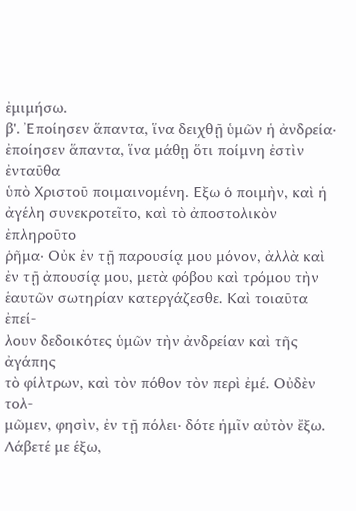ἐμιμήσω.
β'. Ἐποίησεν ἅπαντα, ἵνα δειχθῇ ὑμῶν ἡ ἀνδρεία·
ἐποίησεν ἅπαντα, ἵνα μάθῃ ὅτι ποίμνη ἐστὶν ἐνταῦθα
ὑπὸ Χριστοῦ ποιμαινομένη. Εξω ὁ ποιμὴν, καὶ ἡ
ἀγέλη συνεκροτεῖτο, καὶ τὸ ἀποστολικὸν ἐπληροῦτο
ῥῆμα· Οὐκ ἐν τῇ παρουσίᾳ μου μόνον, ἀλλὰ καὶ
ἐν τῇ ἀπουσίᾳ μου, μετὰ φόβου καὶ τρόμου τὴν
ἑαυτῶν σωτηρίαν κατεργάζεσθε. Καὶ τοιαῦτα ἐπεί-
λουν δεδοικότες ὑμῶν τὴν ἀνδρείαν καὶ τῆς ἀγάπης
τὸ φίλτρων, καὶ τὸν πόθον τὸν περὶ ἐμέ. Οὐδὲν τολ-
μῶμεν, φησὶν, ἐν τῇ πόλει· δότε ἡμῖν αὐτὸν ἔξω.
Λάβετέ με έξω,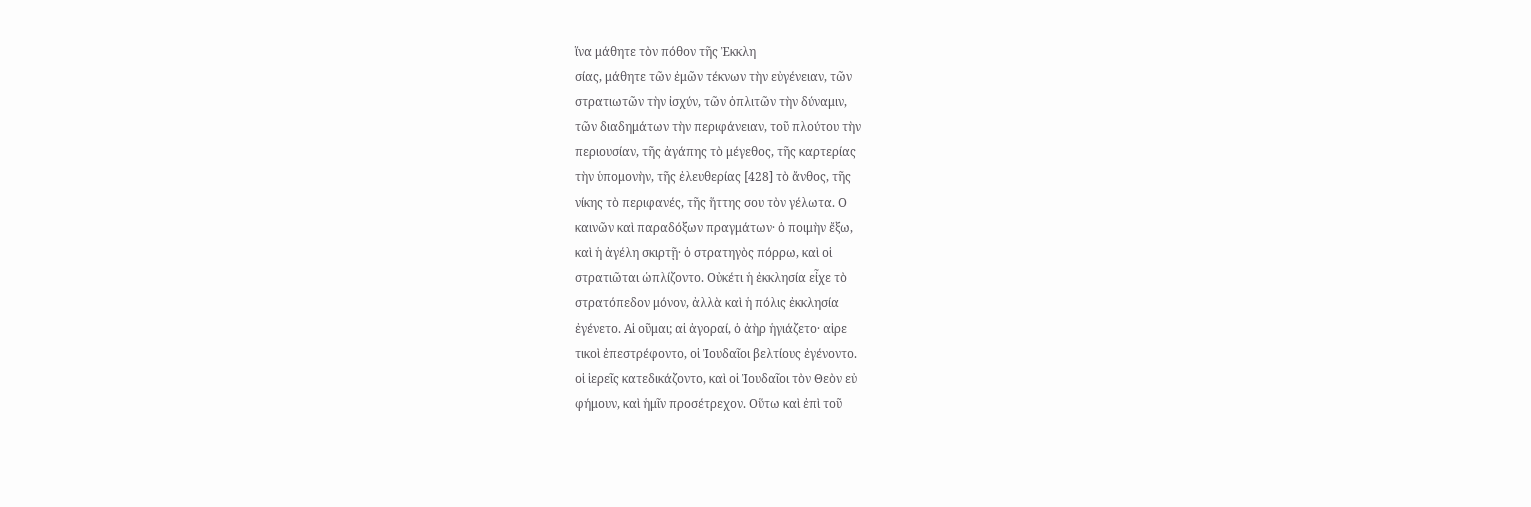ἵνα μάθητε τὸν πόθον τῆς Ἐκκλη
σίας, μάθητε τῶν ἐμῶν τέκνων τὴν εὐγένειαν, τῶν
στρατιωτῶν τὴν ἰσχύν, τῶν ὁπλιτῶν τὴν δύναμιν,
τῶν διαδημάτων τὴν περιφάνειαν, τοῦ πλούτου τὴν
περιουσίαν, τῆς ἀγάπης τὸ μέγεθος, τῆς καρτερίας
τὴν ὑπομονὴν, τῆς ἐλευθερίας [428] τὸ ἄνθος, τῆς
νίκης τὸ περιφανές, τῆς ἥττης σου τὸν γέλωτα. Ο
καινῶν καὶ παραδόξων πραγμάτων· ὁ ποιμὴν ἔξω,
καὶ ἡ ἀγέλη σκιρτῇ· ὁ στρατηγὸς πόρρω, καὶ οἱ
στρατιῶται ὡπλίζοντο. Οὐκέτι ἡ ἐκκλησία εἶχε τὸ
στρατόπεδον μόνον, ἀλλὰ καὶ ἡ πόλις ἐκκλησία
ἐγένετο. Αἱ οῦμαι; αἱ ἀγοραί, ὁ ἀὴρ ἡγιάζετο· αἱρε
τικοὶ ἐπεστρέφοντο, οἱ Ἰουδαῖοι βελτίους ἐγένοντο.
οἱ ἱερεῖς κατεδικάζοντο, καὶ οἱ Ἰουδαῖοι τὸν Θεὸν εὐ
φήμουν, καὶ ἡμῖν προσέτρεχον. Οὕτω καὶ ἐπὶ τοῦ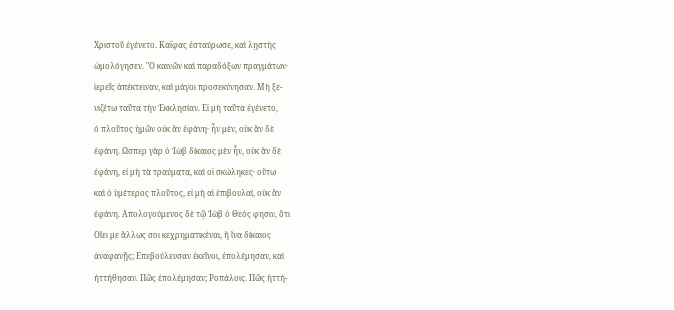Χριστοῦ ἐγένετο. Καΐφας ἐσταύρωσε, καὶ λῃστὴς
ὡμολόγησεν. "Ο καινῶν καὶ παραδόξων πραγμάτων·
ἱερεῖς ἀπέκτειναν, καὶ μάγοι προσεκύνησαν. Μὴ ξε-
νιζέτω ταῦτα τὴν Ἐκκλησίαν. Εἰ μὴ ταῦτα ἐγένετο,
ὁ πλοῦτος ἡμῶν οὐκ ἂν ἐφάνη· ἦν μὲν, οὐκ ἂν δὲ
ἐφάνη. Ωσπερ γὰρ ὁ Ἰὼβ δίκαιος μὲν ἦν, οὐκ ἂν δὲ
ἐφάνη, εἰ μὴ τὰ τραύματα, καὶ οἱ σκώληκες· οὕτω
καὶ ὁ ὑμέτερος πλοῦτος, εἰ μὴ αἱ ἐπιβουλαί, οὐκ ἂν
ἐφάνη. Απολογούμενος δὲ τῷ Ἰὼβ ὁ Θεός φησιν, ὅτι
Οἴει με ἄλλως σοι κεχρηματικέναι, ἢ ἵνα δίκαιος
ἀναφανῇς; Επεβούλευσαν ἐκεῖνοι, ἐπολέμησαν, καὶ
ήττήθησαν. Πῶς ἐπολέμησαν; Ροπάλοις. Πῶς ἡττή-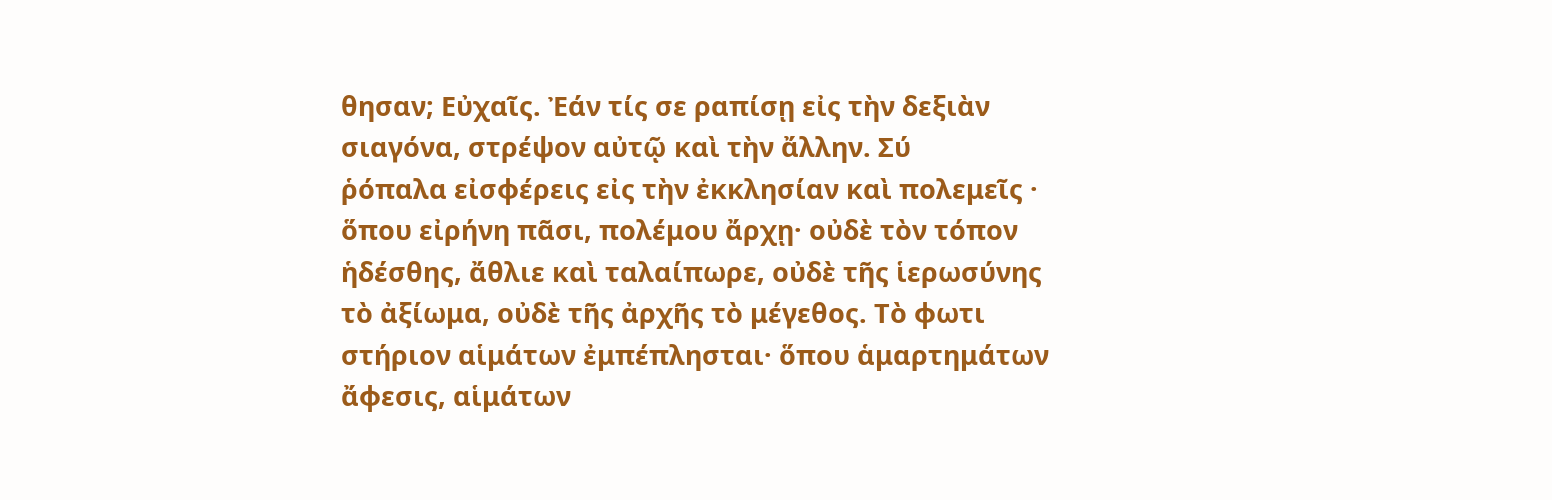θησαν; Εὐχαῖς. Ἐάν τίς σε ραπίσῃ εἰς τὴν δεξιὰν
σιαγόνα, στρέψον αὐτῷ καὶ τὴν ἄλλην. Σύ
ῥόπαλα εἰσφέρεις εἰς τὴν ἐκκλησίαν καὶ πολεμεῖς ·
ὅπου εἰρήνη πᾶσι, πολέμου ἄρχῃ· οὐδὲ τὸν τόπον
ἡδέσθης, ἄθλιε καὶ ταλαίπωρε, οὐδὲ τῆς ἱερωσύνης
τὸ ἀξίωμα, οὐδὲ τῆς ἀρχῆς τὸ μέγεθος. Τὸ φωτι
στήριον αἱμάτων ἐμπέπλησται· ὅπου ἁμαρτημάτων
ἄφεσις, αἱμάτων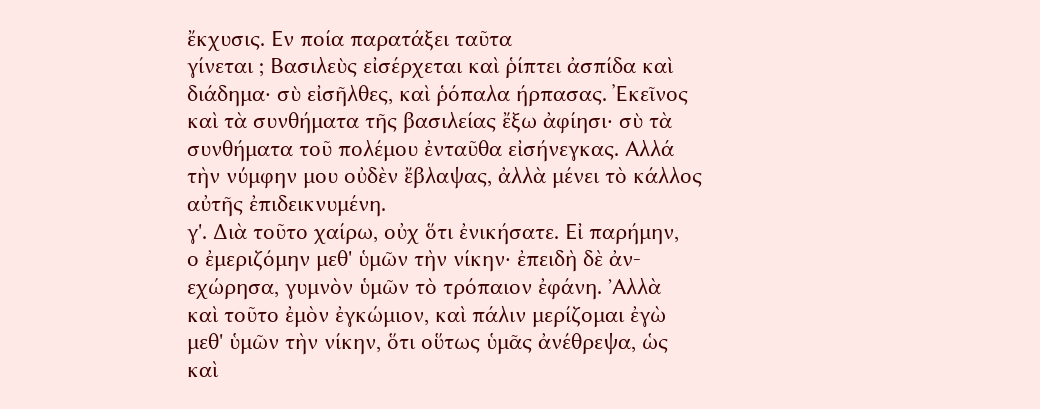ἔκχυσις. Εν ποία παρατάξει ταῦτα
γίνεται ; Βασιλεὺς εἰσέρχεται καὶ ῥίπτει ἀσπίδα καὶ
διάδημα· σὺ εἰσῆλθες, καὶ ῥόπαλα ήρπασας. Ἐκεῖνος
καὶ τὰ συνθήματα τῆς βασιλείας ἔξω ἀφίησι· σὺ τὰ
συνθήματα τοῦ πολέμου ἐνταῦθα εἰσήνεγκας. Αλλά
τὴν νύμφην μου οὐδὲν ἔβλαψας, ἀλλὰ μένει τὸ κάλλος
αὐτῆς ἐπιδεικνυμένη.
γ'. Διὰ τοῦτο χαίρω, οὐχ ὅτι ἐνικήσατε. Εἰ παρήμην,
ο ἐμεριζόμην μεθ' ὑμῶν τὴν νίκην· ἐπειδὴ δὲ ἀν-
εχώρησα, γυμνὸν ὑμῶν τὸ τρόπαιον ἐφάνη. ᾿Αλλὰ
καὶ τοῦτο ἐμὸν ἐγκώμιον, καὶ πάλιν μερίζομαι ἐγὼ
μεθ' ὑμῶν τὴν νίκην, ὅτι οὕτως ὑμᾶς ἀνέθρεψα, ὡς
καὶ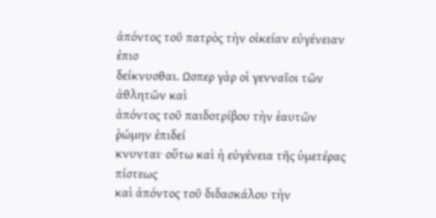ἀπόντος τοῦ πατρὸς τὴν οἰκείαν εὐγένειαν ἐπισ
δείκνυσθαι. Ωσπερ γὰρ οἱ γενναῖοι τῶν ἀθλητῶν καὶ
ἀπόντος τοῦ παιδοτρίβου τὴν ἑαυτῶν ῥώμην ἐπιδεί
κνυνται· οὕτω καὶ ἡ εὐγένεια τῆς ὑμετέρας πίστεως
καὶ ἀπόντος τοῦ διδασκάλου τὴν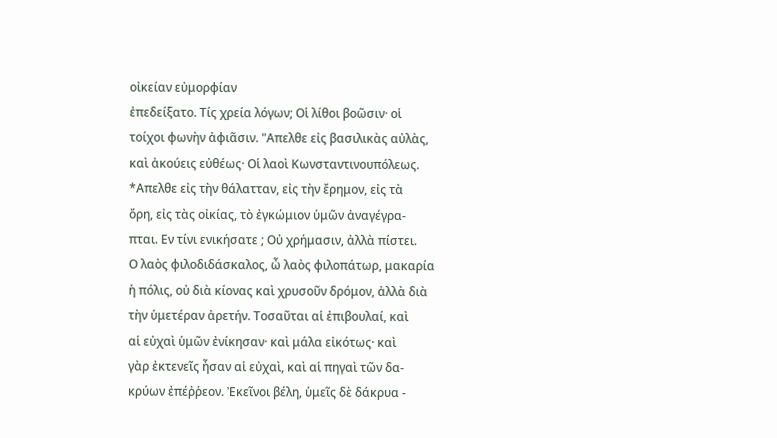οἰκείαν εὐμορφίαν
ἐπεδείξατο. Τίς χρεία λόγων; Οἱ λίθοι βοῶσιν· οἱ
τοίχοι φωνὴν ἀφιᾶσιν. "Απελθε εἰς βασιλικὰς αὐλὰς,
καὶ ἀκούεις εὐθέως· Οἱ λαοὶ Κωνσταντινουπόλεως.
*Απελθε εἰς τὴν θάλατταν, εἰς τὴν ἔρημον, εἰς τὰ
ὄρη, εἰς τὰς οἰκίας, τὸ ἐγκώμιον ὑμῶν ἀναγέγρα-
πται. Εν τίνι ενικήσατε ; Οὐ χρήμασιν, ἀλλὰ πίστει.
Ο λαὸς φιλοδιδάσκαλος, ὦ λαὸς φιλοπάτωρ, μακαρία
ἡ πόλις, οὐ διὰ κίονας καὶ χρυσοῦν δρόμον, ἀλλὰ διὰ
τὴν ὑμετέραν ἀρετήν. Τοσαῦται αἱ ἐπιβουλαί, καὶ
αἱ εὐχαὶ ὑμῶν ἐνίκησαν· καὶ μάλα εἰκότως· καὶ
γὰρ ἐκτενεῖς ἦσαν αἱ εὐχαὶ, καὶ αἱ πηγαὶ τῶν δα-
κρύων ἐπέῤῥεον. Ἐκεῖνοι βέλη, ὑμεῖς δὲ δάκρυα -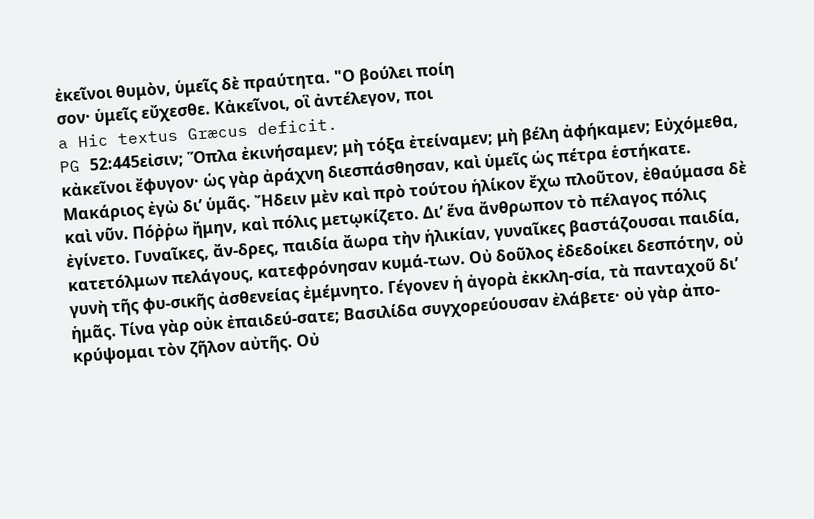ἐκεῖνοι θυμὸν, ὑμεῖς δὲ πραύτητα. "Ο βούλει ποίη
σον· ὑμεῖς εὔχεσθε. Κἀκεῖνοι, οἳ ἀντέλεγον, ποι
a Hic textus Græcus deficit.
PG 52:445εἰσιν; Ὅπλα ἐκινήσαμεν; μὴ τόξα ἐτείναμεν; μὴ βέλη ἀφήκαμεν; Εὐχόμεθα, κἀκεῖνοι ἔφυγον· ὡς γὰρ ἀράχνη διεσπάσθησαν, καὶ ὑμεῖς ὡς πέτρα ἑστήκατε. Μακάριος ἐγὼ δι’ ὑμᾶς. Ἤδειν μὲν καὶ πρὸ τούτου ἡλίκον ἔχω πλοῦτον, ἐθαύμασα δὲ καὶ νῦν. Πόῤῥω ἤμην, καὶ πόλις μετῳκίζετο. Δι’ ἕνα ἄνθρωπον τὸ πέλαγος πόλις ἐγίνετο. Γυναῖκες, ἄν-δρες, παιδία ἄωρα τὴν ἡλικίαν, γυναῖκες βαστάζουσαι παιδία, κατετόλμων πελάγους, κατεφρόνησαν κυμά-των. Οὐ δοῦλος ἐδεδοίκει δεσπότην, οὐ γυνὴ τῆς φυ-σικῆς ἀσθενείας ἐμέμνητο. Γέγονεν ἡ ἀγορὰ ἐκκλη-σία, τὰ πανταχοῦ δι’ ἡμᾶς. Τίνα γὰρ οὐκ ἐπαιδεύ-σατε; Βασιλίδα συγχορεύουσαν ἐλάβετε· οὐ γὰρ ἀπο-κρύψομαι τὸν ζῆλον αὐτῆς. Οὐ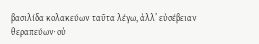βασιλίδα κολακεύων ταῦτα λέγω, ἀλλ’ εὐσέβειαν θεραπεύων· οὐ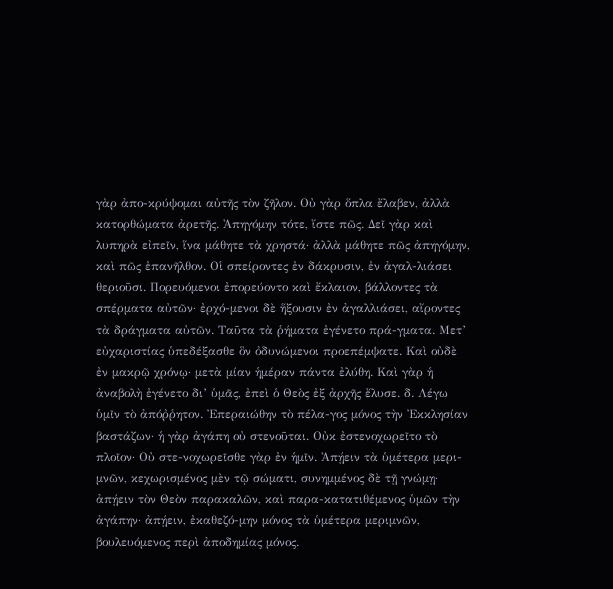γὰρ ἀπο-κρύψομαι αὐτῆς τὸν ζῆλον. Οὐ γὰρ ὅπλα ἔλαβεν, ἀλλὰ κατορθώματα ἀρετῆς. Ἀπηγόμην τότε, ἴστε πῶς. Δεῖ γὰρ καὶ λυπηρὰ εἰπεῖν, ἵνα μάθητε τὰ χρηστά· ἀλλὰ μάθητε πῶς ἀπηγόμην, καὶ πῶς ἐπανῆλθον. Οἱ σπείροντες ἐν δάκρυσιν, ἐν ἀγαλ-λιάσει θεριοῦσι. Πορευόμενοι ἐπορεύοντο καὶ ἔκλαιον, βάλλοντες τὰ σπέρματα αὐτῶν· ἐρχό-μενοι δὲ ἥξουσιν ἐν ἀγαλλιάσει, αἴροντες τὰ δράγματα αὐτῶν. Ταῦτα τὰ ῥήματα ἐγένετο πρά-γματα. Μετ’ εὐχαριστίας ὑπεδέξασθε ὃν ὀδυνώμενοι προεπέμψατε. Καὶ οὐδὲ ἐν μακρῷ χρόνῳ· μετὰ μίαν ἡμέραν πάντα ἐλύθη. Καὶ γὰρ ἡ ἀναβολὴ ἐγένετο δι’ ὑμᾶς, ἐπεὶ ὁ Θεὸς ἐξ ἀρχῆς ἔλυσε. δ. Λέγω ὑμῖν τὸ ἀπόῤῥητον. Ἐπεραιώθην τὸ πέλα-γος μόνος τὴν Ἐκκλησίαν βαστάζων· ἡ γὰρ ἀγάπη οὐ στενοῦται. Οὐκ ἐστενοχωρεῖτο τὸ πλοῖον· Οὐ στε-νοχωρεῖσθε γὰρ ἐν ἡμῖν. Ἀπῄειν τὰ ὑμέτερα μερι-μνῶν, κεχωρισμένος μὲν τῷ σώματι, συνημμένος δὲ τῇ γνώμῃ· ἀπῄειν τὸν Θεὸν παρακαλῶν, καὶ παρα-κατατιθέμενος ὑμῶν τὴν ἀγάπην· ἀπῄειν, ἐκαθεζό-μην μόνος τὰ ὑμέτερα μεριμνῶν, βουλευόμενος περὶ ἀποδημίας μόνος.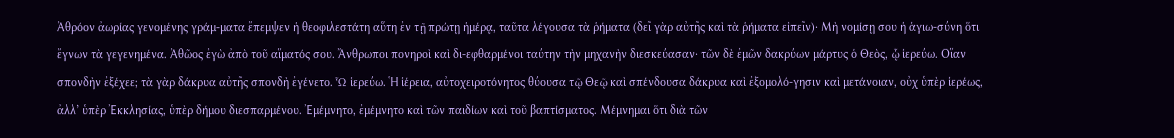Ἀθρόον ἀωρίας γενομένης γράμ-ματα ἔπεμψεν ἡ θεοφιλεστάτη αὕτη ἐν τῇ πρώτῃ ἡμέρᾳ, ταῦτα λέγουσα τὰ ῥήματα (δεῖ γὰρ αὐτῆς καὶ τὰ ῥήματα εἰπεῖν)· Μὴ νομίσῃ σου ἡ ἁγιω-σύνη ὅτι ἔγνων τὰ γεγενημένα. Ἀθῶος ἐγὼ ἀπὸ τοῦ αἵματός σου. Ἄνθρωποι πονηροὶ καὶ δι-εφθαρμένοι ταύτην τὴν μηχανὴν διεσκεύασαν· τῶν δὲ ἐμῶν δακρύων μάρτυς ὁ Θεὸς, ᾧ ἱερεύω. Οἵαν σπονδὴν ἐξέχεε; τὰ γὰρ δάκρυα αὐτῆς σπονδὴ ἐγένετο. Ὧ ἱερεύω. Ἡ ἱέρεια, αὐτοχειροτόνητος θύουσα τῷ Θεῷ καὶ σπένδουσα δάκρυα καὶ ἐξομολό-γησιν καὶ μετάνοιαν, οὐχ ὑπὲρ ἱερέως, ἀλλ’ ὑπὲρ Ἐκκλησίας, ὑπὲρ δήμου διεσπαρμένου. Ἐμέμνητο, ἐμέμνητο καὶ τῶν παιδίων καὶ τοῦ βαπτίσματος. Μέμνημαι ὅτι διὰ τῶν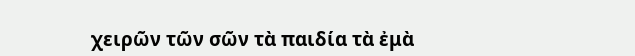χειρῶν τῶν σῶν τὰ παιδία τὰ ἐμὰ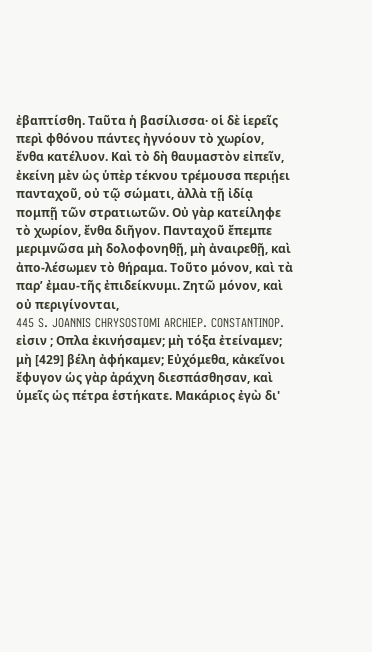ἐβαπτίσθη. Ταῦτα ἡ βασίλισσα· οἱ δὲ ἱερεῖς περὶ φθόνου πάντες ἠγνόουν τὸ χωρίον, ἔνθα κατέλυον. Καὶ τὸ δὴ θαυμαστὸν εἰπεῖν, ἐκείνη μὲν ὡς ὑπὲρ τέκνου τρέμουσα περιῄει πανταχοῦ, οὐ τῷ σώματι, ἀλλὰ τῇ ἰδίᾳ πομπῇ τῶν στρατιωτῶν. Οὐ γὰρ κατείληφε τὸ χωρίον, ἔνθα διῆγον. Πανταχοῦ ἔπεμπε μεριμνῶσα μὴ δολοφονηθῇ, μὴ ἀναιρεθῇ, καὶ ἀπο-λέσωμεν τὸ θήραμα. Τοῦτο μόνον, καὶ τὰ παρ’ ἐμαυ-τῆς ἐπιδείκνυμι. Ζητῶ μόνον, καὶ οὐ περιγίνονται,
445 S. JOANNIS CHRYSOSTOMI ARCHIEP. CONSTANTINOP. εἰσιν ; Οπλα ἐκινήσαμεν; μὴ τόξα ἐτείναμεν; μὴ [429] βέλη ἀφήκαμεν; Εὐχόμεθα, κἀκεῖνοι ἔφυγον ὡς γὰρ ἀράχνη διεσπάσθησαν, καὶ ὑμεῖς ὡς πέτρα ἑστήκατε. Μακάριος ἐγὼ δι'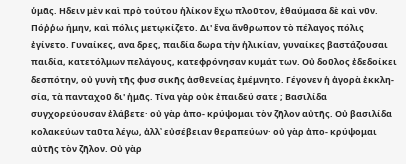ὑμᾶς. Ηδειν μὲν καὶ πρὸ τούτου ἡλίκον ἔχω πλοῦτον, ἐθαύμασα δὲ καὶ νῦν. Πόῤῥω ήμην, καὶ πόλις μετῳκίζετο. Δι' ἕνα ἄνθρωπον τὸ πέλαγος πόλις ἐγίνετο. Γυναίκες, ανα δρες, παιδία δωρα τὴν ἡλικίαν, γυναίκες βαστάζουσαι παιδία, κατετόλμων πελάγους, κατεφρόνησαν κυμάτ των. Οὐ δοῦλος ἐδεδοίκει δεσπότην, οὐ γυνὴ τῆς φυσ σικῆς ἀσθενείας ἐμέμνητο. Γέγονεν ἡ ἀγορὰ ἐκκλη- σία, τὰ πανταχοῦ δι' ἡμᾶς. Τίνα γὰρ οὐκ ἐπαιδεύ σατε ; Βασιλίδα συγχορεύουσαν ἐλάβετε· οὐ γὰρ ἀπο- κρύψομαι τὸν ζῆλον αὐτῆς. Οὐ βασιλίδα κολακεύων ταῦτα λέγω, ἀλλ᾽ εὐσέβειαν θεραπεύων· οὐ γὰρ ἀπο- κρύψομαι αὐτῆς τὸν ζῆλον. Οὐ γὰρ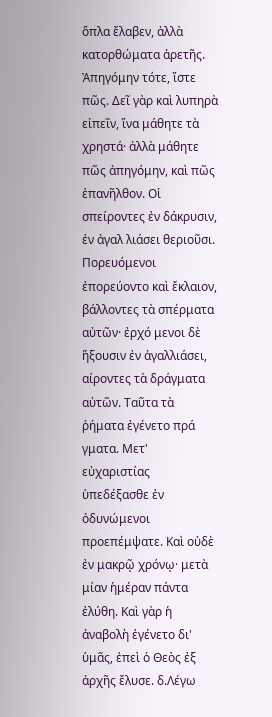ὅπλα ἔλαβεν, ἀλλὰ κατορθώματα ἀρετῆς. Ἀπηγόμην τότε, ἴστε πῶς. Δεῖ γὰρ καὶ λυπηρὰ εἰπεῖν, ἵνα μάθητε τὰ χρηστά· ἀλλὰ μάθητε πῶς ἀπηγόμην, καὶ πῶς ἐπανῆλθον. Οἱ σπείροντες ἐν δάκρυσιν, ἐν ἀγαλ λιάσει θεριοῦσι. Πορευόμενοι ἐπορεύοντο καὶ ἔκλαιον, βάλλοντες τὰ σπέρματα αὐτῶν· ἐρχό μενοι δὲ ἥξουσιν ἐν ἀγαλλιάσει, αίροντες τὰ δράγματα αὐτῶν. Ταῦτα τὰ ῥήματα ἐγένετο πρά γματα. Μετ' εὐχαριστίας ὑπεδέξασθε ἐν ὀδυνώμενοι προεπέμψατε. Καὶ οὐδὲ ἐν μακρῷ χρόνῳ· μετὰ μίαν ἡμέραν πάντα ἐλύθη. Καὶ γὰρ ἡ ἀναβολὴ ἐγένετο δι' ὑμᾶς, ἐπεὶ ὁ Θεὸς ἐξ ἀρχῆς ἔλυσε. δ.Λέγω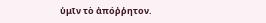ὑμῖν τὸ ἀπόῤῥητον.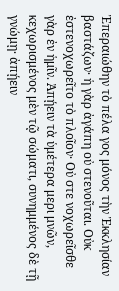Ἐπεραιώθην τὸ πέλα γος μόνος τὴν Ἐκκλησίαν βαστάζων· ἡ γὰρ ἀγάπη οὐ στενοῦται. Οὐκ ἐστενοχωρεῖτο τὸ πλοῖον· Οὐ στε νοχωρεῖσθε γὰρ ἐν ἡμῖν. Ἀπῄειν τὰ ὑμέτερα μερι μνῶν, κεχωρισμένος μὲν τῷ σώματι, συνημμένος δὲ τῇ γνώμῃ· ἀπῄειν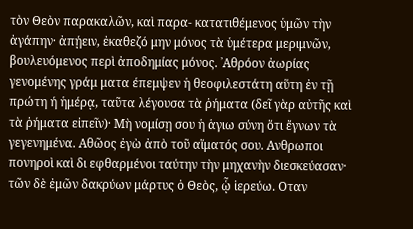τὸν Θεὸν παρακαλῶν, καὶ παρα- κατατιθέμενος ὑμῶν τὴν ἀγάπην· ἀπῄειν, ἐκαθεζό μην μόνος τὰ ὑμέτερα μεριμνῶν, βουλευόμενος περὶ ἀποδημίας μόνος. ᾿Αθρόον ἀωρίας γενομένης γράμ ματα έπεμψεν ἡ θεοφιλεστάτη αὕτη ἐν τῇ πρώτη ή ἡμέρᾳ, ταῦτα λέγουσα τὰ ῥήματα (δεῖ γὰρ αὐτῆς καὶ τὰ ῥήματα εἰπεῖν)· Μὴ νομίσῃ σου ἡ ἁγιω σύνη ὅτι ἔγνων τὰ γεγενημένα. Αθῶος ἐγὼ ἀπὸ τοῦ αἵματός σου. Ανθρωποι πονηροὶ καὶ δι εφθαρμένοι ταύτην τὴν μηχανὴν διεσκεύασαν· τῶν δὲ ἐμῶν δακρύων μάρτυς ὁ Θεὸς, ᾧ ἱερεύω. Οταν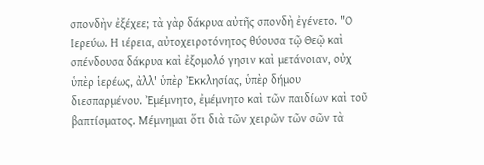σπονδὴν ἐξέχεε; τὰ γὰρ δάκρυα αὐτῆς σπονδὴ ἐγένετο. "Ο Ιερεύω. Η ιέρεια, αὐτοχειροτόνητος θύουσα τῷ Θεῷ καὶ σπένδουσα δάκρυα καὶ ἐξομολό γησιν καὶ μετάνοιαν, οὐχ ὑπὲρ ἱερέως, ἀλλ' ὑπὲρ Ἐκκλησίας, ὑπὲρ δήμου διεσπαρμένου. Ἐμέμνητο, ἐμέμνητο καὶ τῶν παιδίων καὶ τοῦ βαπτίσματος. Μέμνημαι ὅτι διὰ τῶν χειρῶν τῶν σῶν τὰ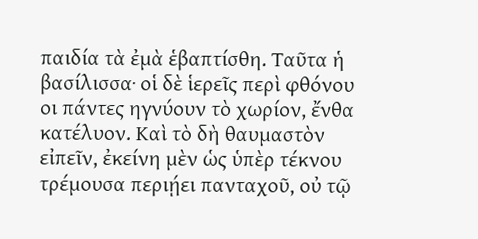παιδία τὰ ἐμὰ ἑβαπτίσθη. Ταῦτα ἡ βασίλισσα· οἱ δὲ ἱερεῖς περὶ φθόνου οι πάντες ηγνύουν τὸ χωρίον, ἔνθα κατέλυον. Καὶ τὸ δὴ θαυμαστὸν εἰπεῖν, ἐκείνη μὲν ὡς ὑπὲρ τέκνου τρέμουσα περιῄει πανταχοῦ, οὐ τῷ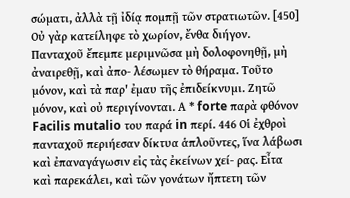σώματι, ἀλλὰ τῇ ἰδίᾳ πομπῇ τῶν στρατιωτῶν. [450] Οὐ γὰρ κατείληφε τὸ χωρίον, ἔνθα διήγον. Πανταχοῦ ἔπεμπε μεριμνῶσα μὴ δολοφονηθῇ, μὴ ἀναιρεθῇ, καὶ ἀπο- λέσωμεν τὸ θήραμα. Τοῦτο μόνον, καὶ τὰ παρ' ἐμαυ τῆς ἐπιδείκνυμι. Ζητῶ μόνον, καὶ οὐ περιγίνονται. Α * forte παρὰ φθόνον Facilis mutalio του παρά in περί. 446 Οἱ ἐχθροὶ πανταχοῦ περιήεσαν δίκτυα ἁπλοῦντες, ἵνα λάβωσι καὶ ἐπαναγάγωσιν εἰς τὰς ἐκείνων χεί- ρας. Εἶτα καὶ παρεκάλει, καὶ τῶν γονάτων ἤπτετη τῶν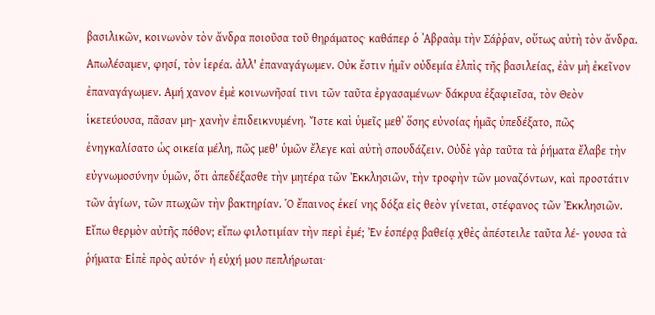βασιλικῶν, κοινωνὸν τὸν ἄνδρα ποιοῦσα τοῦ θηράματος· καθάπερ ὁ ᾿Αβραὰμ τὴν Σάῤῥαν, οὕτως αὐτὴ τὸν ἄνδρα. Απωλέσαμεν, φησί, τὸν ἱερέα. ἀλλ' ἐπαναγάγωμεν. Οὐκ ἔστιν ἡμῖν οὐδεμία ἐλπὶς τῆς βασιλείας, ἐὰν μὴ ἐκεῖνον ἐπαναγάγωμεν. Αμή χανον ἐμὲ κοινωνῆσαί τινι τῶν ταῦτα ἐργασαμένων· δάκρυα ἐξαφιεῖσα, τὸν Θεὸν ἱκετεύουσα, πᾶσαν μη- χανὴν ἐπιδεικνυμένη. Ἴστε καὶ ὑμεῖς μεθ᾽ ὅσης εὐνοίας ἡμᾶς ὑπεδέξατο, πῶς ἐνηγκαλίσατο ὡς οικεία μέλη, πῶς μεθ' ὑμῶν ἔλεγε καὶ αὐτὴ σπουδάζειν. Οὐδὲ γὰρ ταῦτα τὰ ῥήματα ἔλαβε τὴν εὐγνωμοσύνην ὑμῶν, ὅτι ἀπεδέξασθε τὴν μητέρα τῶν Ἐκκλησιῶν, τὴν τροφὴν τῶν μοναζόντων, καὶ προστάτιν τῶν ἁγίων, τῶν πτωχῶν τὴν βακτηρίαν. Ὁ ἔπαινος ἐκεί νης δόξα εἰς θεὸν γίνεται, στέφανος τῶν Ἐκκλησιῶν. Εἴπω θερμὸν αὐτῆς πόθον; εἴπω φιλοτιμίαν τὴν περὶ ἐμέ; Ἐν ἑσπέρᾳ βαθείᾳ χθὲς ἀπέστειλε ταῦτα λέ- γουσα τὰ ῥήματα· Εἰπὲ πρὸς αὐτόν· ἡ εὐχή μου πεπλήρωται·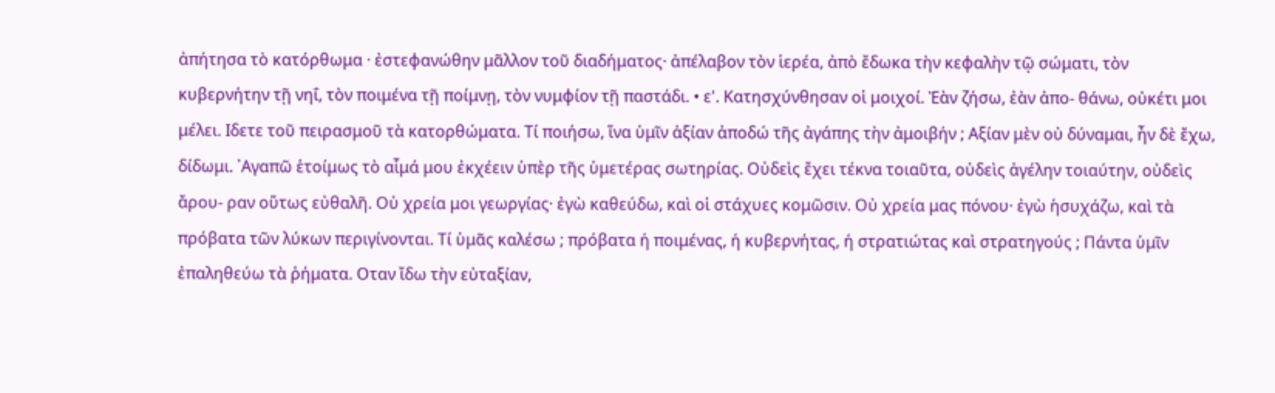ἀπήτησα τὸ κατόρθωμα · ἐστεφανώθην μᾶλλον τοῦ διαδήματος· ἀπέλαβον τὸν ἱερέα, ἀπὸ ἔδωκα τὴν κεφαλὴν τῷ σώματι, τὸν κυβερνήτην τῇ νηΐ, τὸν ποιμένα τῇ ποίμνῃ, τὸν νυμφίον τῇ παστάδι. • ε'. Κατησχύνθησαν οἱ μοιχοί. Ἐὰν ζήσω, ἐὰν ἀπο- θάνω, οὐκέτι μοι μέλει. Ιδετε τοῦ πειρασμοῦ τὰ κατορθώματα. Τί ποιήσω, ἵνα ὑμῖν ἀξίαν ἀποδώ τῆς ἀγάπης τὴν ἀμοιβήν ; Αξίαν μὲν οὐ δύναμαι, ἦν δὲ ἔχω, δίδωμι. ᾿Αγαπῶ ἑτοίμως τὸ αἷμά μου ἐκχέειν ὑπὲρ τῆς ὑμετέρας σωτηρίας. Οὐδεὶς ἔχει τέκνα τοιαῦτα, οὐδεὶς ἀγέλην τοιαύτην, οὐδεὶς ἄρου- ραν οὕτως εὐθαλῆ. Οὐ χρεία μοι γεωργίας· ἐγὼ καθεύδω, καὶ οἱ στάχυες κομῶσιν. Οὐ χρεία μας πόνου· ἐγὼ ἡσυχάζω, καὶ τὰ πρόβατα τῶν λύκων περιγίνονται. Τί ὑμᾶς καλέσω ; πρόβατα ή ποιμένας, ή κυβερνήτας, ή στρατιώτας καὶ στρατηγούς ; Πάντα ὑμῖν ἐπαληθεύω τὰ ῥήματα. Οταν ἴδω τὴν εὐταξίαν,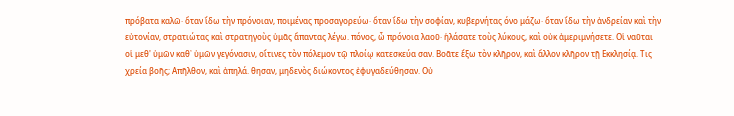πρόβατα καλῶ· ὅταν ἴδω τὴν πρόνοιαν, ποιμένας προσαγορεύω· ὅταν ἴδω τὴν σοφίαν, κυβερνήτας όνο μάζω· ὅταν ἴδω τὴν ἀνδρείαν καὶ τὴν εὐτονίαν, στρατιώτας καὶ στρατηγοὺς ὑμᾶς ἅπαντας λέγω. πόνος, ὦ πρόνοια λαοῦ· ἡλάσατε τοὺς λύκους, καὶ οὐκ ἀμεριμνήσετε. Οἱ ναῦται οἱ μεθ' ὑμῶν καθ᾽ ὑμῶν γεγόνασιν, οἵτινες τὸν πόλεμον τῷ πλοίῳ κατεσκεύα σαν. Βοᾶτε ἔξω τὸν κλῆρον, καὶ ἄλλον κλῆρον τῇ Εκκλησίᾳ. Τις χρεία βοῆς; Απῆλθον, καὶ ἀπηλά. θησαν, μηδενὸς διώκοντος ἐφυγαδεύθησαν. Οὐ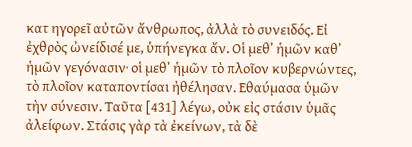κατ ηγορεῖ αὐτῶν ἄνθρωπος, ἀλλὰ τὸ συνειδός. Εἰ ἐχθρὸς ὠνείδισέ με, ὑπήνεγκα ἄν. Οἱ μεθ᾿ ἡμῶν καθ᾿ ἡμῶν γεγόνασιν· οἱ μεθ᾿ ἡμῶν τὸ πλοῖον κυβερνώντες, τὸ πλοῖον καταποντίσαι ἠθέλησαν. Εθαύμασα ὑμῶν τὴν σύνεσιν. Ταῦτα [431] λέγω, οὐκ εἰς στάσιν ὑμᾶς ἀλείφων. Στάσις γὰρ τὰ ἐκείνων, τὰ δὲ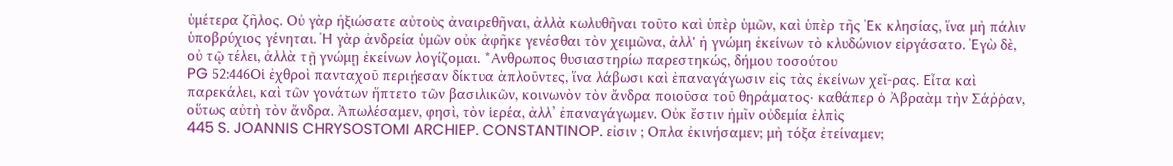ὑμέτερα ζῆλος. Οὐ γὰρ ἡξιώσατε αὐτοὺς ἀναιρεθῆναι, ἀλλὰ κωλυθῆναι τοῦτο καὶ ὑπὲρ ὑμῶν, καὶ ὑπὲρ τῆς Ἐκ κλησίας, ἵνα μὴ πάλιν ὑποβρύχιος γένηται. Ἡ γὰρ ἀνδρεία ὑμῶν οὐκ ἀφῆκε γενέσθαι τὸν χειμῶνα, ἀλλ' ἡ γνώμη ἐκείνων τὸ κλυδώνιον εἰργάσατο. Ἐγὼ δὲ, οὐ τῷ τέλει, ἀλλὰ τῇ γνώμῃ ἐκείνων λογίζομαι. *Ανθρωπος θυσιαστηρίω παρεστηκώς, δήμου τοσούτου
PG 52:446Οἱ ἐχθροὶ πανταχοῦ περιῄεσαν δίκτυα ἁπλοῦντες, ἵνα λάβωσι καὶ ἐπαναγάγωσιν εἰς τὰς ἐκείνων χεῖ-ρας. Εἶτα καὶ παρεκάλει, καὶ τῶν γονάτων ἥπτετο τῶν βασιλικῶν, κοινωνὸν τὸν ἄνδρα ποιοῦσα τοῦ θηράματος· καθάπερ ὁ Ἀβραὰμ τὴν Σάῤῥαν, οὕτως αὐτὴ τὸν ἄνδρα. Ἀπωλέσαμεν, φησὶ, τὸν ἱερέα, ἀλλ’ ἐπαναγάγωμεν. Οὐκ ἔστιν ἡμῖν οὐδεμία ἐλπὶς
445 S. JOANNIS CHRYSOSTOMI ARCHIEP. CONSTANTINOP. εἰσιν ; Οπλα ἐκινήσαμεν; μὴ τόξα ἐτείναμεν;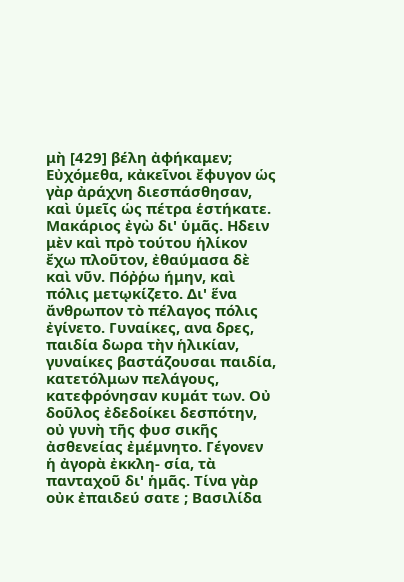μὴ [429] βέλη ἀφήκαμεν; Εὐχόμεθα, κἀκεῖνοι ἔφυγον ὡς γὰρ ἀράχνη διεσπάσθησαν, καὶ ὑμεῖς ὡς πέτρα ἑστήκατε. Μακάριος ἐγὼ δι' ὑμᾶς. Ηδειν μὲν καὶ πρὸ τούτου ἡλίκον ἔχω πλοῦτον, ἐθαύμασα δὲ καὶ νῦν. Πόῤῥω ήμην, καὶ πόλις μετῳκίζετο. Δι' ἕνα ἄνθρωπον τὸ πέλαγος πόλις ἐγίνετο. Γυναίκες, ανα δρες, παιδία δωρα τὴν ἡλικίαν, γυναίκες βαστάζουσαι παιδία, κατετόλμων πελάγους, κατεφρόνησαν κυμάτ των. Οὐ δοῦλος ἐδεδοίκει δεσπότην, οὐ γυνὴ τῆς φυσ σικῆς ἀσθενείας ἐμέμνητο. Γέγονεν ἡ ἀγορὰ ἐκκλη- σία, τὰ πανταχοῦ δι' ἡμᾶς. Τίνα γὰρ οὐκ ἐπαιδεύ σατε ; Βασιλίδα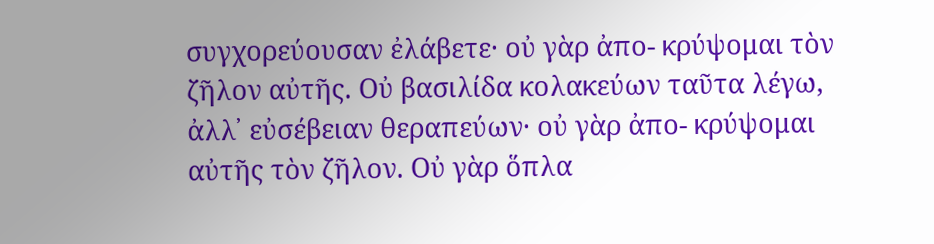συγχορεύουσαν ἐλάβετε· οὐ γὰρ ἀπο- κρύψομαι τὸν ζῆλον αὐτῆς. Οὐ βασιλίδα κολακεύων ταῦτα λέγω, ἀλλ᾽ εὐσέβειαν θεραπεύων· οὐ γὰρ ἀπο- κρύψομαι αὐτῆς τὸν ζῆλον. Οὐ γὰρ ὅπλα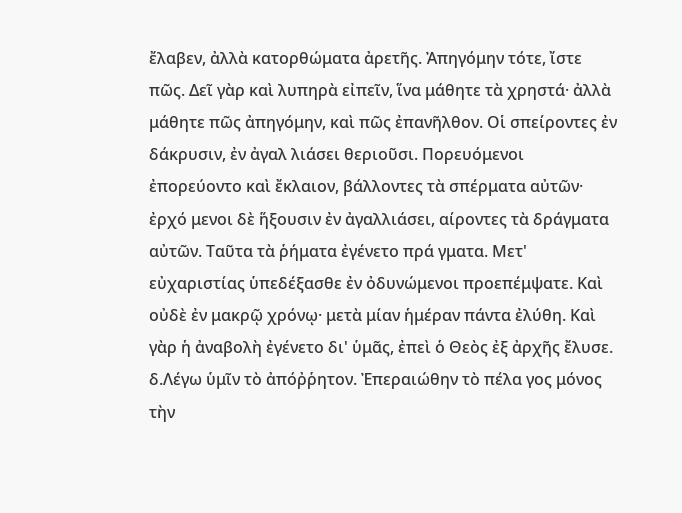ἔλαβεν, ἀλλὰ κατορθώματα ἀρετῆς. Ἀπηγόμην τότε, ἴστε πῶς. Δεῖ γὰρ καὶ λυπηρὰ εἰπεῖν, ἵνα μάθητε τὰ χρηστά· ἀλλὰ μάθητε πῶς ἀπηγόμην, καὶ πῶς ἐπανῆλθον. Οἱ σπείροντες ἐν δάκρυσιν, ἐν ἀγαλ λιάσει θεριοῦσι. Πορευόμενοι ἐπορεύοντο καὶ ἔκλαιον, βάλλοντες τὰ σπέρματα αὐτῶν· ἐρχό μενοι δὲ ἥξουσιν ἐν ἀγαλλιάσει, αίροντες τὰ δράγματα αὐτῶν. Ταῦτα τὰ ῥήματα ἐγένετο πρά γματα. Μετ' εὐχαριστίας ὑπεδέξασθε ἐν ὀδυνώμενοι προεπέμψατε. Καὶ οὐδὲ ἐν μακρῷ χρόνῳ· μετὰ μίαν ἡμέραν πάντα ἐλύθη. Καὶ γὰρ ἡ ἀναβολὴ ἐγένετο δι' ὑμᾶς, ἐπεὶ ὁ Θεὸς ἐξ ἀρχῆς ἔλυσε. δ.Λέγω ὑμῖν τὸ ἀπόῤῥητον. Ἐπεραιώθην τὸ πέλα γος μόνος τὴν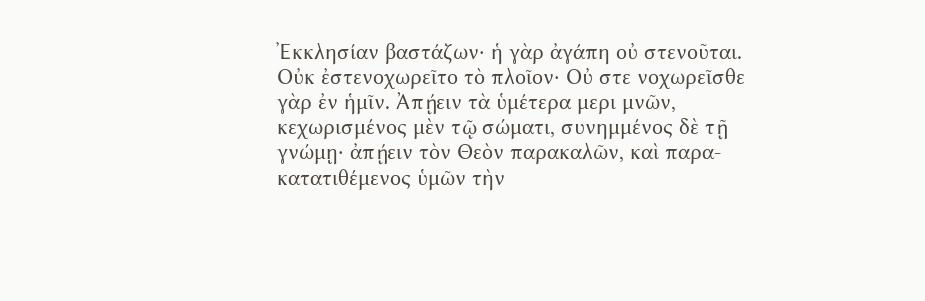Ἐκκλησίαν βαστάζων· ἡ γὰρ ἀγάπη οὐ στενοῦται. Οὐκ ἐστενοχωρεῖτο τὸ πλοῖον· Οὐ στε νοχωρεῖσθε γὰρ ἐν ἡμῖν. Ἀπῄειν τὰ ὑμέτερα μερι μνῶν, κεχωρισμένος μὲν τῷ σώματι, συνημμένος δὲ τῇ γνώμῃ· ἀπῄειν τὸν Θεὸν παρακαλῶν, καὶ παρα- κατατιθέμενος ὑμῶν τὴν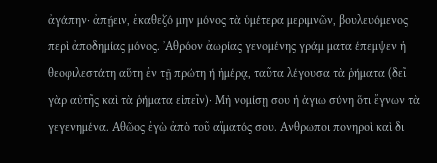ἀγάπην· ἀπῄειν, ἐκαθεζό μην μόνος τὰ ὑμέτερα μεριμνῶν, βουλευόμενος περὶ ἀποδημίας μόνος. ᾿Αθρόον ἀωρίας γενομένης γράμ ματα έπεμψεν ἡ θεοφιλεστάτη αὕτη ἐν τῇ πρώτη ή ἡμέρᾳ, ταῦτα λέγουσα τὰ ῥήματα (δεῖ γὰρ αὐτῆς καὶ τὰ ῥήματα εἰπεῖν)· Μὴ νομίσῃ σου ἡ ἁγιω σύνη ὅτι ἔγνων τὰ γεγενημένα. Αθῶος ἐγὼ ἀπὸ τοῦ αἵματός σου. Ανθρωποι πονηροὶ καὶ δι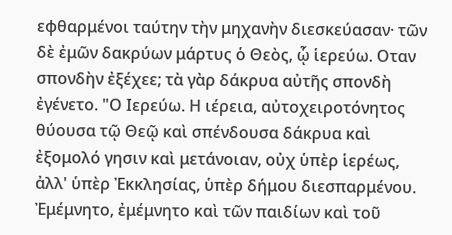εφθαρμένοι ταύτην τὴν μηχανὴν διεσκεύασαν· τῶν δὲ ἐμῶν δακρύων μάρτυς ὁ Θεὸς, ᾧ ἱερεύω. Οταν σπονδὴν ἐξέχεε; τὰ γὰρ δάκρυα αὐτῆς σπονδὴ ἐγένετο. "Ο Ιερεύω. Η ιέρεια, αὐτοχειροτόνητος θύουσα τῷ Θεῷ καὶ σπένδουσα δάκρυα καὶ ἐξομολό γησιν καὶ μετάνοιαν, οὐχ ὑπὲρ ἱερέως, ἀλλ' ὑπὲρ Ἐκκλησίας, ὑπὲρ δήμου διεσπαρμένου. Ἐμέμνητο, ἐμέμνητο καὶ τῶν παιδίων καὶ τοῦ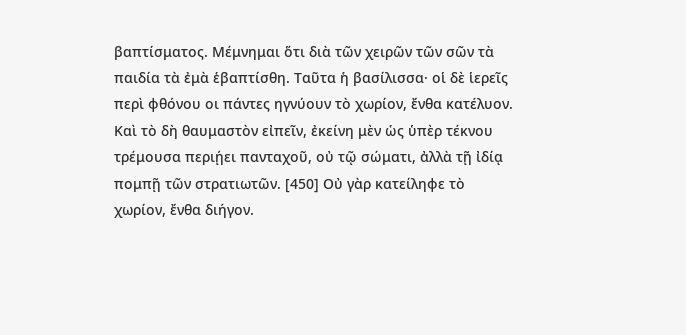βαπτίσματος. Μέμνημαι ὅτι διὰ τῶν χειρῶν τῶν σῶν τὰ παιδία τὰ ἐμὰ ἑβαπτίσθη. Ταῦτα ἡ βασίλισσα· οἱ δὲ ἱερεῖς περὶ φθόνου οι πάντες ηγνύουν τὸ χωρίον, ἔνθα κατέλυον. Καὶ τὸ δὴ θαυμαστὸν εἰπεῖν, ἐκείνη μὲν ὡς ὑπὲρ τέκνου τρέμουσα περιῄει πανταχοῦ, οὐ τῷ σώματι, ἀλλὰ τῇ ἰδίᾳ πομπῇ τῶν στρατιωτῶν. [450] Οὐ γὰρ κατείληφε τὸ χωρίον, ἔνθα διήγον.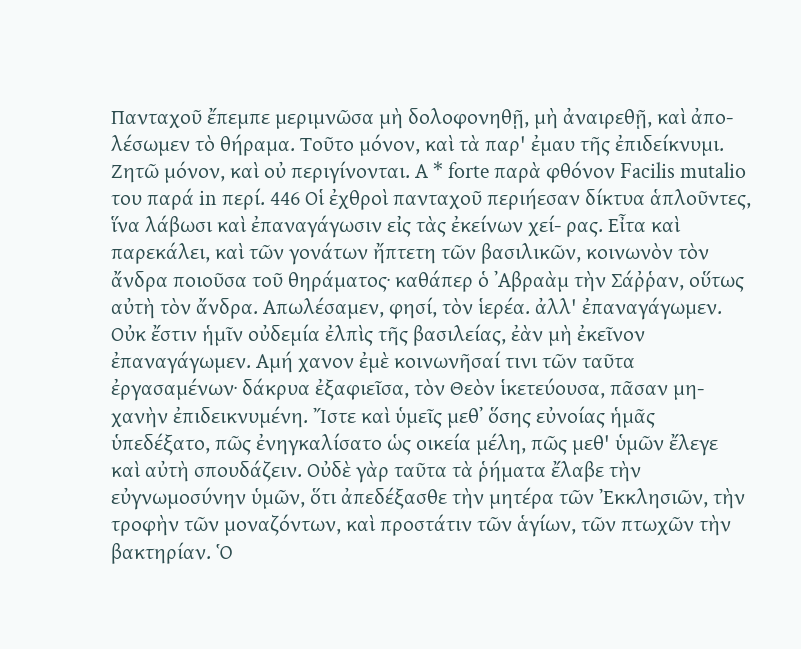Πανταχοῦ ἔπεμπε μεριμνῶσα μὴ δολοφονηθῇ, μὴ ἀναιρεθῇ, καὶ ἀπο- λέσωμεν τὸ θήραμα. Τοῦτο μόνον, καὶ τὰ παρ' ἐμαυ τῆς ἐπιδείκνυμι. Ζητῶ μόνον, καὶ οὐ περιγίνονται. Α * forte παρὰ φθόνον Facilis mutalio του παρά in περί. 446 Οἱ ἐχθροὶ πανταχοῦ περιήεσαν δίκτυα ἁπλοῦντες, ἵνα λάβωσι καὶ ἐπαναγάγωσιν εἰς τὰς ἐκείνων χεί- ρας. Εἶτα καὶ παρεκάλει, καὶ τῶν γονάτων ἤπτετη τῶν βασιλικῶν, κοινωνὸν τὸν ἄνδρα ποιοῦσα τοῦ θηράματος· καθάπερ ὁ ᾿Αβραὰμ τὴν Σάῤῥαν, οὕτως αὐτὴ τὸν ἄνδρα. Απωλέσαμεν, φησί, τὸν ἱερέα. ἀλλ' ἐπαναγάγωμεν. Οὐκ ἔστιν ἡμῖν οὐδεμία ἐλπὶς τῆς βασιλείας, ἐὰν μὴ ἐκεῖνον ἐπαναγάγωμεν. Αμή χανον ἐμὲ κοινωνῆσαί τινι τῶν ταῦτα ἐργασαμένων· δάκρυα ἐξαφιεῖσα, τὸν Θεὸν ἱκετεύουσα, πᾶσαν μη- χανὴν ἐπιδεικνυμένη. Ἴστε καὶ ὑμεῖς μεθ᾽ ὅσης εὐνοίας ἡμᾶς ὑπεδέξατο, πῶς ἐνηγκαλίσατο ὡς οικεία μέλη, πῶς μεθ' ὑμῶν ἔλεγε καὶ αὐτὴ σπουδάζειν. Οὐδὲ γὰρ ταῦτα τὰ ῥήματα ἔλαβε τὴν εὐγνωμοσύνην ὑμῶν, ὅτι ἀπεδέξασθε τὴν μητέρα τῶν Ἐκκλησιῶν, τὴν τροφὴν τῶν μοναζόντων, καὶ προστάτιν τῶν ἁγίων, τῶν πτωχῶν τὴν βακτηρίαν. Ὁ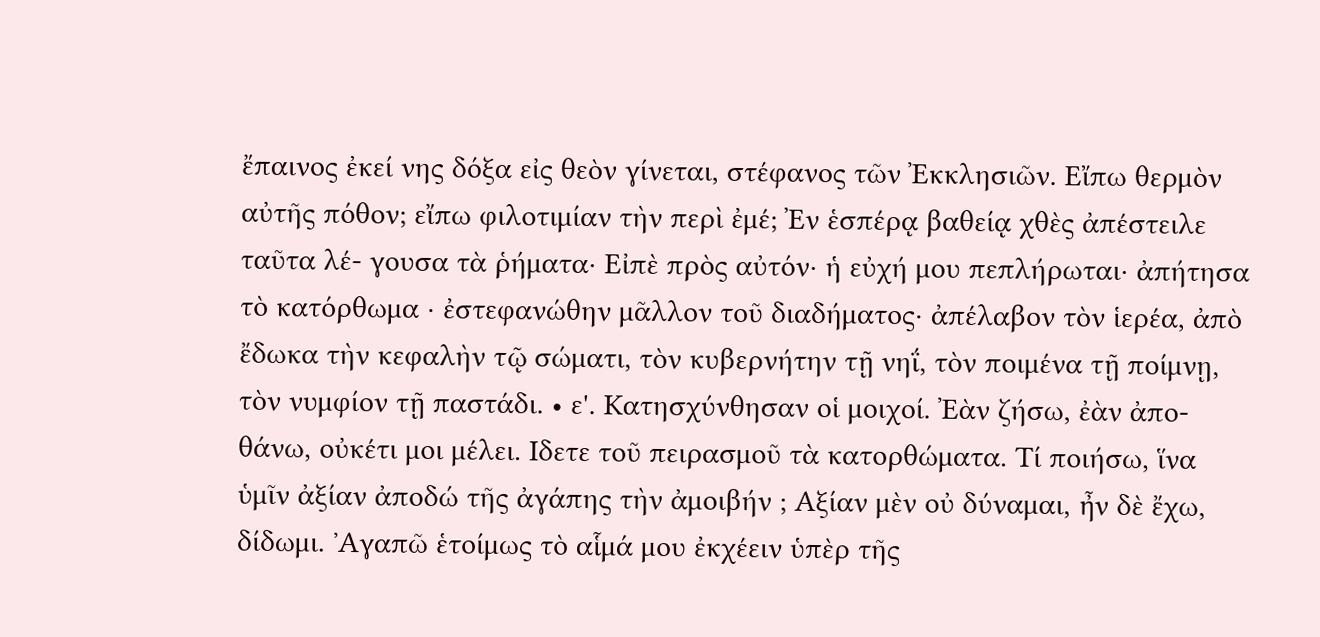ἔπαινος ἐκεί νης δόξα εἰς θεὸν γίνεται, στέφανος τῶν Ἐκκλησιῶν. Εἴπω θερμὸν αὐτῆς πόθον; εἴπω φιλοτιμίαν τὴν περὶ ἐμέ; Ἐν ἑσπέρᾳ βαθείᾳ χθὲς ἀπέστειλε ταῦτα λέ- γουσα τὰ ῥήματα· Εἰπὲ πρὸς αὐτόν· ἡ εὐχή μου πεπλήρωται· ἀπήτησα τὸ κατόρθωμα · ἐστεφανώθην μᾶλλον τοῦ διαδήματος· ἀπέλαβον τὸν ἱερέα, ἀπὸ ἔδωκα τὴν κεφαλὴν τῷ σώματι, τὸν κυβερνήτην τῇ νηΐ, τὸν ποιμένα τῇ ποίμνῃ, τὸν νυμφίον τῇ παστάδι. • ε'. Κατησχύνθησαν οἱ μοιχοί. Ἐὰν ζήσω, ἐὰν ἀπο- θάνω, οὐκέτι μοι μέλει. Ιδετε τοῦ πειρασμοῦ τὰ κατορθώματα. Τί ποιήσω, ἵνα ὑμῖν ἀξίαν ἀποδώ τῆς ἀγάπης τὴν ἀμοιβήν ; Αξίαν μὲν οὐ δύναμαι, ἦν δὲ ἔχω, δίδωμι. ᾿Αγαπῶ ἑτοίμως τὸ αἷμά μου ἐκχέειν ὑπὲρ τῆς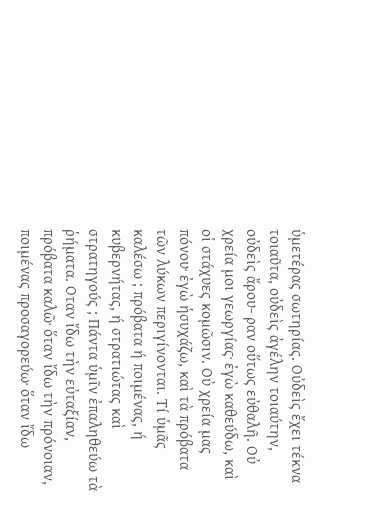ὑμετέρας σωτηρίας. Οὐδεὶς ἔχει τέκνα τοιαῦτα, οὐδεὶς ἀγέλην τοιαύτην, οὐδεὶς ἄρου- ραν οὕτως εὐθαλῆ. Οὐ χρεία μοι γεωργίας· ἐγὼ καθεύδω, καὶ οἱ στάχυες κομῶσιν. Οὐ χρεία μας πόνου· ἐγὼ ἡσυχάζω, καὶ τὰ πρόβατα τῶν λύκων περιγίνονται. Τί ὑμᾶς καλέσω ; πρόβατα ή ποιμένας, ή κυβερνήτας, ή στρατιώτας καὶ στρατηγούς ; Πάντα ὑμῖν ἐπαληθεύω τὰ ῥήματα. Οταν ἴδω τὴν εὐταξίαν, πρόβατα καλῶ· ὅταν ἴδω τὴν πρόνοιαν, ποιμένας προσαγορεύω· ὅταν ἴδω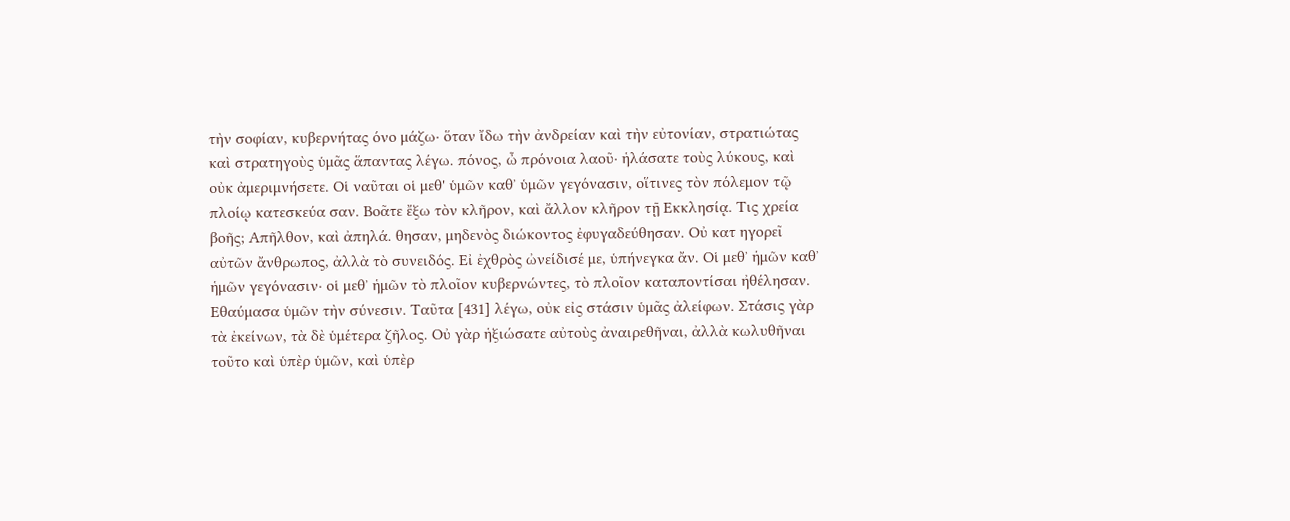τὴν σοφίαν, κυβερνήτας όνο μάζω· ὅταν ἴδω τὴν ἀνδρείαν καὶ τὴν εὐτονίαν, στρατιώτας καὶ στρατηγοὺς ὑμᾶς ἅπαντας λέγω. πόνος, ὦ πρόνοια λαοῦ· ἡλάσατε τοὺς λύκους, καὶ οὐκ ἀμεριμνήσετε. Οἱ ναῦται οἱ μεθ' ὑμῶν καθ᾽ ὑμῶν γεγόνασιν, οἵτινες τὸν πόλεμον τῷ πλοίῳ κατεσκεύα σαν. Βοᾶτε ἔξω τὸν κλῆρον, καὶ ἄλλον κλῆρον τῇ Εκκλησίᾳ. Τις χρεία βοῆς; Απῆλθον, καὶ ἀπηλά. θησαν, μηδενὸς διώκοντος ἐφυγαδεύθησαν. Οὐ κατ ηγορεῖ αὐτῶν ἄνθρωπος, ἀλλὰ τὸ συνειδός. Εἰ ἐχθρὸς ὠνείδισέ με, ὑπήνεγκα ἄν. Οἱ μεθ᾿ ἡμῶν καθ᾿ ἡμῶν γεγόνασιν· οἱ μεθ᾿ ἡμῶν τὸ πλοῖον κυβερνώντες, τὸ πλοῖον καταποντίσαι ἠθέλησαν. Εθαύμασα ὑμῶν τὴν σύνεσιν. Ταῦτα [431] λέγω, οὐκ εἰς στάσιν ὑμᾶς ἀλείφων. Στάσις γὰρ τὰ ἐκείνων, τὰ δὲ ὑμέτερα ζῆλος. Οὐ γὰρ ἡξιώσατε αὐτοὺς ἀναιρεθῆναι, ἀλλὰ κωλυθῆναι τοῦτο καὶ ὑπὲρ ὑμῶν, καὶ ὑπὲρ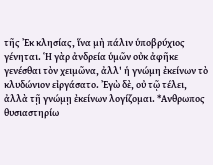τῆς Ἐκ κλησίας, ἵνα μὴ πάλιν ὑποβρύχιος γένηται. Ἡ γὰρ ἀνδρεία ὑμῶν οὐκ ἀφῆκε γενέσθαι τὸν χειμῶνα, ἀλλ' ἡ γνώμη ἐκείνων τὸ κλυδώνιον εἰργάσατο. Ἐγὼ δὲ, οὐ τῷ τέλει, ἀλλὰ τῇ γνώμῃ ἐκείνων λογίζομαι. *Ανθρωπος θυσιαστηρίω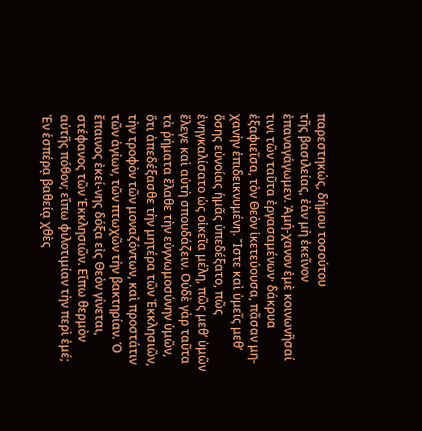παρεστηκώς, δήμου τοσούτου
τῆς βασιλείας, ἐὰν μὴ ἐκεῖνον ἐπαναγάγωμεν. Ἀμή-χανον ἐμὲ κοινωνῆσαί τινι τῶν ταῦτα ἐργασαμένων· δάκρυα ἐξαφιεῖσα, τὸν Θεὸν ἱκετεύουσα, πᾶσαν μη-χανὴν ἐπιδεικνυμένη. Ἴστε καὶ ὑμεῖς μεθ’ ὅσης εὐνοίας ἡμᾶς ὑπεδέξατο, πῶς ἐνηγκαλίσατο ὡς οἰκεῖα μέλη, πῶς μεθ’ ὑμῶν ἔλεγε καὶ αὐτὴ σπουδάζειν. Οὐδὲ γὰρ ταῦτα τὰ ῥήματα ἔλαθε τὴν εὐγνωμοσύνην ὑμῶν, ὅτι ἀπεδέξασθε τὴν μητέρα τῶν Ἐκκλησιῶν, τὴν τροφὸν τῶν μοναζόντων, καὶ προστάτιν τῶν ἁγίων, τῶν πτωχῶν τὴν βακτηρίαν. Ὁ ἔπαινος ἐκεί-νης δόξα εἰς Θεὸν γίνεται, στέφανος τῶν Ἐκκλησιῶν. Εἴπω θερμὸν αὐτῆς πόθον; εἴπω φιλοτιμίαν τὴν περὶ ἐμέ; Ἐν ἑσπέρᾳ βαθείᾳ χθὲς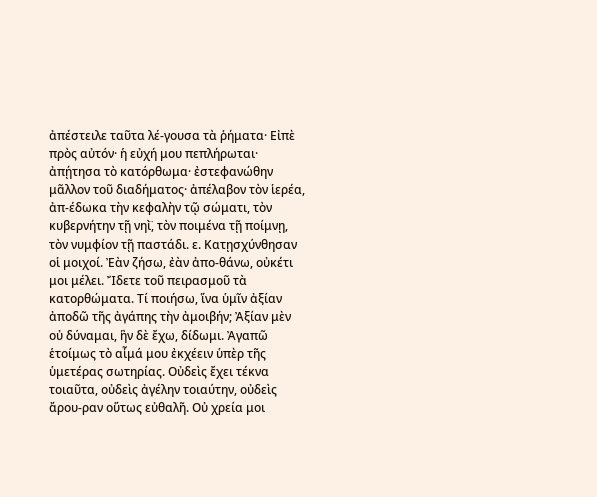ἀπέστειλε ταῦτα λέ-γουσα τὰ ῥήματα· Εἰπὲ πρὸς αὐτόν· ἡ εὐχή μου πεπλήρωται· ἀπῄτησα τὸ κατόρθωμα· ἐστεφανώθην μᾶλλον τοῦ διαδήματος· ἀπέλαβον τὸν ἱερέα, ἀπ-έδωκα τὴν κεφαλὴν τῷ σώματι, τὸν κυβερνήτην τῇ νηὶ̈, τὸν ποιμένα τῇ ποίμνῃ, τὸν νυμφίον τῇ παστάδι. ε. Κατῃσχύνθησαν οἱ μοιχοί. Ἐὰν ζήσω, ἐὰν ἀπο-θάνω, οὐκέτι μοι μέλει. Ἴδετε τοῦ πειρασμοῦ τὰ κατορθώματα. Τί ποιήσω, ἵνα ὑμῖν ἀξίαν ἀποδῶ τῆς ἀγάπης τὴν ἀμοιβήν; Ἀξίαν μὲν οὐ δύναμαι, ἣν δὲ ἔχω, δίδωμι. Ἀγαπῶ ἑτοίμως τὸ αἷμά μου ἐκχέειν ὑπὲρ τῆς ὑμετέρας σωτηρίας. Οὐδεὶς ἔχει τέκνα τοιαῦτα, οὐδεὶς ἀγέλην τοιαύτην, οὐδεὶς ἄρου-ραν οὕτως εὐθαλῆ. Οὐ χρεία μοι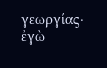γεωργίας· ἐγὼ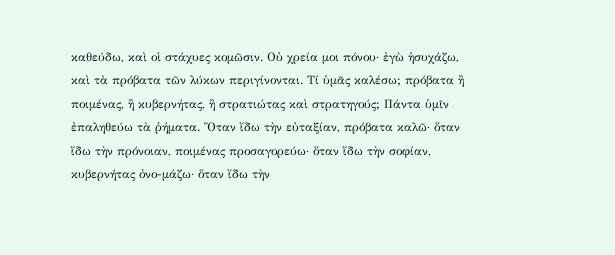καθεύδω, καὶ οἱ στάχυες κομῶσιν. Οὐ χρεία μοι πόνου· ἐγὼ ἡσυχάζω, καὶ τὰ πρόβατα τῶν λύκων περιγίνονται. Τί ὑμᾶς καλέσω; πρόβατα ἢ ποιμένας, ἢ κυβερνήτας, ἢ στρατιώτας καὶ στρατηγούς; Πάντα ὑμῖν ἐπαληθεύω τὰ ῥήματα. Ὅταν ἴδω τὴν εὐταξίαν, πρόβατα καλῶ· ὅταν ἴδω τὴν πρόνοιαν, ποιμένας προσαγορεύω· ὅταν ἴδω τὴν σοφίαν, κυβερνήτας ὀνο-μάζω· ὅταν ἴδω τὴν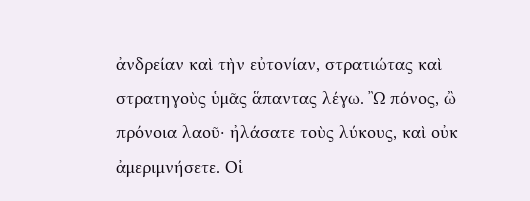ἀνδρείαν καὶ τὴν εὐτονίαν, στρατιώτας καὶ στρατηγοὺς ὑμᾶς ἅπαντας λέγω. Ὢ πόνος, ὢ πρόνοια λαοῦ· ἠλάσατε τοὺς λύκους, καὶ οὐκ ἀμεριμνήσετε. Οἱ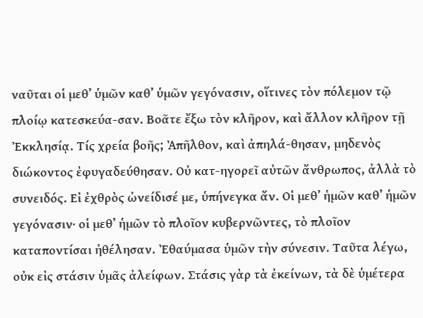ναῦται οἱ μεθ’ ὑμῶν καθ’ ὑμῶν γεγόνασιν, οἵτινες τὸν πόλεμον τῷ πλοίῳ κατεσκεύα-σαν. Βοᾶτε ἔξω τὸν κλῆρον, καὶ ἄλλον κλῆρον τῇ Ἐκκλησίᾳ. Τίς χρεία βοῆς; Ἀπῆλθον, καὶ ἀπηλά-θησαν, μηδενὸς διώκοντος ἐφυγαδεύθησαν. Οὐ κατ-ηγορεῖ αὐτῶν ἄνθρωπος, ἀλλὰ τὸ συνειδός. Εἰ ἐχθρὸς ὠνείδισέ με, ὑπήνεγκα ἄν. Οἱ μεθ’ ἡμῶν καθ’ ἡμῶν γεγόνασιν· οἱ μεθ’ ἡμῶν τὸ πλοῖον κυβερνῶντες, τὸ πλοῖον καταποντίσαι ἠθέλησαν. Ἐθαύμασα ὑμῶν τὴν σύνεσιν. Ταῦτα λέγω, οὐκ εἰς στάσιν ὑμᾶς ἀλείφων. Στάσις γὰρ τὰ ἐκείνων, τὰ δὲ ὑμέτερα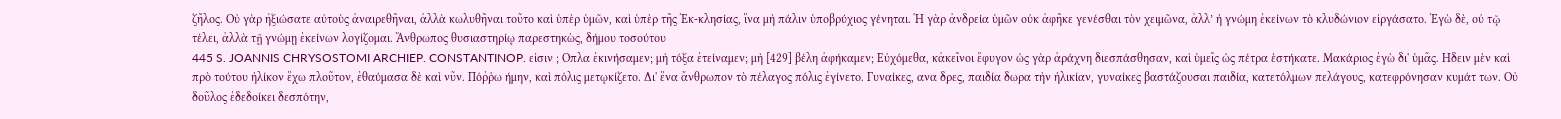ζῆλος. Οὐ γὰρ ἠξιώσατε αὐτοὺς ἀναιρεθῆναι, ἀλλὰ κωλυθῆναι τοῦτο καὶ ὑπὲρ ὑμῶν, καὶ ὑπὲρ τῆς Ἐκ-κλησίας, ἵνα μὴ πάλιν ὑποβρύχιος γένηται. Ἡ γὰρ ἀνδρεία ὑμῶν οὐκ ἀφῆκε γενέσθαι τὸν χειμῶνα, ἀλλ’ ἡ γνώμη ἐκείνων τὸ κλυδώνιον εἰργάσατο. Ἐγὼ δὲ, οὐ τῷ τέλει, ἀλλὰ τῇ γνώμῃ ἐκείνων λογίζομαι. Ἄνθρωπος θυσιαστηρίῳ παρεστηκὼς, δήμου τοσούτου
445 S. JOANNIS CHRYSOSTOMI ARCHIEP. CONSTANTINOP. εἰσιν ; Οπλα ἐκινήσαμεν; μὴ τόξα ἐτείναμεν; μὴ [429] βέλη ἀφήκαμεν; Εὐχόμεθα, κἀκεῖνοι ἔφυγον ὡς γὰρ ἀράχνη διεσπάσθησαν, καὶ ὑμεῖς ὡς πέτρα ἑστήκατε. Μακάριος ἐγὼ δι' ὑμᾶς. Ηδειν μὲν καὶ πρὸ τούτου ἡλίκον ἔχω πλοῦτον, ἐθαύμασα δὲ καὶ νῦν. Πόῤῥω ήμην, καὶ πόλις μετῳκίζετο. Δι' ἕνα ἄνθρωπον τὸ πέλαγος πόλις ἐγίνετο. Γυναίκες, ανα δρες, παιδία δωρα τὴν ἡλικίαν, γυναίκες βαστάζουσαι παιδία, κατετόλμων πελάγους, κατεφρόνησαν κυμάτ των. Οὐ δοῦλος ἐδεδοίκει δεσπότην,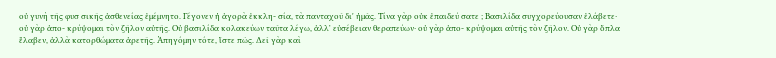οὐ γυνὴ τῆς φυσ σικῆς ἀσθενείας ἐμέμνητο. Γέγονεν ἡ ἀγορὰ ἐκκλη- σία, τὰ πανταχοῦ δι' ἡμᾶς. Τίνα γὰρ οὐκ ἐπαιδεύ σατε ; Βασιλίδα συγχορεύουσαν ἐλάβετε· οὐ γὰρ ἀπο- κρύψομαι τὸν ζῆλον αὐτῆς. Οὐ βασιλίδα κολακεύων ταῦτα λέγω, ἀλλ᾽ εὐσέβειαν θεραπεύων· οὐ γὰρ ἀπο- κρύψομαι αὐτῆς τὸν ζῆλον. Οὐ γὰρ ὅπλα ἔλαβεν, ἀλλὰ κατορθώματα ἀρετῆς. Ἀπηγόμην τότε, ἴστε πῶς. Δεῖ γὰρ καὶ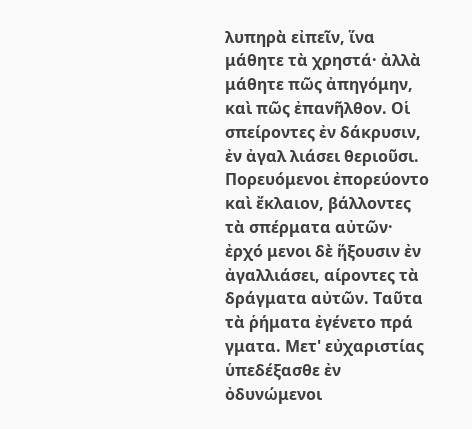λυπηρὰ εἰπεῖν, ἵνα μάθητε τὰ χρηστά· ἀλλὰ μάθητε πῶς ἀπηγόμην, καὶ πῶς ἐπανῆλθον. Οἱ σπείροντες ἐν δάκρυσιν, ἐν ἀγαλ λιάσει θεριοῦσι. Πορευόμενοι ἐπορεύοντο καὶ ἔκλαιον, βάλλοντες τὰ σπέρματα αὐτῶν· ἐρχό μενοι δὲ ἥξουσιν ἐν ἀγαλλιάσει, αίροντες τὰ δράγματα αὐτῶν. Ταῦτα τὰ ῥήματα ἐγένετο πρά γματα. Μετ' εὐχαριστίας ὑπεδέξασθε ἐν ὀδυνώμενοι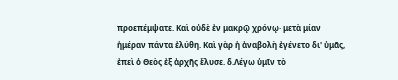προεπέμψατε. Καὶ οὐδὲ ἐν μακρῷ χρόνῳ· μετὰ μίαν ἡμέραν πάντα ἐλύθη. Καὶ γὰρ ἡ ἀναβολὴ ἐγένετο δι' ὑμᾶς, ἐπεὶ ὁ Θεὸς ἐξ ἀρχῆς ἔλυσε. δ.Λέγω ὑμῖν τὸ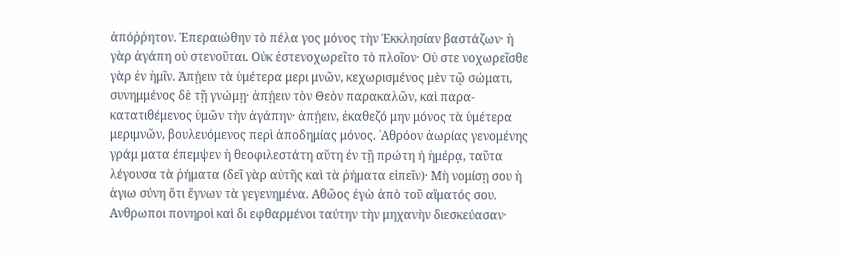ἀπόῤῥητον. Ἐπεραιώθην τὸ πέλα γος μόνος τὴν Ἐκκλησίαν βαστάζων· ἡ γὰρ ἀγάπη οὐ στενοῦται. Οὐκ ἐστενοχωρεῖτο τὸ πλοῖον· Οὐ στε νοχωρεῖσθε γὰρ ἐν ἡμῖν. Ἀπῄειν τὰ ὑμέτερα μερι μνῶν, κεχωρισμένος μὲν τῷ σώματι, συνημμένος δὲ τῇ γνώμῃ· ἀπῄειν τὸν Θεὸν παρακαλῶν, καὶ παρα- κατατιθέμενος ὑμῶν τὴν ἀγάπην· ἀπῄειν, ἐκαθεζό μην μόνος τὰ ὑμέτερα μεριμνῶν, βουλευόμενος περὶ ἀποδημίας μόνος. ᾿Αθρόον ἀωρίας γενομένης γράμ ματα έπεμψεν ἡ θεοφιλεστάτη αὕτη ἐν τῇ πρώτη ή ἡμέρᾳ, ταῦτα λέγουσα τὰ ῥήματα (δεῖ γὰρ αὐτῆς καὶ τὰ ῥήματα εἰπεῖν)· Μὴ νομίσῃ σου ἡ ἁγιω σύνη ὅτι ἔγνων τὰ γεγενημένα. Αθῶος ἐγὼ ἀπὸ τοῦ αἵματός σου. Ανθρωποι πονηροὶ καὶ δι εφθαρμένοι ταύτην τὴν μηχανὴν διεσκεύασαν·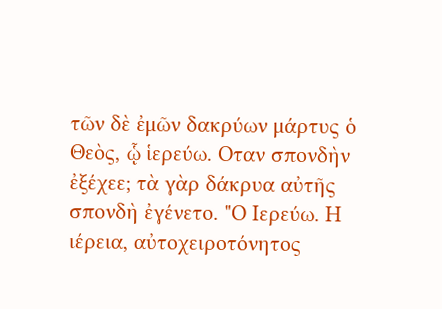τῶν δὲ ἐμῶν δακρύων μάρτυς ὁ Θεὸς, ᾧ ἱερεύω. Οταν σπονδὴν ἐξέχεε; τὰ γὰρ δάκρυα αὐτῆς σπονδὴ ἐγένετο. "Ο Ιερεύω. Η ιέρεια, αὐτοχειροτόνητος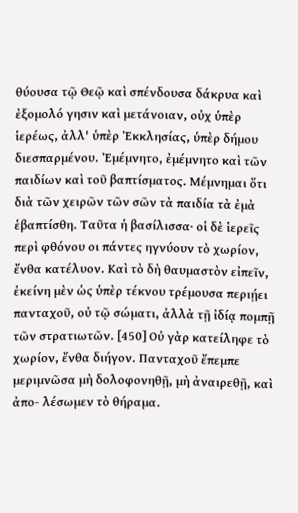θύουσα τῷ Θεῷ καὶ σπένδουσα δάκρυα καὶ ἐξομολό γησιν καὶ μετάνοιαν, οὐχ ὑπὲρ ἱερέως, ἀλλ' ὑπὲρ Ἐκκλησίας, ὑπὲρ δήμου διεσπαρμένου. Ἐμέμνητο, ἐμέμνητο καὶ τῶν παιδίων καὶ τοῦ βαπτίσματος. Μέμνημαι ὅτι διὰ τῶν χειρῶν τῶν σῶν τὰ παιδία τὰ ἐμὰ ἑβαπτίσθη. Ταῦτα ἡ βασίλισσα· οἱ δὲ ἱερεῖς περὶ φθόνου οι πάντες ηγνύουν τὸ χωρίον, ἔνθα κατέλυον. Καὶ τὸ δὴ θαυμαστὸν εἰπεῖν, ἐκείνη μὲν ὡς ὑπὲρ τέκνου τρέμουσα περιῄει πανταχοῦ, οὐ τῷ σώματι, ἀλλὰ τῇ ἰδίᾳ πομπῇ τῶν στρατιωτῶν. [450] Οὐ γὰρ κατείληφε τὸ χωρίον, ἔνθα διήγον. Πανταχοῦ ἔπεμπε μεριμνῶσα μὴ δολοφονηθῇ, μὴ ἀναιρεθῇ, καὶ ἀπο- λέσωμεν τὸ θήραμα.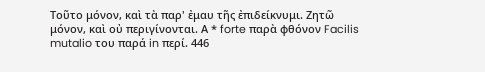Τοῦτο μόνον, καὶ τὰ παρ' ἐμαυ τῆς ἐπιδείκνυμι. Ζητῶ μόνον, καὶ οὐ περιγίνονται. Α * forte παρὰ φθόνον Facilis mutalio του παρά in περί. 446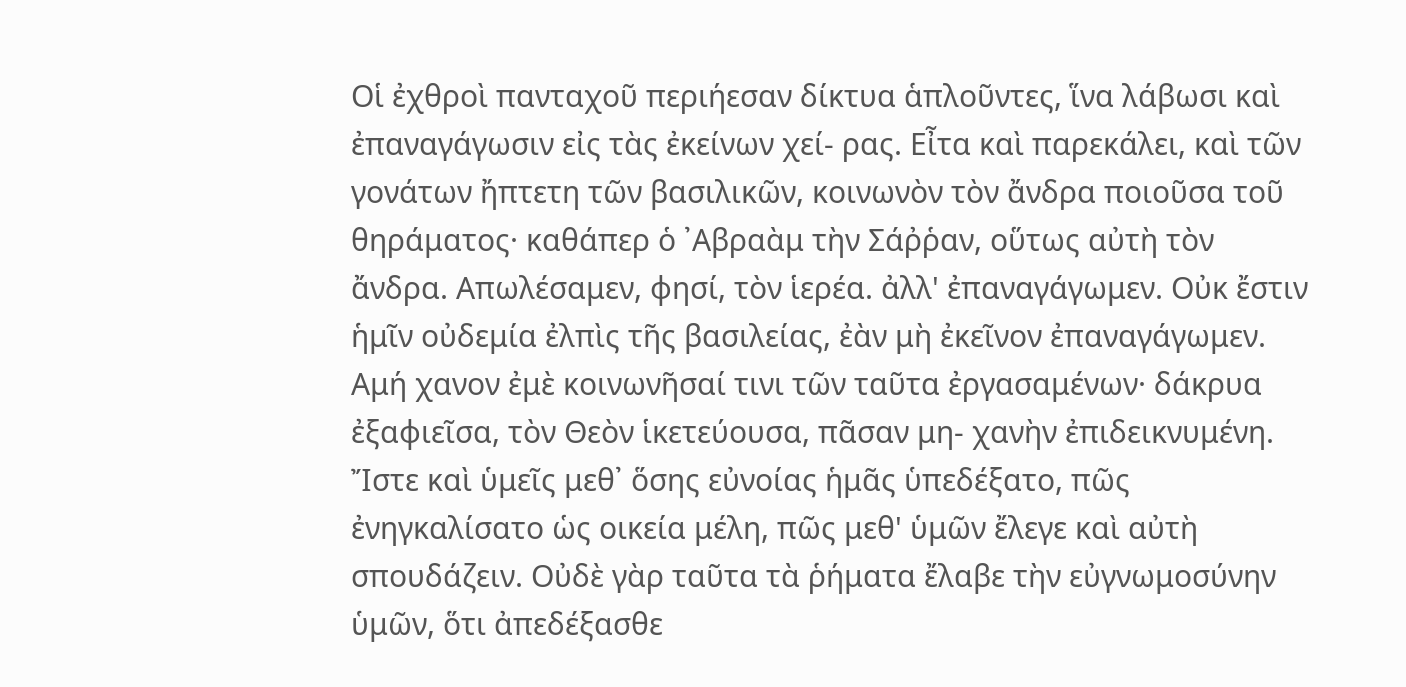Οἱ ἐχθροὶ πανταχοῦ περιήεσαν δίκτυα ἁπλοῦντες, ἵνα λάβωσι καὶ ἐπαναγάγωσιν εἰς τὰς ἐκείνων χεί- ρας. Εἶτα καὶ παρεκάλει, καὶ τῶν γονάτων ἤπτετη τῶν βασιλικῶν, κοινωνὸν τὸν ἄνδρα ποιοῦσα τοῦ θηράματος· καθάπερ ὁ ᾿Αβραὰμ τὴν Σάῤῥαν, οὕτως αὐτὴ τὸν ἄνδρα. Απωλέσαμεν, φησί, τὸν ἱερέα. ἀλλ' ἐπαναγάγωμεν. Οὐκ ἔστιν ἡμῖν οὐδεμία ἐλπὶς τῆς βασιλείας, ἐὰν μὴ ἐκεῖνον ἐπαναγάγωμεν. Αμή χανον ἐμὲ κοινωνῆσαί τινι τῶν ταῦτα ἐργασαμένων· δάκρυα ἐξαφιεῖσα, τὸν Θεὸν ἱκετεύουσα, πᾶσαν μη- χανὴν ἐπιδεικνυμένη. Ἴστε καὶ ὑμεῖς μεθ᾽ ὅσης εὐνοίας ἡμᾶς ὑπεδέξατο, πῶς ἐνηγκαλίσατο ὡς οικεία μέλη, πῶς μεθ' ὑμῶν ἔλεγε καὶ αὐτὴ σπουδάζειν. Οὐδὲ γὰρ ταῦτα τὰ ῥήματα ἔλαβε τὴν εὐγνωμοσύνην ὑμῶν, ὅτι ἀπεδέξασθε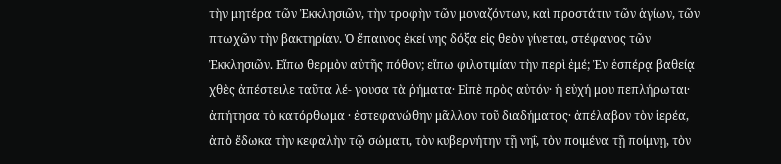τὴν μητέρα τῶν Ἐκκλησιῶν, τὴν τροφὴν τῶν μοναζόντων, καὶ προστάτιν τῶν ἁγίων, τῶν πτωχῶν τὴν βακτηρίαν. Ὁ ἔπαινος ἐκεί νης δόξα εἰς θεὸν γίνεται, στέφανος τῶν Ἐκκλησιῶν. Εἴπω θερμὸν αὐτῆς πόθον; εἴπω φιλοτιμίαν τὴν περὶ ἐμέ; Ἐν ἑσπέρᾳ βαθείᾳ χθὲς ἀπέστειλε ταῦτα λέ- γουσα τὰ ῥήματα· Εἰπὲ πρὸς αὐτόν· ἡ εὐχή μου πεπλήρωται· ἀπήτησα τὸ κατόρθωμα · ἐστεφανώθην μᾶλλον τοῦ διαδήματος· ἀπέλαβον τὸν ἱερέα, ἀπὸ ἔδωκα τὴν κεφαλὴν τῷ σώματι, τὸν κυβερνήτην τῇ νηΐ, τὸν ποιμένα τῇ ποίμνῃ, τὸν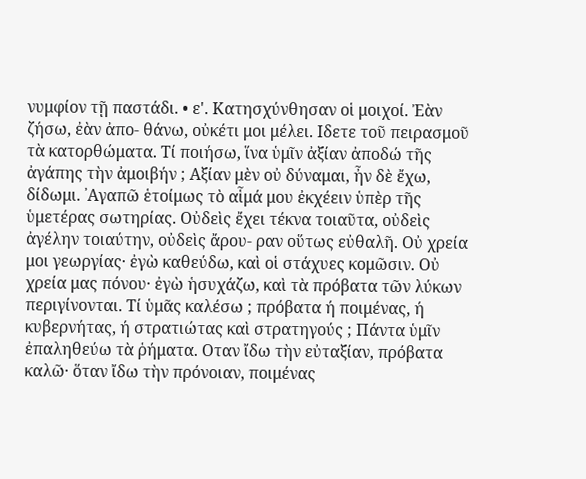νυμφίον τῇ παστάδι. • ε'. Κατησχύνθησαν οἱ μοιχοί. Ἐὰν ζήσω, ἐὰν ἀπο- θάνω, οὐκέτι μοι μέλει. Ιδετε τοῦ πειρασμοῦ τὰ κατορθώματα. Τί ποιήσω, ἵνα ὑμῖν ἀξίαν ἀποδώ τῆς ἀγάπης τὴν ἀμοιβήν ; Αξίαν μὲν οὐ δύναμαι, ἦν δὲ ἔχω, δίδωμι. ᾿Αγαπῶ ἑτοίμως τὸ αἷμά μου ἐκχέειν ὑπὲρ τῆς ὑμετέρας σωτηρίας. Οὐδεὶς ἔχει τέκνα τοιαῦτα, οὐδεὶς ἀγέλην τοιαύτην, οὐδεὶς ἄρου- ραν οὕτως εὐθαλῆ. Οὐ χρεία μοι γεωργίας· ἐγὼ καθεύδω, καὶ οἱ στάχυες κομῶσιν. Οὐ χρεία μας πόνου· ἐγὼ ἡσυχάζω, καὶ τὰ πρόβατα τῶν λύκων περιγίνονται. Τί ὑμᾶς καλέσω ; πρόβατα ή ποιμένας, ή κυβερνήτας, ή στρατιώτας καὶ στρατηγούς ; Πάντα ὑμῖν ἐπαληθεύω τὰ ῥήματα. Οταν ἴδω τὴν εὐταξίαν, πρόβατα καλῶ· ὅταν ἴδω τὴν πρόνοιαν, ποιμένας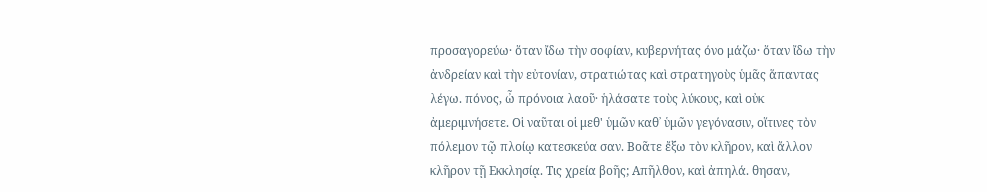προσαγορεύω· ὅταν ἴδω τὴν σοφίαν, κυβερνήτας όνο μάζω· ὅταν ἴδω τὴν ἀνδρείαν καὶ τὴν εὐτονίαν, στρατιώτας καὶ στρατηγοὺς ὑμᾶς ἅπαντας λέγω. πόνος, ὦ πρόνοια λαοῦ· ἡλάσατε τοὺς λύκους, καὶ οὐκ ἀμεριμνήσετε. Οἱ ναῦται οἱ μεθ' ὑμῶν καθ᾽ ὑμῶν γεγόνασιν, οἵτινες τὸν πόλεμον τῷ πλοίῳ κατεσκεύα σαν. Βοᾶτε ἔξω τὸν κλῆρον, καὶ ἄλλον κλῆρον τῇ Εκκλησίᾳ. Τις χρεία βοῆς; Απῆλθον, καὶ ἀπηλά. θησαν,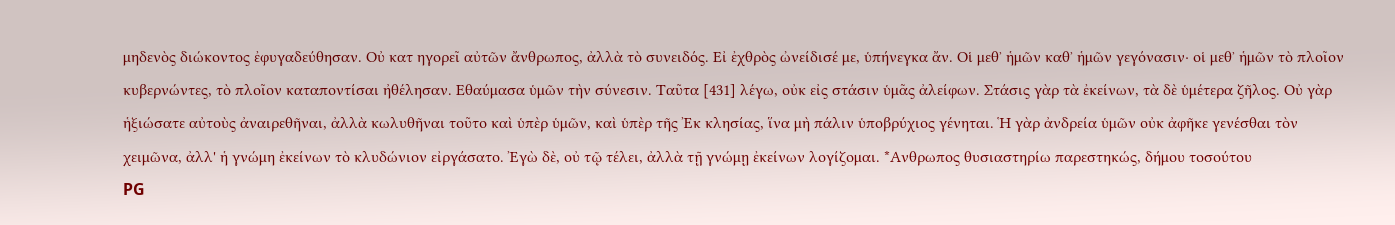μηδενὸς διώκοντος ἐφυγαδεύθησαν. Οὐ κατ ηγορεῖ αὐτῶν ἄνθρωπος, ἀλλὰ τὸ συνειδός. Εἰ ἐχθρὸς ὠνείδισέ με, ὑπήνεγκα ἄν. Οἱ μεθ᾿ ἡμῶν καθ᾿ ἡμῶν γεγόνασιν· οἱ μεθ᾿ ἡμῶν τὸ πλοῖον κυβερνώντες, τὸ πλοῖον καταποντίσαι ἠθέλησαν. Εθαύμασα ὑμῶν τὴν σύνεσιν. Ταῦτα [431] λέγω, οὐκ εἰς στάσιν ὑμᾶς ἀλείφων. Στάσις γὰρ τὰ ἐκείνων, τὰ δὲ ὑμέτερα ζῆλος. Οὐ γὰρ ἡξιώσατε αὐτοὺς ἀναιρεθῆναι, ἀλλὰ κωλυθῆναι τοῦτο καὶ ὑπὲρ ὑμῶν, καὶ ὑπὲρ τῆς Ἐκ κλησίας, ἵνα μὴ πάλιν ὑποβρύχιος γένηται. Ἡ γὰρ ἀνδρεία ὑμῶν οὐκ ἀφῆκε γενέσθαι τὸν χειμῶνα, ἀλλ' ἡ γνώμη ἐκείνων τὸ κλυδώνιον εἰργάσατο. Ἐγὼ δὲ, οὐ τῷ τέλει, ἀλλὰ τῇ γνώμῃ ἐκείνων λογίζομαι. *Ανθρωπος θυσιαστηρίω παρεστηκώς, δήμου τοσούτου
PG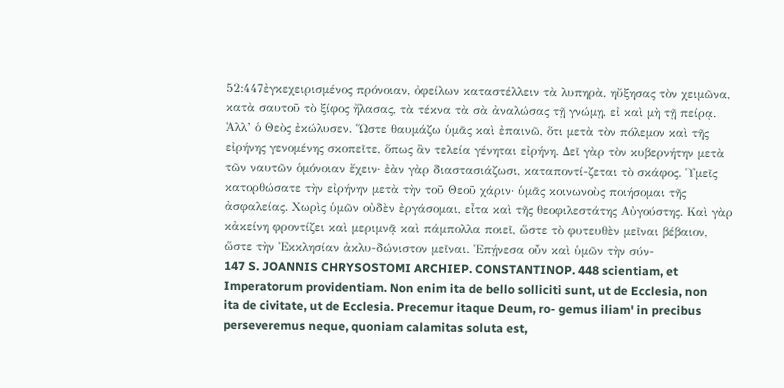52:447ἐγκεχειρισμένος πρόνοιαν, ὀφείλων καταστέλλειν τὰ λυπηρὰ, ηὔξησας τὸν χειμῶνα, κατὰ σαυτοῦ τὸ ξίφος ἤλασας, τὰ τέκνα τὰ σὰ ἀναλώσας τῇ γνώμῃ, εἰ καὶ μὴ τῇ πείρᾳ. Ἀλλ’ ὁ Θεὸς ἐκώλυσεν. Ὥστε θαυμάζω ὑμᾶς καὶ ἐπαινῶ, ὅτι μετὰ τὸν πόλεμον καὶ τῆς εἰρήνης γενομένης σκοπεῖτε, ὅπως ἂν τελεία γένηται εἰρήνη. Δεῖ γὰρ τὸν κυβερνήτην μετὰ τῶν ναυτῶν ὁμόνοιαν ἔχειν· ἐὰν γὰρ διαστασιάζωσι, καταποντί-ζεται τὸ σκάφος. Ὑμεῖς κατορθώσατε τὴν εἰρήνην μετὰ τὴν τοῦ Θεοῦ χάριν· ὑμᾶς κοινωνοὺς ποιήσομαι τῆς ἀσφαλείας. Χωρὶς ὑμῶν οὐδὲν ἐργάσομαι, εἶτα καὶ τῆς θεοφιλεστάτης Αὐγούστης. Καὶ γὰρ κἀκείνη φροντίζει καὶ μεριμνᾷ καὶ πάμπολλα ποιεῖ, ὥστε τὸ φυτευθὲν μεῖναι βέβαιον, ὥστε τὴν Ἐκκλησίαν ἀκλυ-δώνιστον μεῖναι. Ἐπῄνεσα οὖν καὶ ὑμῶν τὴν σύν-
147 S. JOANNIS CHRYSOSTOMI ARCHIEP. CONSTANTINOP. 448 scientiam, et Imperatorum providentiam. Non enim ita de bello solliciti sunt, ut de Ecclesia, non ita de civitate, ut de Ecclesia. Precemur itaque Deum, ro- gemus iliam' in precibus perseveremus neque, quoniam calamitas soluta est,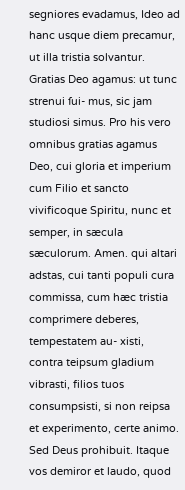segniores evadamus, Ideo ad hanc usque diem precamur, ut illa tristia solvantur. Gratias Deo agamus: ut tunc strenui ſui- mus, sic jam studiosi simus. Pro his vero omnibus gratias agamus Deo, cui gloria et imperium cum Filio et sancto vivificoque Spiritu, nunc et semper, in sæcula sæculorum. Amen. qui altari adstas, cui tanti populi cura commissa, cum hæc tristia comprimere deberes, tempestatem au- xisti, contra teipsum gladium vibrasti, filios tuos consumpsisti, si non reipsa et experimento, certe animo. Sed Deus prohibuit. Itaque vos demiror et laudo, quod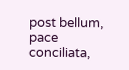post bellum, pace conciliata,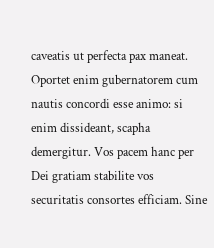caveatis ut perfecta pax maneat. Oportet enim gubernatorem cum nautis concordi esse animo: si enim dissideant, scapha demergitur. Vos pacem hanc per Dei gratiam stabilite vos securitatis consortes efficiam. Sine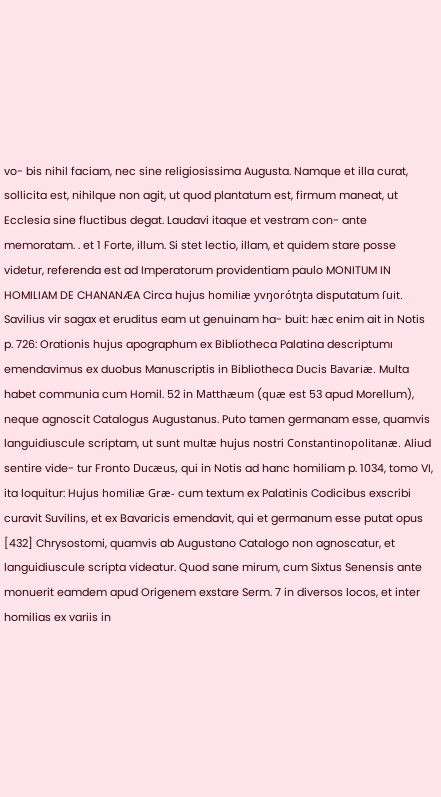vo- bis nihil faciam, nec sine religiosissima Augusta. Namque et illa curat, sollicita est, nihilque non agit, ut quod plantatum est, firmum maneat, ut Ecclesia sine fluctibus degat. Laudavi itaque et vestram con- ante memoratam. . et 1 Forte, illum. Si stet lectio, illam, et quidem stare posse videtur, referenda est ad Imperatorum providentiam paulo MONITUM IN HOMILIAM DE CHANANÆA Circa hujus homiliæ yvŋorótŋta disputatum ſuit. Savilius vir sagax et eruditus eam ut genuinam ha- buit: hæc enim ait in Notis p. 726: Orationis hujus apographum ex Bibliotheca Palatina descriptumı emendavimus ex duobus Manuscriptis in Bibliotheca Ducis Bavariæ. Multa habet communia cum Homil. 52 in Matthæum (quæ est 53 apud Morellum), neque agnoscit Catalogus Augustanus. Puto tamen germanam esse, quamvis languidiuscule scriptam, ut sunt multæ hujus nostri Constantinopolitanæ. Aliud sentire vide- tur Fronto Ducæus, qui in Notis ad hanc homiliam p. 1034, tomo VI, ita loquitur: Hujus homiliæ Græ- cum textum ex Palatinis Codicibus exscribi curavit Suvilins, et ex Bavaricis emendavit, qui et germanum esse putat opus [432] Chrysostomi, quamvis ab Augustano Catalogo non agnoscatur, et languidiuscule scripta videatur. Quod sane mirum, cum Sixtus Senensis ante monuerit eamdem apud Origenem exstare Serm. 7 in diversos locos, et inter homilias ex variis in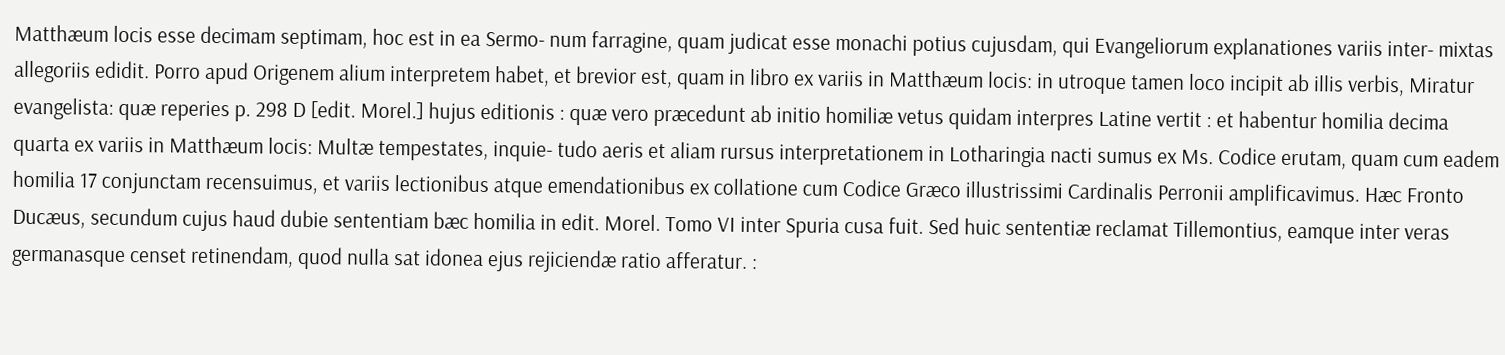Matthæum locis esse decimam septimam, hoc est in ea Sermo- num farragine, quam judicat esse monachi potius cujusdam, qui Evangeliorum explanationes variis inter- mixtas allegoriis edidit. Porro apud Origenem alium interpretem habet, et brevior est, quam in libro ex variis in Matthæum locis: in utroque tamen loco incipit ab illis verbis, Miratur evangelista: quæ reperies p. 298 D [edit. Morel.] hujus editionis : quæ vero præcedunt ab initio homiliæ vetus quidam interpres Latine vertit : et habentur homilia decima quarta ex variis in Matthæum locis: Multæ tempestates, inquie- tudo aeris et aliam rursus interpretationem in Lotharingia nacti sumus ex Ms. Codice erutam, quam cum eadem homilia 17 conjunctam recensuimus, et variis lectionibus atque emendationibus ex collatione cum Codice Græco illustrissimi Cardinalis Perronii amplificavimus. Hæc Fronto Ducæus, secundum cujus haud dubie sententiam bæc homilia in edit. Morel. Tomo VI inter Spuria cusa fuit. Sed huic sententiæ reclamat Tillemontius, eamque inter veras germanasque censet retinendam, quod nulla sat idonea ejus rejiciendæ ratio afferatur. :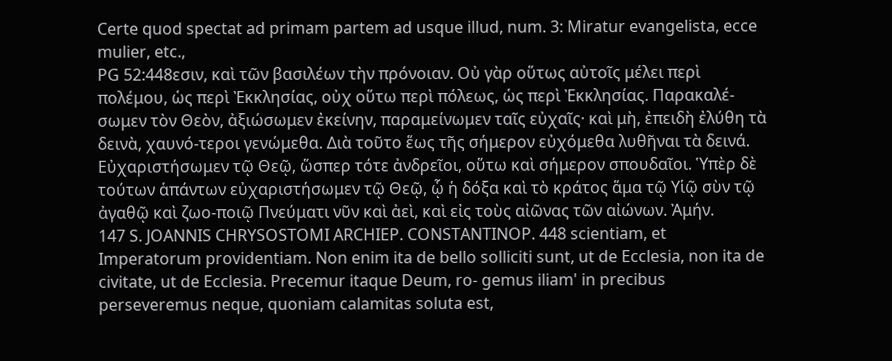Certe quod spectat ad primam partem ad usque illud, num. 3: Miratur evangelista, ecce mulier, etc.,
PG 52:448εσιν, καὶ τῶν βασιλέων τὴν πρόνοιαν. Οὐ γὰρ οὕτως αὐτοῖς μέλει περὶ πολέμου, ὡς περὶ Ἐκκλησίας, οὐχ οὕτω περὶ πόλεως, ὡς περὶ Ἐκκλησίας. Παρακαλέ-σωμεν τὸν Θεὸν, ἀξιώσωμεν ἐκείνην, παραμείνωμεν ταῖς εὐχαῖς· καὶ μὴ, ἐπειδὴ ἐλύθη τὰ δεινὰ, χαυνό-τεροι γενώμεθα. Διὰ τοῦτο ἕως τῆς σήμερον εὐχόμεθα λυθῆναι τὰ δεινά. Εὐχαριστήσωμεν τῷ Θεῷ, ὥσπερ τότε ἀνδρεῖοι, οὕτω καὶ σήμερον σπουδαῖοι. Ὑπὲρ δὲ τούτων ἁπάντων εὐχαριστήσωμεν τῷ Θεῷ, ᾧ ἡ δόξα καὶ τὸ κράτος ἅμα τῷ Υἱῷ σὺν τῷ ἀγαθῷ καὶ ζωο-ποιῷ Πνεύματι νῦν καὶ ἀεὶ, καὶ εἰς τοὺς αἰῶνας τῶν αἰώνων. Ἀμήν.
147 S. JOANNIS CHRYSOSTOMI ARCHIEP. CONSTANTINOP. 448 scientiam, et Imperatorum providentiam. Non enim ita de bello solliciti sunt, ut de Ecclesia, non ita de civitate, ut de Ecclesia. Precemur itaque Deum, ro- gemus iliam' in precibus perseveremus neque, quoniam calamitas soluta est,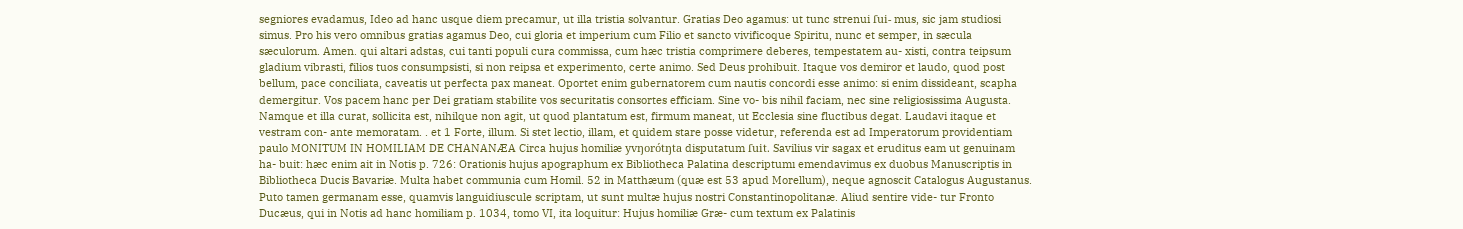segniores evadamus, Ideo ad hanc usque diem precamur, ut illa tristia solvantur. Gratias Deo agamus: ut tunc strenui ſui- mus, sic jam studiosi simus. Pro his vero omnibus gratias agamus Deo, cui gloria et imperium cum Filio et sancto vivificoque Spiritu, nunc et semper, in sæcula sæculorum. Amen. qui altari adstas, cui tanti populi cura commissa, cum hæc tristia comprimere deberes, tempestatem au- xisti, contra teipsum gladium vibrasti, filios tuos consumpsisti, si non reipsa et experimento, certe animo. Sed Deus prohibuit. Itaque vos demiror et laudo, quod post bellum, pace conciliata, caveatis ut perfecta pax maneat. Oportet enim gubernatorem cum nautis concordi esse animo: si enim dissideant, scapha demergitur. Vos pacem hanc per Dei gratiam stabilite vos securitatis consortes efficiam. Sine vo- bis nihil faciam, nec sine religiosissima Augusta. Namque et illa curat, sollicita est, nihilque non agit, ut quod plantatum est, firmum maneat, ut Ecclesia sine fluctibus degat. Laudavi itaque et vestram con- ante memoratam. . et 1 Forte, illum. Si stet lectio, illam, et quidem stare posse videtur, referenda est ad Imperatorum providentiam paulo MONITUM IN HOMILIAM DE CHANANÆA Circa hujus homiliæ yvŋorótŋta disputatum ſuit. Savilius vir sagax et eruditus eam ut genuinam ha- buit: hæc enim ait in Notis p. 726: Orationis hujus apographum ex Bibliotheca Palatina descriptumı emendavimus ex duobus Manuscriptis in Bibliotheca Ducis Bavariæ. Multa habet communia cum Homil. 52 in Matthæum (quæ est 53 apud Morellum), neque agnoscit Catalogus Augustanus. Puto tamen germanam esse, quamvis languidiuscule scriptam, ut sunt multæ hujus nostri Constantinopolitanæ. Aliud sentire vide- tur Fronto Ducæus, qui in Notis ad hanc homiliam p. 1034, tomo VI, ita loquitur: Hujus homiliæ Græ- cum textum ex Palatinis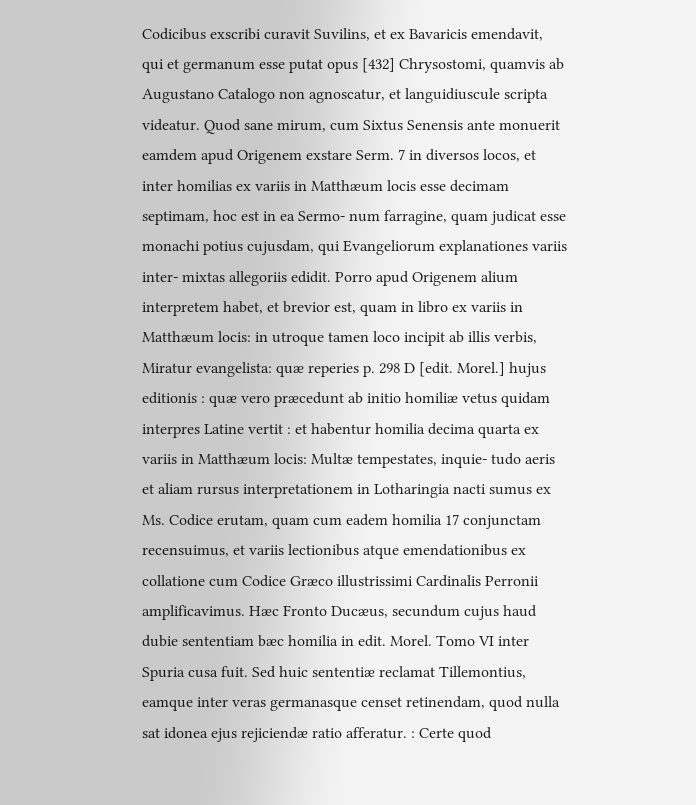Codicibus exscribi curavit Suvilins, et ex Bavaricis emendavit, qui et germanum esse putat opus [432] Chrysostomi, quamvis ab Augustano Catalogo non agnoscatur, et languidiuscule scripta videatur. Quod sane mirum, cum Sixtus Senensis ante monuerit eamdem apud Origenem exstare Serm. 7 in diversos locos, et inter homilias ex variis in Matthæum locis esse decimam septimam, hoc est in ea Sermo- num farragine, quam judicat esse monachi potius cujusdam, qui Evangeliorum explanationes variis inter- mixtas allegoriis edidit. Porro apud Origenem alium interpretem habet, et brevior est, quam in libro ex variis in Matthæum locis: in utroque tamen loco incipit ab illis verbis, Miratur evangelista: quæ reperies p. 298 D [edit. Morel.] hujus editionis : quæ vero præcedunt ab initio homiliæ vetus quidam interpres Latine vertit : et habentur homilia decima quarta ex variis in Matthæum locis: Multæ tempestates, inquie- tudo aeris et aliam rursus interpretationem in Lotharingia nacti sumus ex Ms. Codice erutam, quam cum eadem homilia 17 conjunctam recensuimus, et variis lectionibus atque emendationibus ex collatione cum Codice Græco illustrissimi Cardinalis Perronii amplificavimus. Hæc Fronto Ducæus, secundum cujus haud dubie sententiam bæc homilia in edit. Morel. Tomo VI inter Spuria cusa fuit. Sed huic sententiæ reclamat Tillemontius, eamque inter veras germanasque censet retinendam, quod nulla sat idonea ejus rejiciendæ ratio afferatur. : Certe quod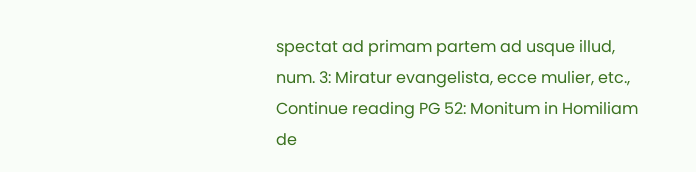spectat ad primam partem ad usque illud, num. 3: Miratur evangelista, ecce mulier, etc.,
Continue reading PG 52: Monitum in Homiliam de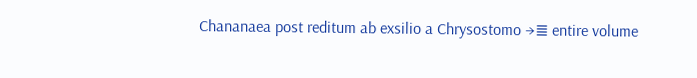Chananaea post reditum ab exsilio a Chrysostomo →≣ entire volume